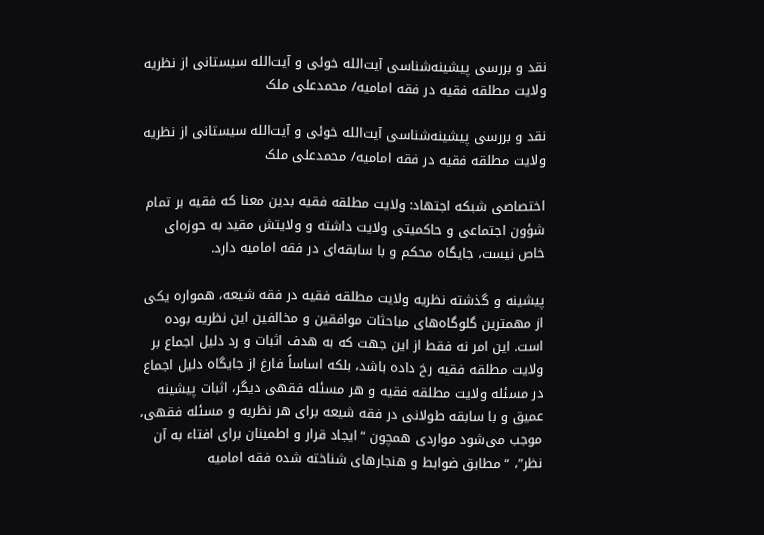نقد و بررسی پیشینه‌شناسی آیت‌الله خوئی و آیت‌الله سیستانی از نظریه ولایت مطلقه فقیه در فقه امامیه/ محمدعلی ملک

نقد و بررسی پیشینه‌شناسی آیت‌الله خوئی و آیت‌الله سیستانی از نظریه ولایت مطلقه فقیه در فقه امامیه/ محمدعلی ملک

اختصاصی شبکه اجتهاد: ولایت مطلقه فقیه بدین معنا که فقیه بر تمام شؤون اجتماعی و حاکمیتی ولایت داشته و ولایتش مقید به حوزه‌ای خاص نیست، جایگاه محکم و با سابقه‌ای در فقه امامیه دارد.

پیشینه و گذشته نظریه ولایت مطلقه فقیه در فقه شیعه، همواره یکی از مهمترین گلوگاه‌های مباحثات موافقین و مخالفین این نظریه بوده است. این امر نه فقط از این جهت که به هدف اثبات و رد دلیل اجماع بر ولایت مطلقه فقیه رخ داده باشد، بلکه اساساً فارغ از جايگاه دلیل اجماع در مسئله ولایت مطلقه فقیه و هر مسئله فقهی دیگر، اثبات پیشینه عمیق و با سابقه طولانی در فقه شیعه برای هر نظریه و مسئله فقهی، موجب می‌شود مواردی همچون “ایجاد قرار و اطمینان برای افتاء به آن نظر”، “مطابق ضوابط و هنجارهای شناخته شده فقه امامیه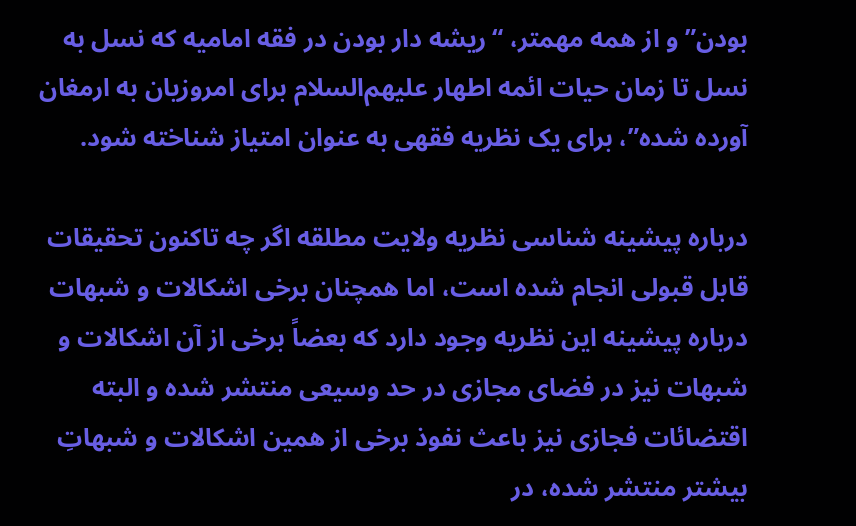بودن” و از همه مهمتر، “ریشه دار بودن در فقه امامیه که نسل به نسل تا زمان حیات ائمه اطهار علیهم‌السلام برای امروزیان به ارمغان آورده شده”، برای یک نظریه فقهی به عنوان امتیاز شناخته شود.

درباره پیشینه شناسی نظریه ولایت مطلقه اگر چه تاکنون تحقیقات قابل قبولی انجام شده است، اما همچنان برخی اشکالات و شبهات درباره پیشینه این نظریه وجود دارد که بعضاً برخی از آن اشکالات و شبهات نیز در فضای مجازی در حد وسیعی منتشر شده و البته اقتضائات فجازی نیز باعث نفوذ برخی از همین اشکالات و شبهاتِ بیشتر منتشر شده، در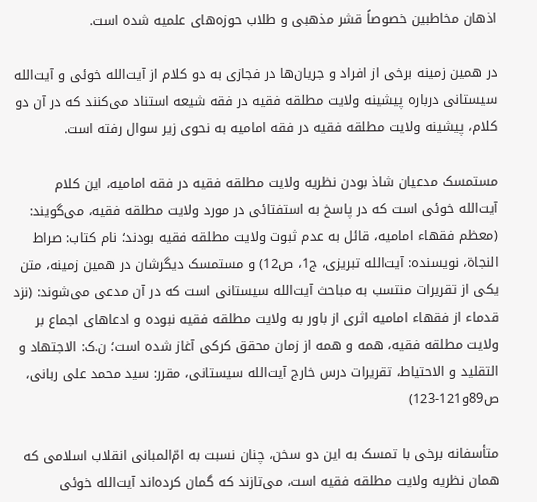اذهان مخاطبین خصوصاً قشر مذهبی و طلاب حوزه‌های علمیه شده است.

در همین زمینه برخی از افراد و جریان‌ها در فجازی به دو کلام از آیت‌الله خوئی و آیت‌الله سیستانی درباره پیشینه ولایت مطلقه فقیه در فقه شیعه استناد می‌کنند که در آن دو کلام، پیشینه ولایت مطلقه فقیه در فقه امامیه به نحوی زیر سوال رفته است.

مستمسک مدعیان شاذ بودن نظریه ولایت مطلقه فقیه در فقه امامیه، این کلام آیت‌الله خوئی است که در پاسخ به استفتائی در مورد ولایت مطلقه فقیه، می‌گویند: (معظم فقهاء امامیه، قائل به عدم ثبوت ولایت مطلقه فقیه بودند؛ نام کتاب: صراط النجاة، نویسنده: آیت‌الله تبریزی، ج1، ص12) و مستمسک دیگرشان در همین زمینه، متن یکی از تقریرات منتسب به مباحث آیت‌الله سیستانی است که در آن مدعی می‌شوند: (نزد قدماء از فقهاء امامیه اثری از باور به ولایت مطلقه فقیه نبوده و ادعاهای اجماع بر ولایت مطلقه فقیه، همه و همه از زمان محقق کرکی آغاز شده است؛ ن.ک: الاجتهاد و التقليد و الاحتیاط، تقریرات درس خارج آیت‌الله سیستانی، مقرر: سید محمد علی ربانی، ص89و121-123)

متأسفانه برخی با تمسک به این دو سخن، چنان نسبت به امّ‌المبانی انقلاب اسلامی که همان نظریه ولایت مطلقه فقیه است، می‌تازند که گمان کرده‌اند آیت‌الله خوئی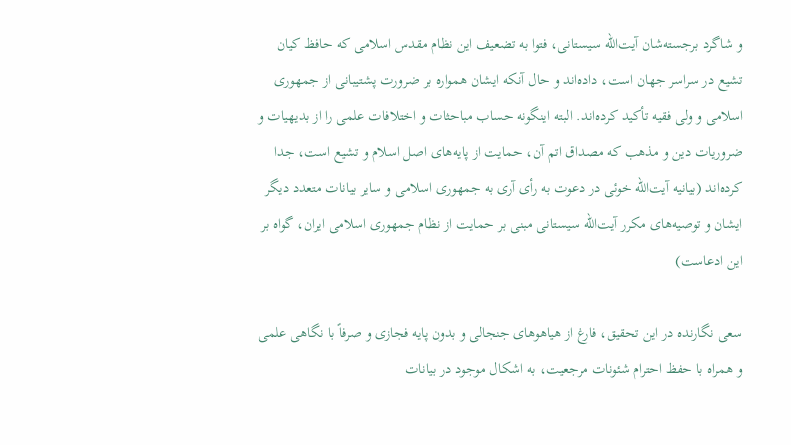و شاگرد برجسته‌شان آیت‌الله سیستانی، فتوا به تضعیف این نظام مقدس اسلامی که حافظ کیان تشیع در سراسر جهان است، داده‌اند و حال آنکه ایشان همواره بر ضرورت پشتیبانی از جمهوری اسلامی و ولی فقیه تأکید کرده‌اند. البته اینگونه حساب مباحثات و اختلافات علمی را از بدیهیات و ضروریات دین و مذهب که مصداق اتم آن، حمایت از پایه‌های اصل اسلام و تشیع است، جدا کرده‌اند (بیانیه آیت‌الله خوئی در دعوت به رأی آری به جمهوری اسلامی و سایر بیانات متعدد دیگر ایشان و توصیه‌های مکرر آیت‌الله سیستانی مبنی بر حمایت از نظام جمهوری اسلامی ایران، گواه بر این ادعاست)

سعی نگارنده در این تحقیق، فارغ از هیاهوهای جنجالی و بدون پایه فجازی و صرفاً با نگاهی علمی و همراه با حفظ احترام شئونات مرجعیت، به اشکال موجود در بیانات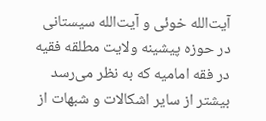آیت‌الله خوئی و آیت‌الله سیستانی در حوزه پیشینه ولایت مطلقه فقیه در فقه امامیه که به نظر می‌رسد بیشتر از سایر اشکالات و شبهات از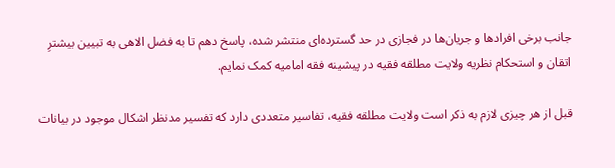جانب برخی افرادها و جریان‌ها در فجازی در حد گسترده‌ای منتشر شده، پاسخ دهم تا به فضل الاهی به تبیین بیشترِ اتقان و استحکام نظریه ولایت مطلقه فقیه در پیشینه فقه امامیه کمک نمایم.

قبل از هر چیزی لازم به ذکر است ولایت مطلقه فقیه، تفاسیر متعددی دارد که تفسیر مدنظر اشکال موجود در بیانات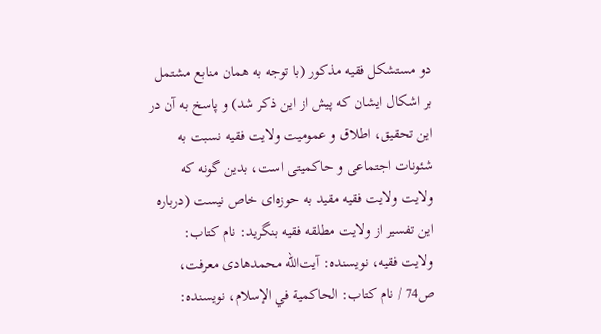دو مستشکل فقیه مذکور (با توجه به همان منابع مشتمل بر اشکال ایشان که پیش از این ذکر شد) و پاسخ به آن در این تحقیق، اطلاق و عمومیت ولایت فقیه نسبت به شئونات اجتماعی و حاکمیتی است، بدین گونه که ولایت ولایت فقیه مقید به حوزه‌ای خاص نیست (درباره این تفسیر از ولایت مطلقه فقیه بنگرید: نام کتاب: ولايت فقيه، نویسنده: آیت‌الله محمد‌هادی معرفت، ص74 / نام کتاب: الحاكمية في الإسلام، نویسنده: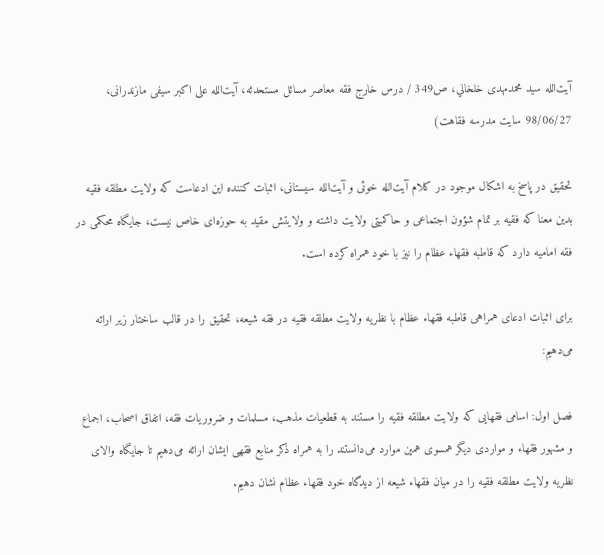آیت‌الله سید محمدمهدی خلخالي، ص349 / درس خارج فقه معاصر مسائل مستحدثه، آیت‌الله علی اکبر سیفی مازندرانی، 98/06/27 سایت مدرسه فقاهت)

تحقیق در پاسخ به اشکال موجود در کلام آیت‌الله خوئی و آیت‌الله سیستانی، اثبات کننده این ادعاست که ولایت مطلقه فقیه بدین معنا که فقیه بر تمام شؤون اجتماعی و حاکمیتی ولایت داشته و ولایتش مقید به حوزه‌ای خاص نیست، جایگاه محکمی در فقه امامیه دارد که قاطبه فقهاء عظام را نیز با خود همراه کرده است.

برای اثبات ادعای همراهی قاطبه فقهاء عظام با نظریه ولایت مطلقه فقیه در فقه شیعه، تحقیق را در قالب ساختار زیر ارائه می‌دهیم:

فصل اول: اسامی فقهایی که ولایت مطلقه فقیه را مستند به قطعیات مذهب، مسلمات و ضروریات فقه، اتفاق اصحاب، اجماع و مشهور فقهاء و مواردی دیگر همسوی همین موارد می‌دانستند را به همراه ذکر منابع فقهی ایشان ارائه می‌دهیم تا جایگاه والای نظریه ولایت مطلقه فقیه را در میان فقهاء شیعه از دیدگاه خود فقهاء عظام نشان دهیم.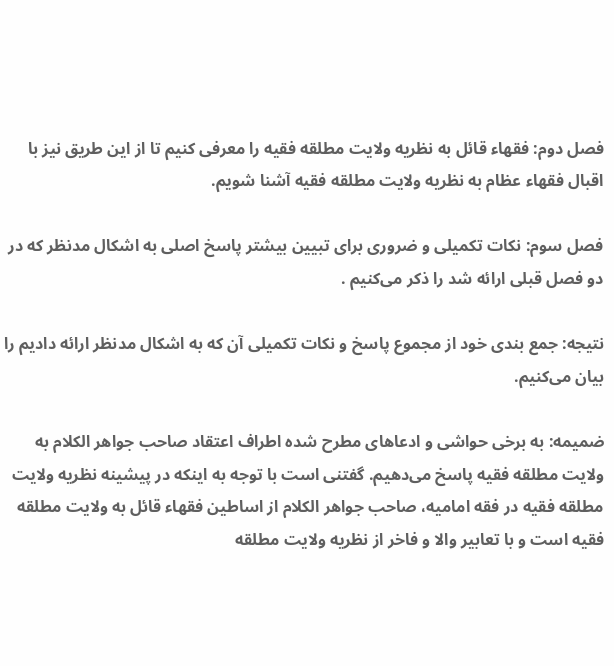فصل دوم: فقهاء قائل به نظریه ولایت مطلقه فقیه را معرفی کنیم تا از این طریق نیز با اقبال فقهاء عظام به نظریه ولایت مطلقه فقیه آشنا شویم.

فصل سوم: نکات تکمیلی و ضروری برای تبیین بیشتر پاسخ اصلی به اشکال مدنظر که در دو فصل قبلی ارائه شد را ذکر می‌کنیم .

نتیجه: جمع بندی خود از مجموع پاسخ و نکات تکمیلی آن که به اشکال مدنظر ارائه دادیم را بیان می‌کنیم.

ضمیمه: به برخی حواشی و ادعاهای مطرح شده اطراف اعتقاد صاحب جواهر الکلام به ولایت مطلقه فقیه پاسخ می‌دهیم. گفتنی است با توجه به اینکه در پیشینه نظریه ولایت مطلقه فقیه در فقه امامیه، صاحب جواهر الکلام از اساطین فقهاء قائل به ولایت مطلقه فقیه است و با تعابیر والا و فاخر از نظریه ولایت مطلقه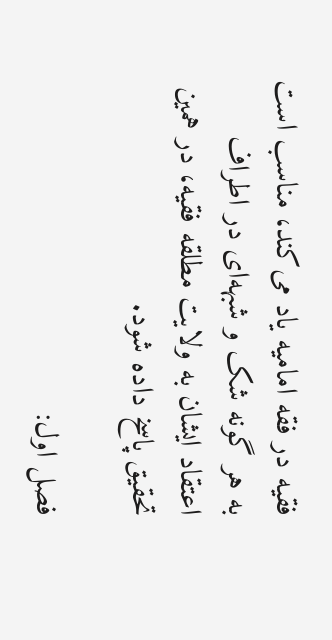فقیه در فقه امامیه یاد می‌کند، مناسب است به هر گونه شک و شبهه‌ای در اطراف اعتقاد ایشان به ولایت مطلقه فقیه، در همین تحقیق پاسخ داده شود.

فصل اول: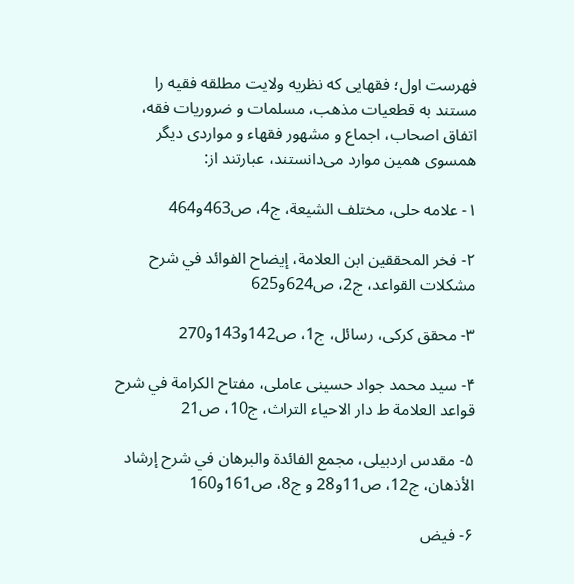فهرست اول؛ فقهایی که نظریه ولایت مطلقه فقیه را مستند به قطعیات مذهب، مسلمات و ضروریات فقه، اتفاق اصحاب، اجماع و مشهور فقهاء و مواردی دیگر همسوی همین موارد می‌دانستند، عبارتند از:

۱- علامه حلی، مختلف الشيعة، ج4، ص463و464

۲- فخر المحققین ابن العلامة، إيضاح الفوائد في شرح مشكلات القواعد، ج2، ص624و625

۳- محقق کرکی، رسائل، ج1، ص142و143و270

۴- سید محمد جواد حسینی عاملی، مفتاح الکرامة في شرح قواعد العلامة ط دار الاحیاء التراث، ج10، ص21

۵- مقدس اردبیلی، مجمع الفائدة والبرهان في شرح إرشاد الأذهان، ج12، ص11و28 و ج8، ص161و160

۶- فيض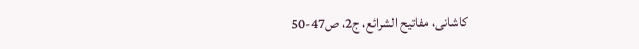كاشانی، مفاتيح الشرائع، ج2، ص47-50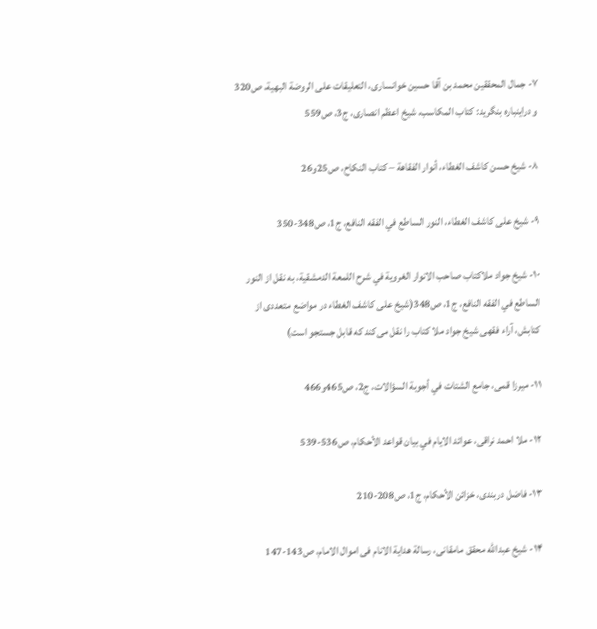۷- جمال المحققین محمد بن آقا حسین خوانساری، التعليقات على الروضة البهية، ص320 و دراینباره بنگرید: كتاب المكاسب، شيخ اعظم انصاری، ج3، ص559

۸- شیخ حسن کاشف الغطاء، أنوار الفقاهة – كتاب النكاح، ص25و26

۹- شیخ علی کاشف الغطاء، النور الساطع في الفقه النافع، ج1، ص348-350

۱۰- شیخ جواد ملاکتاب صاحب الانوار الغروية في شرح اللمعة الدمشقية، به نقل از النور الساطع في الفقه النافع، ج1، ص348(شیخ علی کاشف الغطاء در مواضع متعددی از کتابش، آراء فقهی شیخ جواد ملا کتاب را نقل می‌کند که قابل جستجو است)

۱۱- میرزا قمی، جامع الشتات في أجوبة السؤالات، ج2، ص465و466

۱۲- ملا احمد نراقی، عوائد الايام في بيان قواعد الأحكام، ص536-539

۱۳- فاضل دربندی، خزائن الأحكام، ج1، ص208-210

۱۴- شیخ عبدالله محقق مامقانی، رسالة هدایة الانام فی اموال الامام، ص143-147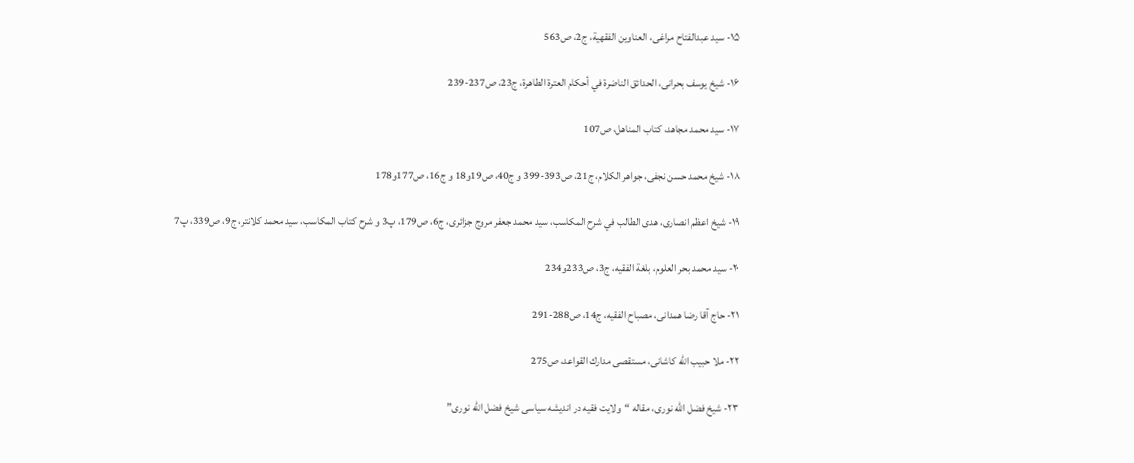۱۵- سید عبدالفتاح مراغی، العناوين الفقهية، ج2، ص563

۱۶- شیخ یوسف بحرانی، الحدائق الناضرة في أحكام العترة الطاهرة، ج23، ص237-239

۱۷- سید محمد مجاهد، كتاب المناهل، ص107

۱۸- شیخ محمد حسن نجفی، جواهر الكلام، ج21، ص393-399 و ج40، ص19و18 و ج16، ص177و178

۱۹- شیخ اعظم انصاری، هدى الطالب في شرح المكاسب، سيد محمد جعفر مروج جزائری، ج6، ص179، پ3 و شرح كتاب المكاسب، سید محمد کلانتر، ج9، ص339، پ7

۲۰- سید محمد بحر العلوم، بلغة الفقيه، ج3، ص233و234

۲۱- حاج آقا رضا همدانی، مصباح الفقيه، ج14، ص288-291

۲۲- ملا حبيب الله كاشانی، مستقصى مدارك القواعد، ص275

۲۳- شیخ فضل الله نوری، مقاله “ولایت فقیه در اندیشه سیاسی شیخ فضل الله نوری”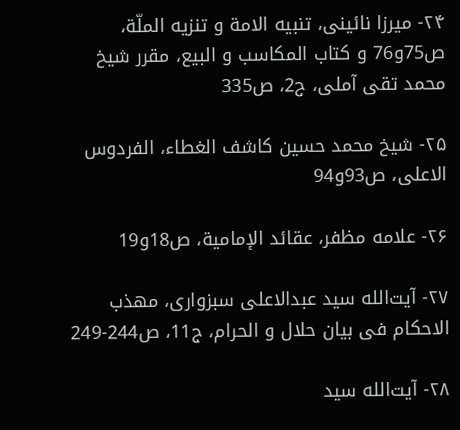۲۴- میرزا نائینی، تنبیه الامة و تنزیه الملّة، ص75و76 و كتاب المكاسب و البيع، مقرر شيخ محمد تقى آملی، ج2، ص335

۲۵- شیخ محمد حسین کاشف الغطاء، الفردوس الاعلی، ص93و94

۲۶- علامه مظفر، عقائد الإمامية، ص18و19

۲۷- آیت‌الله سید عبدالاعلی سبزواری، مهذب الاحکام فی بیان حلال و الحرام، ج11، ص244-249

۲۸- آیت‌الله سید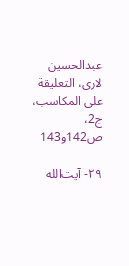عبدالحسین لاری، التعليقة على المكاسب، ج2، ص142و143

۲۹- آیت‌الله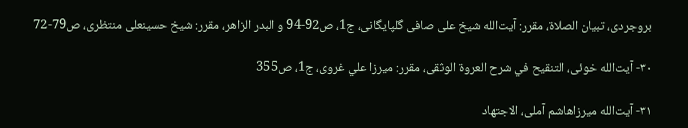بروجردی، تبیان الصلاة، مقرر: آیت‌الله شیخ علی صافی گلپایگانی، ج1، ص92-94 و البدر الزاهر، مقرر: شيخ حسینعلی منتظری، ص79-72

۳۰- آیت‌الله خوئی، التنقيح في شرح العروة الوثقى، مقرر: ميرزا علي غروی، ج1، ص355

۳۱- آیت‌الله ميرزا‌هاشم آملی، الاجتهاد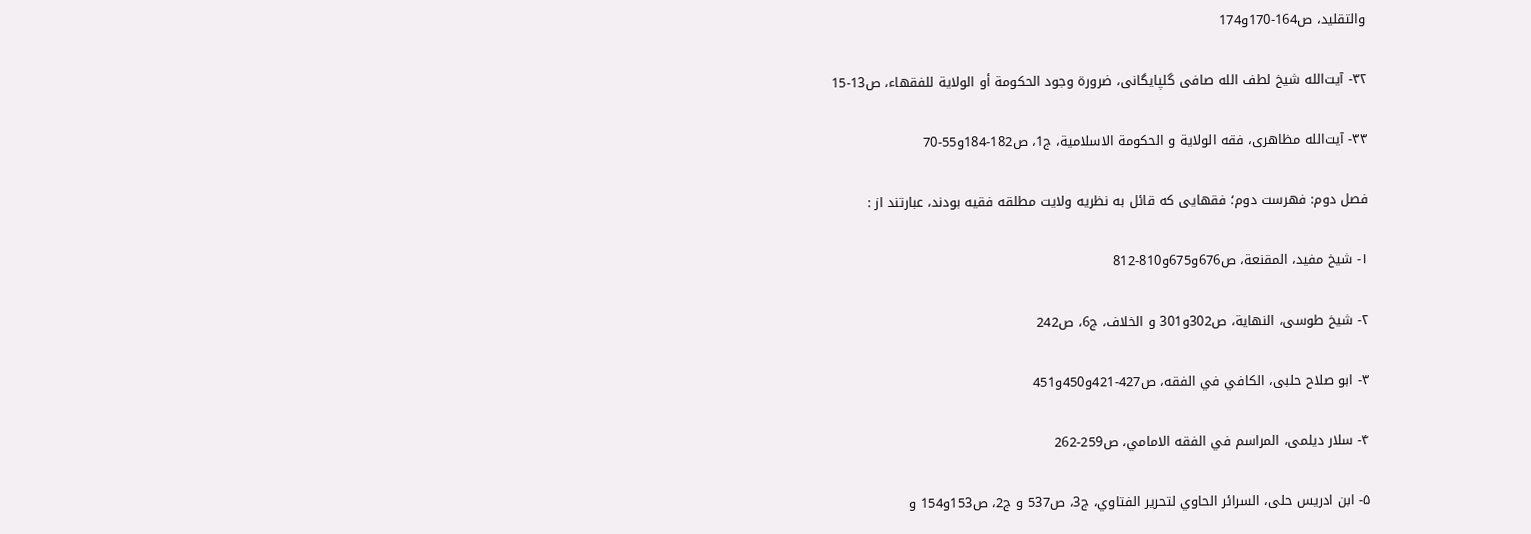والتقليد، ص164-170و174

۳۲- آیت‌الله شیخ لطف الله صافی گلپایگانی، ضرورة وجود الحكومة أو الولاية للفقهاء، ص13-15

۳۳- آیت‌الله مظاهری، فقه الولاية و الحكومة الاسلامية، ج1، ص182-184و55-70

فصل دوم: فهرست دوم؛ فقهایی که قائل به نظریه ولایت مطلقه فقیه بودند، عبارتند از :

۱- شیخ مفید، المقنعة، ص676و675و810-812

۲- شیخ طوسی، النهاية، ص302و301 و الخلاف، ج6، ص242

۳- ابو صلاح حلبی، الكافي في الفقه، ص427-421و450و451

۴- سلار دیلمی، المراسم في الفقه الامامي، ص259-262

۵- ابن ادریس حلی، السرائر الحاوي لتحرير الفتاوي، ج3، ص537 و ج2، ص153و154 و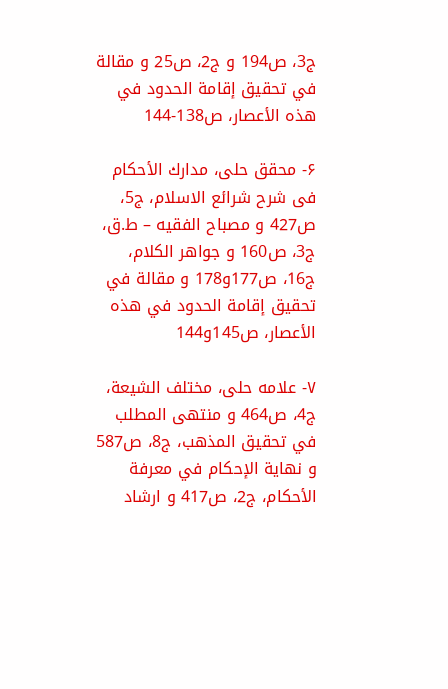ج3، ص194 و ج2، ص25 و مقالة في تحقيق إقامة الحدود في هذه الأعصار، ص138-144

۶- محقق حلی، مدارك الأحكام فی شرح شرائع الاسلام، ج5، ص427 و مصباح الفقيه – ط.ق، ج3، ص160 و جواهر الكلام، ج16، ص177و178 و مقالة في تحقيق إقامة الحدود في هذه الأعصار، ص145و144

۷- علامه حلی، مختلف الشيعة، ج4، ص464 و منتهى المطلب في تحقيق المذهب، ج8، ص587 و نهاية الإحكام في معرفة الأحكام، ج2، ص417 و ارشاد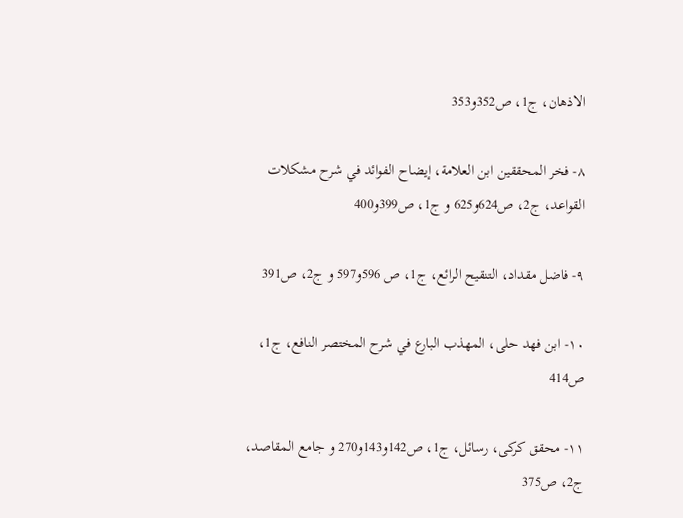الاذهان، ج1، ص352و353

۸- فخر المحققین ابن العلامة، إيضاح الفوائد في شرح مشكلات القواعد، ج2، ص624و625 و ج1، ص399و400

۹- فاضل مقداد، التنقیح الرائع، ج1، ص 596و597 و ج2، ص391

۱۰- ابن فهد حلی، المهذب البارع في شرح المختصر النافع، ج1، ص414

۱۱- محقق کرکی، رسائل، ج1، ص142و143و270 و جامع المقاصد، ج2، ص375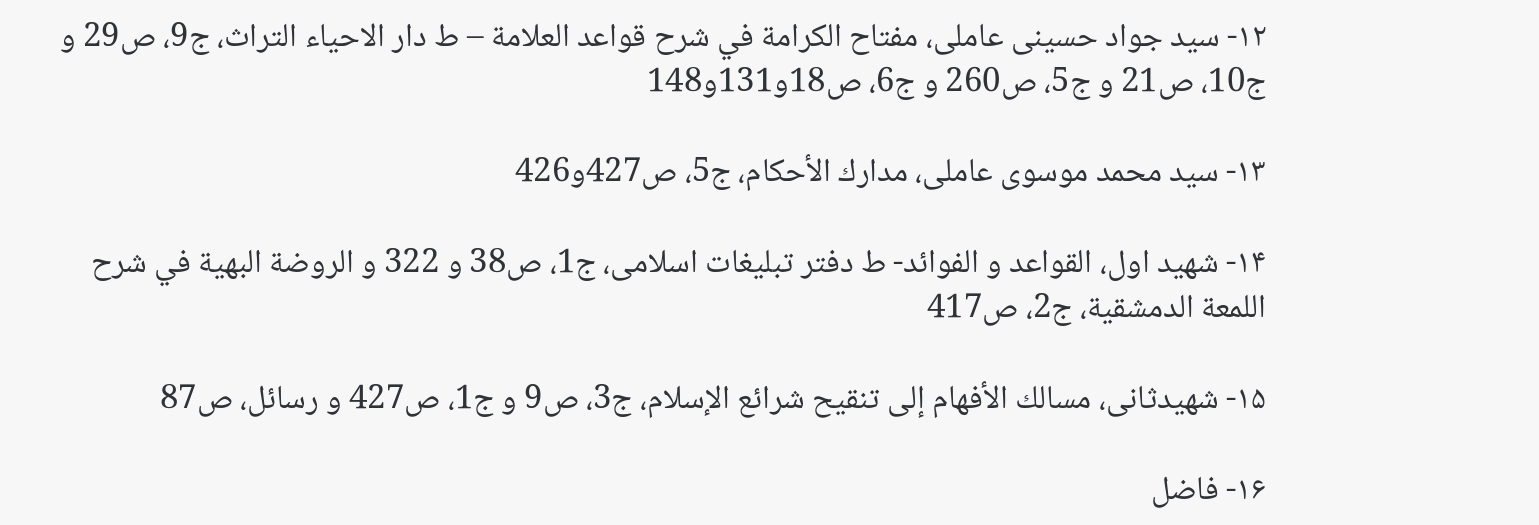۱۲- سید جواد حسینی عاملی، مفتاح الکرامة في شرح قواعد العلامة – ط دار الاحیاء التراث، ج9، ص29 و ج10، ص21 و ج5، ص260 و ج6، ص18و131و148

۱۳- سید محمد موسوی عاملی، مدارك الأحكام، ج5، ص427و426

۱۴- شهید اول، القواعد و الفوائد‌- ط دفتر تبلیغات اسلامی، ج1، ص38 و 322 و الروضة البهية في شرح اللمعة الدمشقية، ج2، ص417

۱۵- شهیدثانی، مسالك الأفهام إلى تنقيح شرائع الإسلام، ج3، ص9 و ج1، ص427 و رسائل، ص87

۱۶- فاضل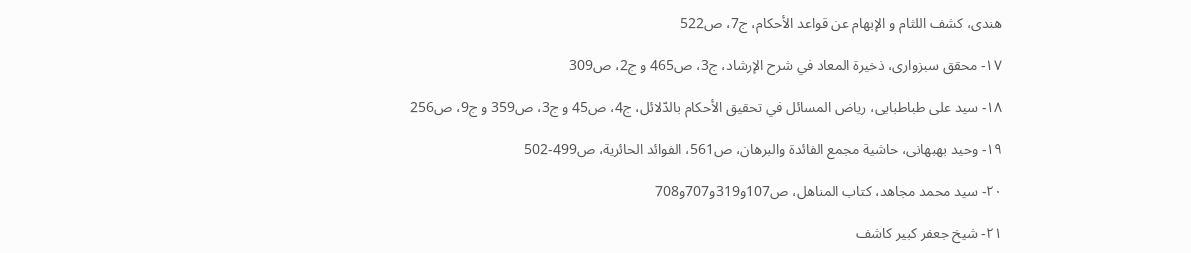هندی، كشف اللثام و الإبهام عن قواعد الأحكام، ج7، ص522

۱۷- محقق سبزواری، ذخیرة المعاد في شرح الإرشاد، ج3، ص465 و ج2، ص309

۱۸- سید علی طباطبایی، رياض المسائل في تحقيق الأحكام بالدّلائل، ج4، ص45 و ج3، ص359 و ج9، ص256

۱۹- وحید بهبهانی، حاشية مجمع الفائدة والبرهان، ص561، الفوائد الحائرية، ص499-502

۲۰- سید محمد مجاهد، كتاب المناهل، ص107و319و707و708

۲۱- شیخ جعفر کبیر کاشف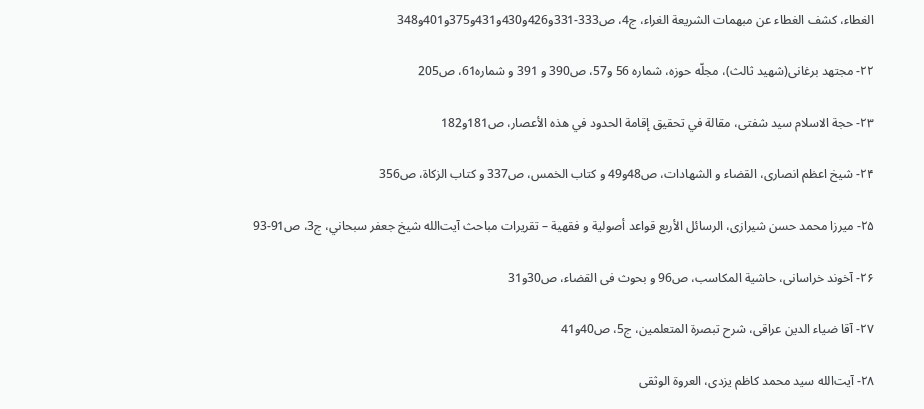الغطاء، كشف الغطاء عن مبهمات الشريعة الغراء، ج4، ص333-331و426و430و431و375و401و348

۲۲- مجتهد برغانی(شهید ثالث)، مجلّه حوزه، شماره 56 و57، ص390 و 391 و شماره61، ص205

۲۳- حجة الاسلام سید شفتی، مقالة في تحقيق إقامة الحدود في هذه الأعصار، ص181و182

۲۴- شیخ اعظم انصاری، القضاء و الشهادات، ص48و49 و كتاب الخمس، ص337 و كتاب الزكاة، ص356

۲۵- میرزا محمد حسن شیرازی، الرسائل الأربع قواعد أصولية و فقهية – تقريرات مباحث آیت‌الله شیخ جعفر سبحاني، ج3، ص91-93

۲۶- آخوند خراسانی، حاشية المكاسب، ص96 و بحوث فی القضاء، ص30و31

۲۷- آقا ضیاء الدین عراقی، شرح تبصرة المتعلمين، ج5، ص40و41

۲۸- آیت‌الله سید محمد کاظم یزدی، العروة الوثقى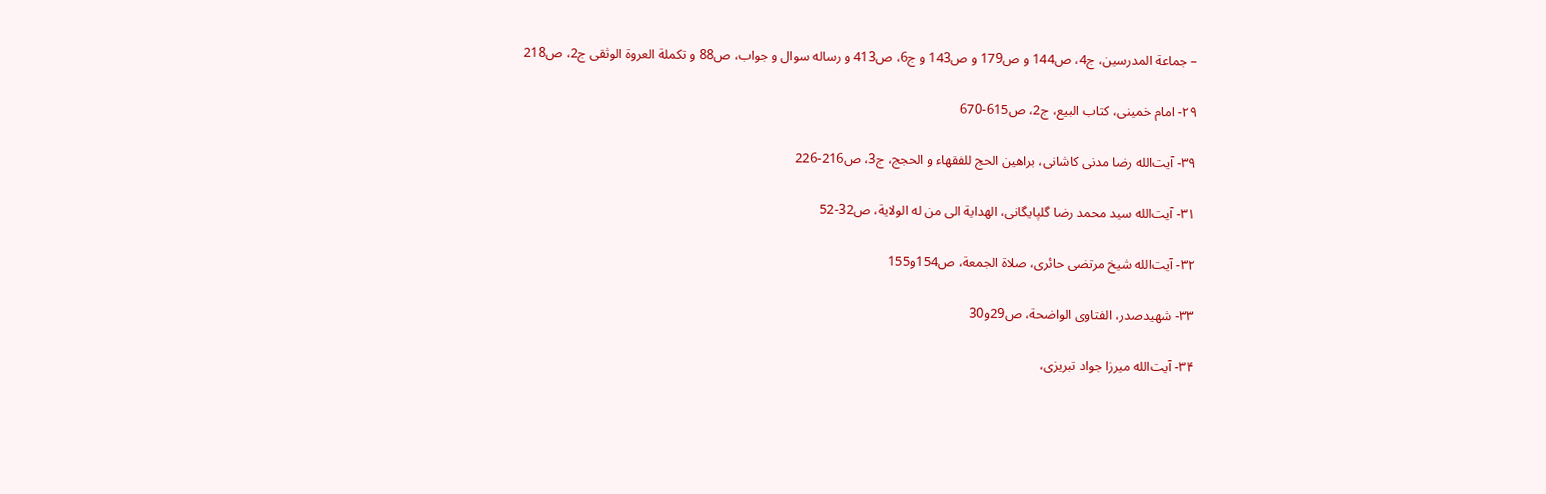– جماعة المدرسین، ج4، ص144 و ص179 و ص143 و ج6، ص413 و رساله سوال و جواب، ص88 و تكملة العروة الوثقى ج2، ص218

۲۹- امام خمینی، کتاب البیع، ج2، ص615-670

۳۹- آیت‌الله رضا مدنی کاشانی، براهین الحج للفقهاء و الحجج، ج3، ص216-226

۳۱- آیت‌الله سید محمد رضا گلپایگانی، الهدایة الی من له الولایة، ص32-52

۳۲- آیت‌الله شیخ مرتضی حائری، صلاة الجمعة، ص154و155

۳۳- شهیدصدر، الفتاوى الواضحة، ص29و30

۳۴- آیت‌الله میرزا جواد تبریزی،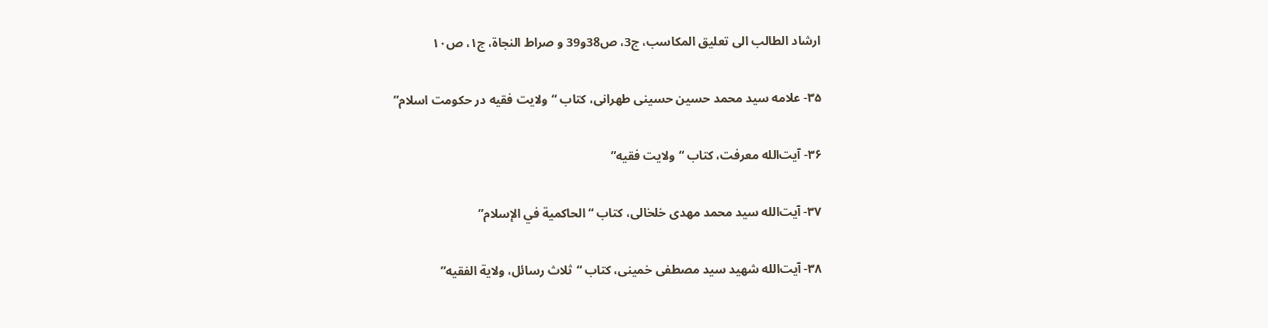ارشاد الطالب الی تعلیق المکاسب، ج3، ص38و39 و صراط النجاة، ج۱، ص۱۰

۳۵- علامه سید محمد حسین حسینی طهرانی، کتاب “ولايت فقيه در حكومت اسلام”

۳۶- آیت‌الله معرفت، کتاب “ولایت فقیه”

۳۷- آیت‌الله سید محمد مهدی خلخالی، کتاب “الحاكمية في الإسلام”

۳۸- آیت‌الله شهید سید مصطفی خمینی، کتاب “ثلاث رسائل، ولاية الفقيه”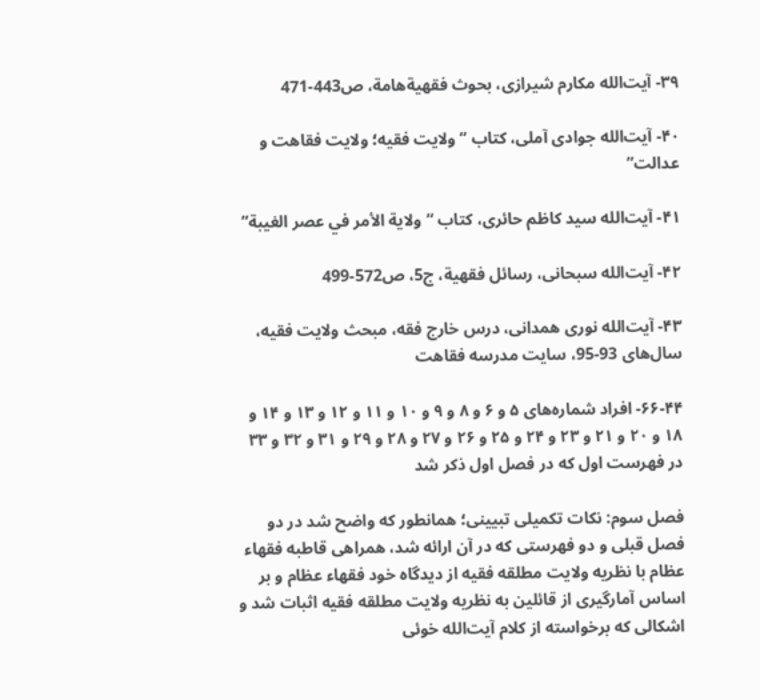۳۹- آیت‌الله مکارم شیرازی، بحوث فقهية‌هامة، ص443-471

۴۰- آیت‌الله جوادی آملی، کتاب “ولایت فقیه؛ ولایت فقاهت و عدالت”

۴۱- آیت‌الله سید کاظم حائری، کتاب “ولاية الأمر في عصر الغيبة”

۴۲- آیت‌الله سبحانی، رسائل فقهية، ج5، ص572-499

۴۳- آیت‌الله نوری همدانی، درس خارج فقه، مبحث ولایت فقیه، سال‌های 93-95، سایت مدرسه فقاهت

۶۶-۴۴- افراد شماره‌های ۵ و ۶ و ۸ و ۹ و ۱۰ و ۱۱ و ۱۲ و ۱۳ و ۱۴ و ۱۸ و ۲۰ و ۲۱ و ۲۳ و ۲۴ و ۲۵ و ۲۶ و ۲۷ و ۲۸ و ۲۹ و ۳۱ و ۳۲ و ۳۳ در فهرست اول که در فصل اول ذکر شد

فصل سوم: نکات تکمیلی تبیینی؛ همانطور که واضح شد در دو فصل قبلی و دو فهرستی که در آن ارائه شد، همراهی قاطبه فقهاء عظام با نظریه ولایت مطلقه فقیه از دیدگاه خود فقهاء عظام و بر اساس آمارگیری از قائلین به نظریه ولایت مطلقه فقیه اثبات شد و اشکالی که برخواسته از کلام آیت‌الله خوئی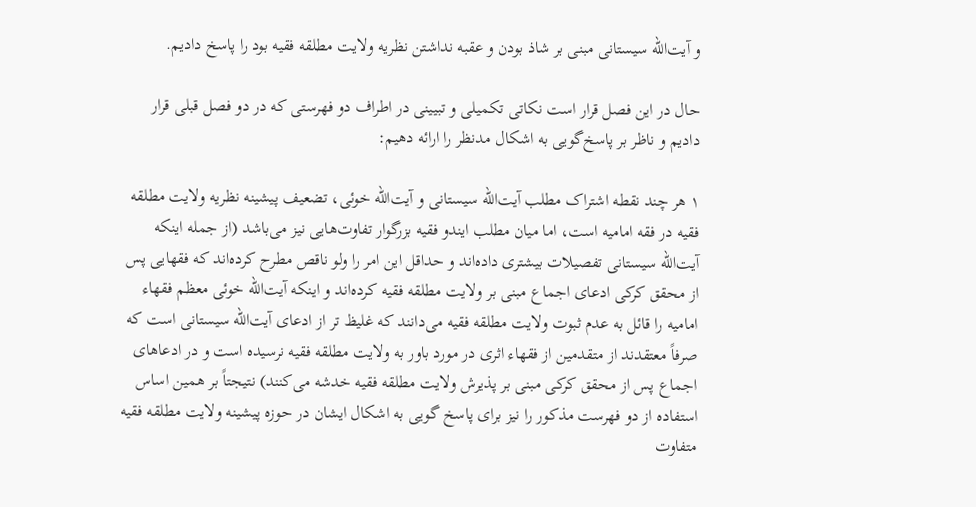و آیت‌الله سیستانی مبنی بر شاذ بودن و عقبه نداشتن نظریه ولایت مطلقه فقیه بود را پاسخ دادیم.

حال در این فصل قرار است نکاتی تکمیلی و تبیینی در اطراف دو فهرستی که در دو فصل قبلی قرار دادیم و ناظر بر پاسخ‌گویی به اشکال مدنظر را ارائه دهیم:

۱ هر چند نقطه اشتراک مطلب آیت‌الله سیستانی و آیت‌الله خوئی، تضعیف پیشینه نظریه ولایت مطلقه فقیه در فقه امامیه است، اما میان مطلب ایندو فقیه بزرگوار تفاوت‌هایی نیز می‌باشد (از جمله اینکه آیت‌الله سیستانی تفصیلات بیشتری داده‌اند و حداقل این امر را ولو ناقص مطرح کرده‌اند که فقهایی پس از محقق کرکی ادعای اجماع مبنی بر ولایت مطلقه فقیه کرده‌اند و اینکه آیت‌الله خوئی معظم فقهاء امامیه را قائل به عدم ثبوت ولایت مطلقه فقیه می‌دانند که غلیظ تر از ادعای آیت‌الله سیستانی است که صرفاً معتقدند از متقدمین از فقهاء اثری در مورد باور به ولایت مطلقه فقیه نرسیده است و در ادعاهای اجماع پس از محقق کرکی مبنی بر پذیرش ولایت مطلقه فقیه خدشه می‌کنند) نتیجتاً بر همین اساس استفاده از دو فهرست مذکور را نیز برای پاسخ گویی به اشکال ایشان در حوزه پیشینه ولایت مطلقه فقیه متفاوت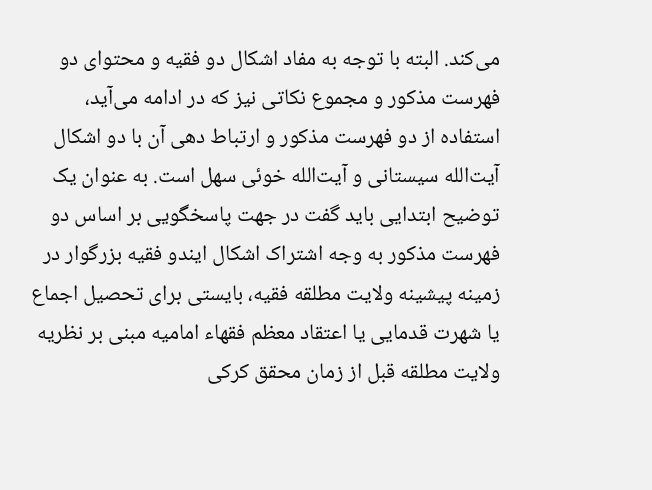می‌کند. البته با توجه به مفاد اشکال دو فقیه و محتوای دو فهرست مذکور و مجموع نکاتی نیز که در ادامه می‌آید، استفاده از دو فهرست مذکور و ارتباط دهی آن با دو اشکال آیت‌الله سیستانی و آیت‌الله خوئی سهل است. به عنوان یک توضیح ابتدایی باید گفت در جهت پاسخگویی بر اساس دو فهرست مذکور به وجه اشتراک اشکال ایندو فقیه بزرگوار در زمینه پیشینه ولایت مطلقه فقیه، بایستی برای تحصیل اجماع یا شهرت قدمایی یا اعتقاد معظم فقهاء امامیه مبنی بر نظریه ولایت مطلقه قبل از زمان محقق کرکی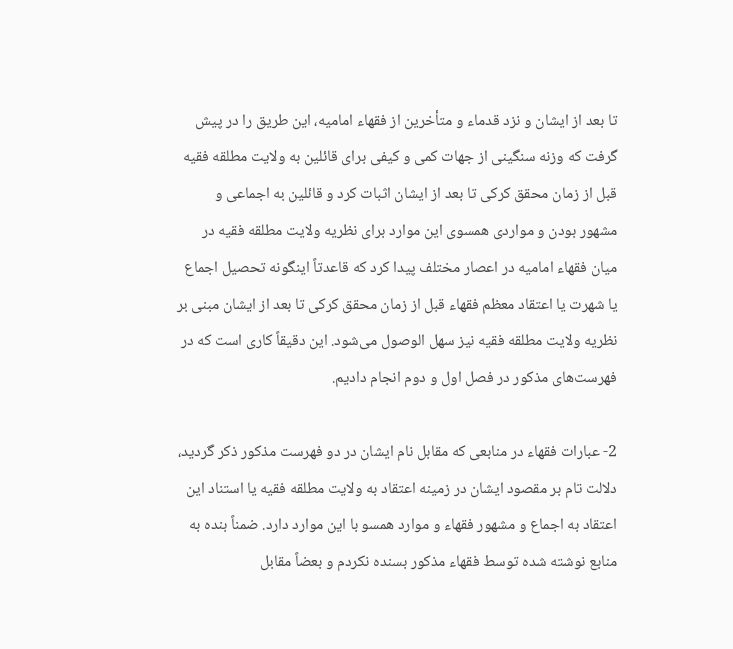تا بعد از ایشان و نزد قدماء و متأخرین از فقهاء امامیه، این طریق را در پیش گرفت که وزنه سنگینی از جهات کمی و کیفی برای قائلین به ولایت مطلقه فقیه قبل از زمان محقق کرکی تا بعد از ایشان اثبات کرد و قائلین به اجماعی و مشهور بودن و مواردی همسوی این موارد برای نظریه ولایت مطلقه فقیه در میان فقهاء امامیه در اعصار مختلف پیدا کرد که قاعدتاً اینگونه تحصیل اجماع یا شهرت یا اعتقاد معظم فقهاء قبل از زمان محقق کرکی تا بعد از ایشان مبنی بر نظریه ولایت مطلقه فقیه نیز سهل الوصول می‌شود. این دقیقاً کاری است که در فهرست‌های مذکور در فصل اول و دوم انجام دادیم.

2- عبارات فقهاء در منابعی که مقابل نام ایشان در دو فهرست مذکور ذکر گردید، دلالت تام بر مقصود ایشان در زمینه اعتقاد به ولایت مطلقه فقیه یا استناد این اعتقاد به اجماع و مشهور فقهاء و موارد همسو با این موارد دارد. ضمناً بنده به منابع نوشته شده توسط فقهاء مذکور بسنده نکردم و بعضاً مقابل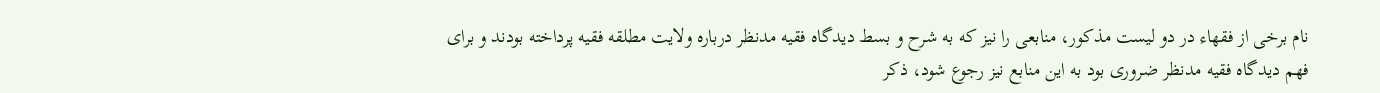نام برخی از فقهاء در دو لیست مذکور، منابعی را نیز که به شرح و بسط دیدگاه فقیه مدنظر درباره ولایت مطلقه فقیه پرداخته بودند و برای فهم دیدگاه فقیه مدنظر ضروری بود به این منابع نیز رجوع شود، ذکر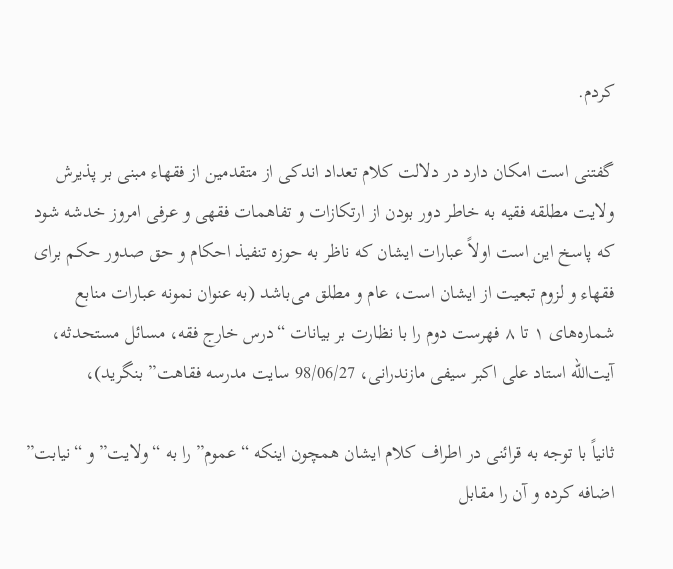کردم.

گفتنی است امکان دارد در دلالت کلام تعداد اندکی از متقدمین از فقهاء مبنی بر پذیرش ولایت مطلقه فقیه به خاطر دور بودن از ارتکازات و تفاهمات فقهی و عرفی امروز خدشه شود که پاسخ این است اولاً عبارات ایشان که ناظر به حوزه تنفیذ احکام و حق صدور حکم برای فقهاء و لزوم تبعیت از ایشان است، عام و مطلق می‌باشد (به عنوان نمونه عبارات منابع شماره‌های ۱ تا ۸ فهرست دوم را با نظارت بر بیانات “درس خارج فقه، مسائل مستحدثه، آیت‌الله استاد علی اکبر سیفی مازندرانی، 98/06/27 سایت مدرسه فقاهت” بنگرید)،

ثانیاً با توجه به قرائنی در اطراف کلام ایشان همچون اینکه “عموم” را به “ولایت” و “نیابت” اضافه کرده و آن را مقابل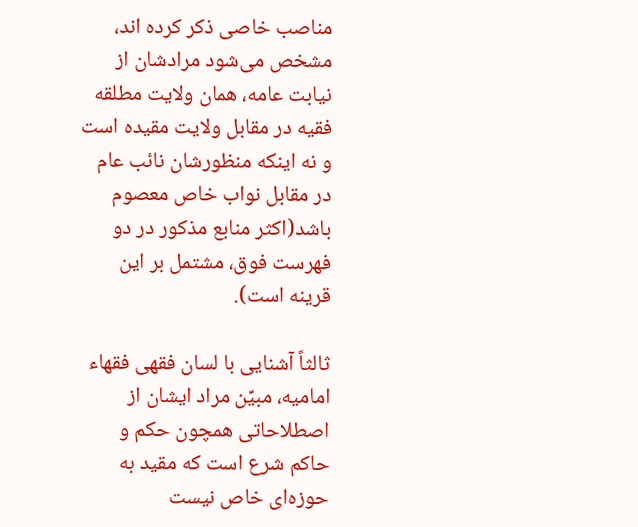مناصب خاصی ذکر کرده اند، مشخص می‌شود مرادشان از نيابت عامه، همان ولایت مطلقه فقیه در مقابل ولایت مقیده است و نه اینکه منظورشان نائب عام در مقابل نواب خاص معصوم باشد(اکثر منابع مذکور در دو فهرست فوق، مشتمل بر این قرینه است).

ثالثاً آشنایی با لسان فقهی فقهاء امامیه، مبیِّن مراد ایشان از اصطلاحاتی همچون حکم و حاکم شرع است که مقید به حوزه‌ای خاص نیست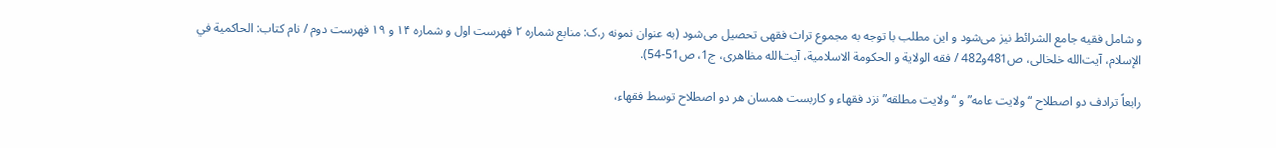و شامل فقیه جامع الشرائط نیز می‌شود و این مطلب با توجه به مجموع تراث فقهی تحصیل می‌شود (به عنوان نمونه ر.ک: منابع شماره ۲ فهرست اول و شماره ۱۴ و ۱۹ فهرست دوم / نام کتاب: الحاكمية في الإسلام، آیت‌الله خلخالی، ص481و482 / فقه الولاية و الحكومة الاسلامية، آیت‌الله مظاهری، ج1، ص51-54).

رابعاً ترادف دو اصطلاح “ولایت عامه” و “ولایت مطلقه” نزد فقهاء و کاربست همسان هر دو اصطلاح توسط فقهاء،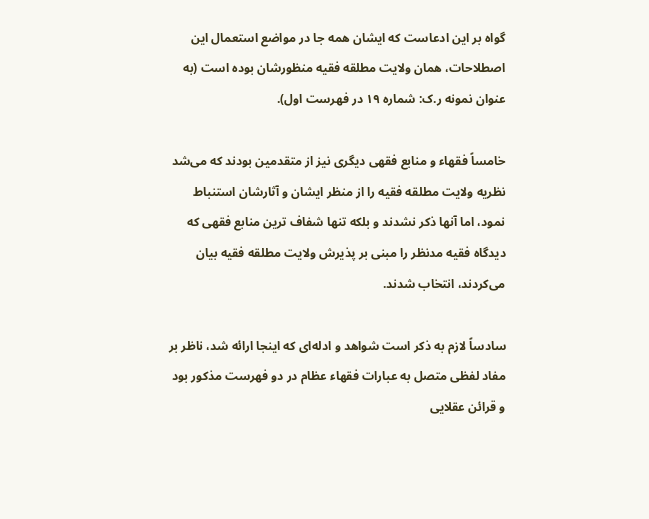گواه بر این ادعاست که ایشان همه جا در مواضع استعمال این اصطلاحات، همان ولایت مطلقه فقیه منظورشان بوده است (به عنوان نمونه ر.ک: شماره ۱۹ در فهرست اول).

خامساً فقهاء و منابع فقهی دیگری نیز از متقدمین بودند که می‌شد نظریه ولایت مطلقه فقیه را از منظر ایشان و آثارشان استنباط نمود، اما آنها ذکر نشدند و بلکه تنها شفاف ترین منابع فقهی که دیدگاه فقیه مدنظر را مبنی بر پذیرش ولایت مطلقه فقیه بیان می‌کردند، انتخاب شدند.

سادساً لازم به ذکر است شواهد و ادله‌ای که اینجا ارائه شد، ناظر بر مفاد لفظی متصل به عبارات فقهاء عظام در دو فهرست مذکور بود و قرائن عقلایی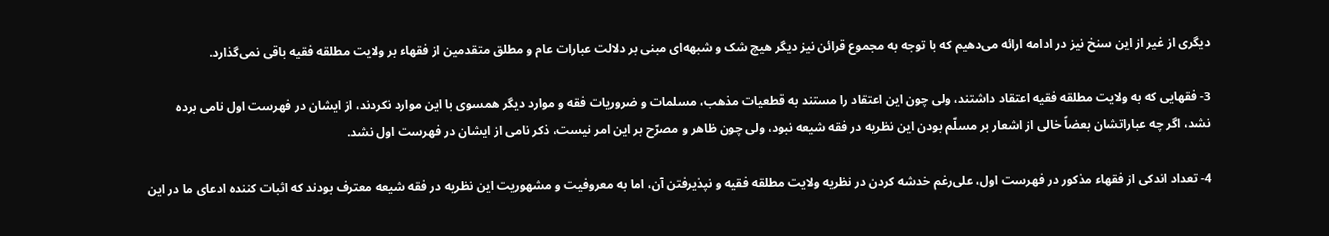دیگری از غیر از این سنخ نیز در ادامه ارائه می‌دهیم که با توجه به مجموع قرائن نیز دیگر هیچ شک و شبهه‌ای مبنی بر دلالت عبارات عام و مطلق متقدمین از فقهاء بر ولایت مطلقه فقیه باقی نمی‌گذارد.

3- فقهایی که به ولایت مطلقه فقیه اعتقاد داشتند، ولی چون این اعتقاد را مستند به قطعیات مذهب، مسلمات و ضروریات فقه و موارد دیگر همسوی با این موارد نکردند، از ایشان در فهرست اول نامی برده نشد، اگر چه عباراتشان بعضاً خالی از اشعار بر مسلّم بودن این نظریه در فقه شیعه نبود، ولی چون ظاهر و مصرّح بر این امر نیست، ذکر نامی از ایشان در فهرست اول نشد.

4- تعداد اندکی از فقهاء مذکور در فهرست اول، علی‌رغم خدشه کردن در نظریه ولایت مطلقه فقیه و نپذیرفتن آن، اما به معروفیت و مشهوریت این نظریه در فقه شیعه معترف بودند که اثبات کننده ادعای ما در این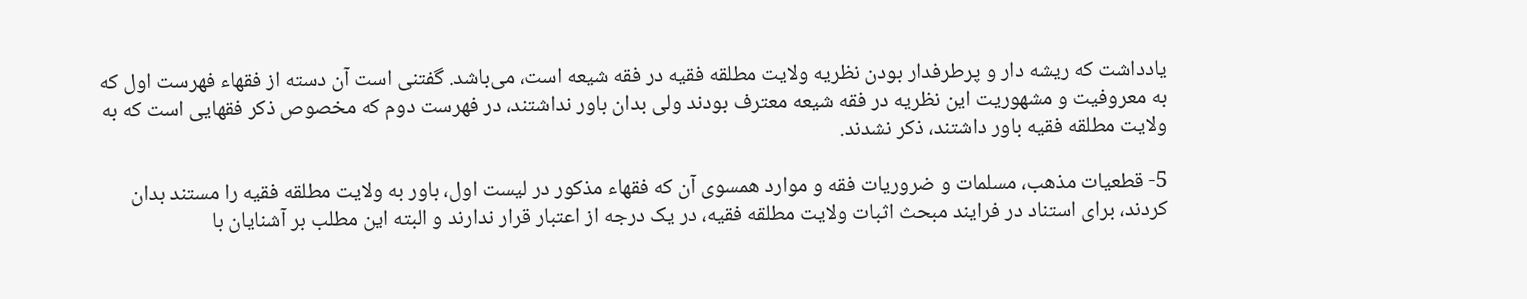یادداشت که ریشه دار و پرطرفدار بودن نظریه ولایت مطلقه فقیه در فقه شیعه است، می‌باشد. گفتنی است آن دسته از فقهاء فهرست اول که به معروفیت و مشهوریت این نظریه در فقه شیعه معترف بودند ولی بدان باور نداشتند، در فهرست دوم که مخصوص ذکر فقهایی است که به ولایت مطلقه فقیه باور داشتند، ذکر نشدند.

5- قطعیات مذهب، مسلمات و ضروریات فقه و موارد همسوی آن که فقهاء مذکور در لیست اول، باور به ولایت مطلقه فقیه را مستند بدان کردند، برای استناد در فرایند مبحث اثبات ولایت مطلقه فقیه، در یک درجه از اعتبار قرار ندارند و البته این مطلب بر آشنایان با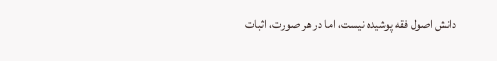دانش اصول فقه پوشیده نیست، اما در هر صورت، اثبات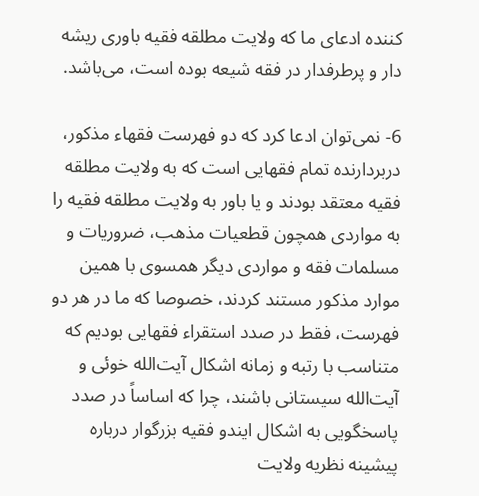کننده ادعای ما که ولایت مطلقه فقیه باوری ریشه دار و پرطرفدار در فقه شیعه بوده است، می‌باشد.

6- نمی‌توان ادعا کرد که دو فهرست فقهاء مذکور، دربردارنده تمام فقهایی است که به ولایت مطلقه فقیه معتقد بودند و یا باور به ولایت مطلقه فقیه را به مواردی همچون قطعیات مذهب، ضروریات و مسلمات فقه و مواردی دیگر همسوی با همین موارد مذکور مستند کردند، خصوصا که ما در هر دو فهرست، فقط در صدد استقراء فقهایی بودیم که متناسب با رتبه و زمانه اشکال آیت‌الله خوئی و آیت‌الله سیستانی باشند، چرا که اساساً در صدد پاسخگویی به اشکال ایندو فقیه بزرگوار درباره پیشینه نظریه ولایت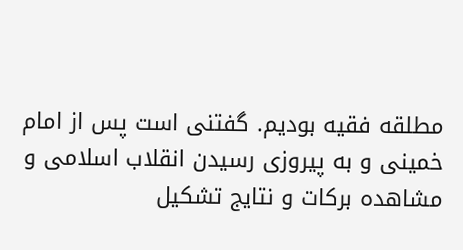مطلقه فقیه بودیم. گفتنی است پس از امام خمینی و به پیروزی رسیدن انقلاب اسلامی و مشاهده برکات و نتایج تشکیل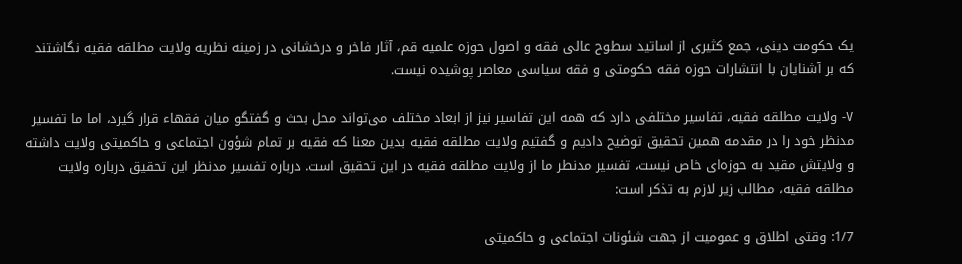یک حکومت دینی، جمع کثیری از اساتید سطوح عالی فقه و اصول حوزه علمیه قم، آثار فاخر و درخشانی در زمینه نظریه ولایت مطلقه فقیه نگاشتند که بر آشنایان با انتشارات حوزه فقه حکومتی و فقه سیاسی معاصر پوشیده نیست.

۷- ولایت مطلقه فقیه، تفاسیر مختلفی دارد که همه این تفاسیر نیز از ابعاد مختلف می‌تواند محل بحث و گفتگو میان فقهاء قرار گیرد، اما ما تفسیر مدنظر خود را در مقدمه همین تحقیق توضیح دادیم و گفتیم ولایت مطلقه فقیه بدین معنا که فقیه بر تمام شؤون اجتماعی و حاکمیتی ولایت داشته و ولایتش مقید به حوزه‌ای خاص نیست، تفسیر مدنطر ما از ولایت مطلقه فقیه در این تحقیق است. درباره تفسیر مدنظر این تحقیق درباره ولایت مطلقه فقیه، مطالب زیر لازم به تذکر است:

1/7: وقتی اطلاق و عمومیت از جهت شئونات اجتماعی و حاکمیتی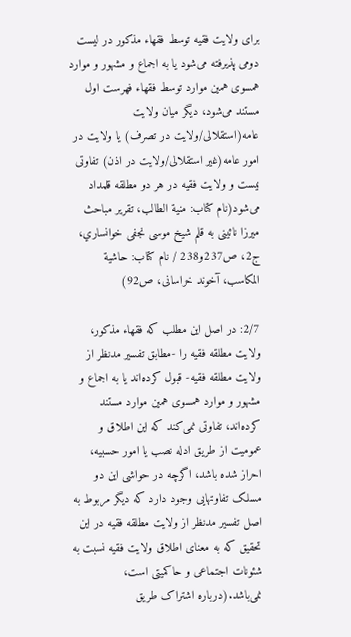برای ولایت فقیه توسط فقهاء مذکور در لیست دومی پذیرفته می‌شود یا به اجماع و مشهور و موارد همسوی همین موارد توسط فقهاء فهرست اول مستند می‌شود، دیگر میان ولایت عامه(استقلالی/ولایت در تصرف) یا ولایت در امور عامه(غیر استقلالی/ولایت در اذن) تفاوتی نیست و ولایت فقیه در هر دو مطلقه قلمداد می‌شود(نام کتاب: منية الطالب، تقریر مباحث میرزا نائینی به قلم شیخ موسی نجفی خوانساري، ج2، ص237و238 / نام کتاب: حاشية المكاسب، آخوند خراسانی، ص92)

2/7: در اصل این مطلب که فقهاء مذکور، ولایت مطلقه فقیه را -مطابق تفسیر مدنظر از ولایت مطلقه فقیه- قبول کرده‌اند یا به اجماع و مشهور و موارد همسوی همین موارد مستند کرده‌اند، تفاوتی نمی‌کند که این اطلاق و عمومیت از طریق ادله نصب یا امور حسبیه، احراز شده باشد، اگرچه در حواشی این دو مسلک تفاوتهایی وجود دارد که دیگر مربوط به اصل تفسیر مدنظر از ولایت مطلقه فقیه در این تحقیق که به معنای اطلاق ولایت فقیه نسبت به شئونات اجتماعی و حاکمیتی است، نمی‌باشد.(درباره اشتراک طریق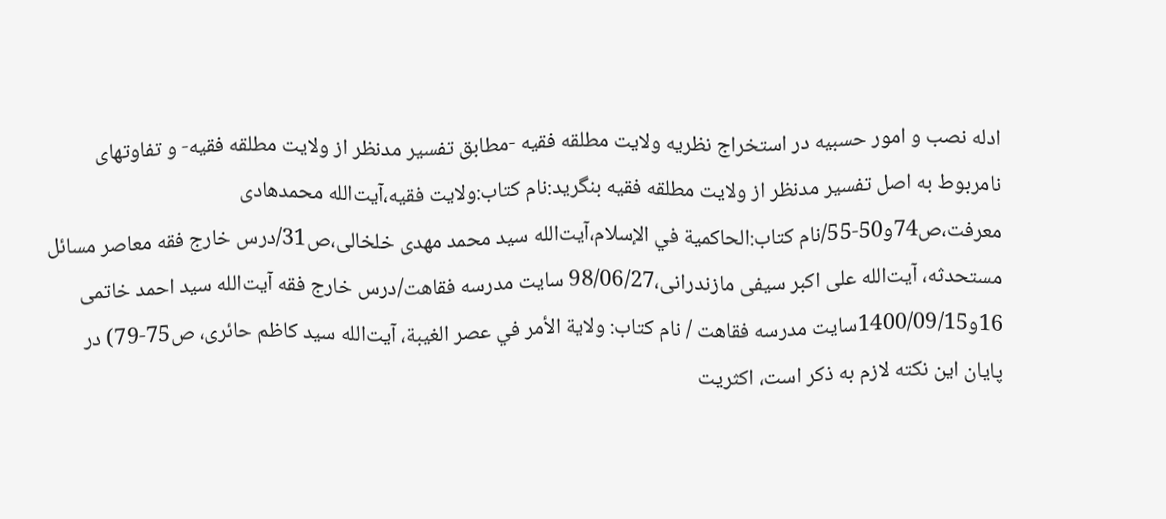ادله نصب و امور حسبیه در استخراج نظریه ولایت مطلقه فقیه -مطابق تفسیر مدنظر از ولایت مطلقه فقیه- و تفاوتهای نامربوط به اصل تفسیر مدنظر از ولایت مطلقه فقیه بنگرید:نام کتاب:ولايت فقيه،آیت‌الله محمد‌هادی معرفت،ص74و50-55/نام کتاب:الحاكمية في الإسلام،آیت‌الله سید محمد مهدی خلخالی،ص31/درس خارج فقه معاصر مسائل مستحدثه، آیت‌الله علی اکبر سیفی مازندرانی،98/06/27 سایت مدرسه فقاهت/درس خارج فقه آیت‌الله سید احمد خاتمی 16و1400/09/15سایت مدرسه فقاهت / نام کتاب: ولاية الأمر في عصر الغيبة، آیت‌الله سید کاظم حائری، ص75-79) در پایان این نکته لازم به ذکر است، اکثریت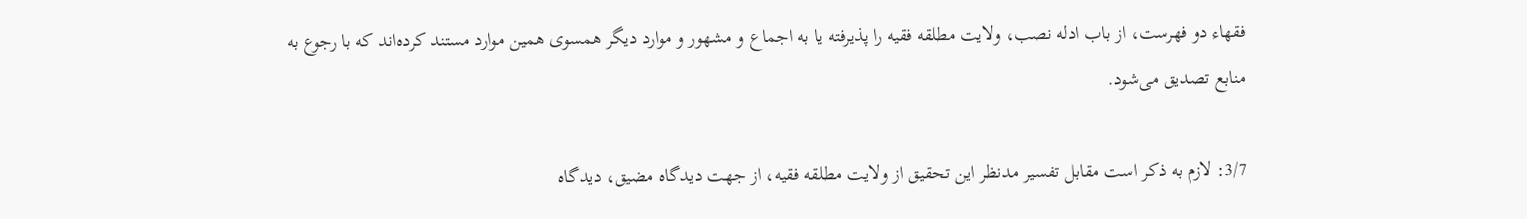فقهاء دو فهرست، از باب ادله نصب، ولایت مطلقه فقیه را پذیرفته یا به اجماع و مشهور و موارد دیگر همسوی همین موارد مستند کرده‌اند که با رجوع به منابع تصدیق می‌شود.

3/7: لازم به ذکر است مقابل تفسیر مدنظر این تحقیق از ولایت مطلقه فقیه، از جهت دیدگاه مضیق، دیدگاه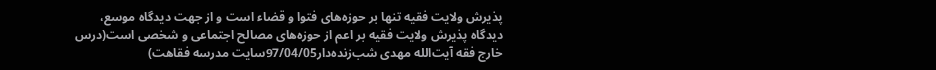پذیرش ولایت فقیه تنها بر حوزه‌های فتوا و قضاء است و از جهت دیدگاه موسع، دیدگاه پذیرش ولایت فقیه بر اعم از حوزه‌های مصالح اجتماعی و شخصی است(درس خارج فقه آیت‌الله مهدی شب‌زنده‌دار97/04/05سایت مدرسه فقاهت)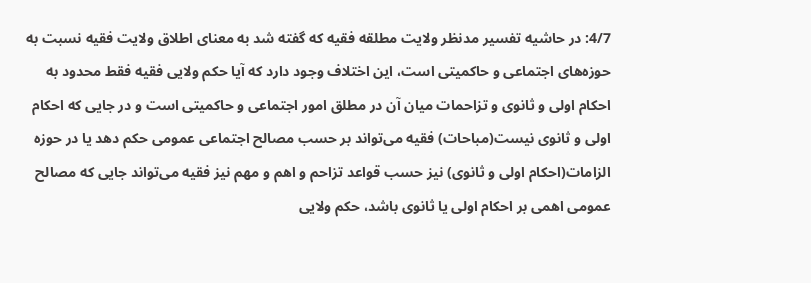4/7: در حاشیه تفسیر مدنظر ولایت مطلقه فقیه که گفته شد به معنای اطلاق ولایت فقیه نسبت به حوزه‌های اجتماعی و حاکمیتی است، این اختلاف وجود دارد که آیا حکم ولایی فقیه فقط محدود به احکام اولی و ثانوی و تزاحمات میان آن در مطلق امور اجتماعی و حاکمیتی است و در جایی که احکام اولی و ثانوی نیست(مباحات) فقیه می‌تواند بر حسب مصالح اجتماعی عمومی حکم دهد یا در حوزه الزامات(احکام اولی و ثانوی) نیز حسب قواعد تزاحم و اهم و مهم نیز فقیه می‌تواند جایی که مصالح عمومی اهمی بر احکام اولی یا ثانوی باشد، حکم ولایی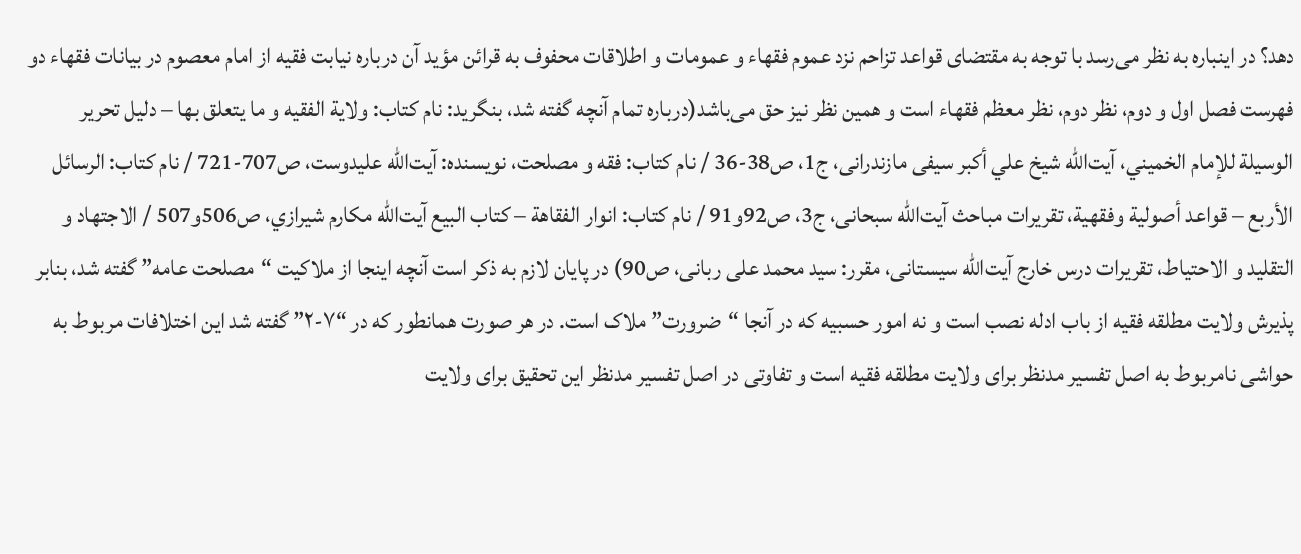دهد؟ در اینباره به نظر می‌رسد با توجه به مقتضای قواعد تزاحم نزد عموم فقهاء و عمومات و اطلاقات محفوف به قرائن مؤید آن درباره نيابت فقیه از امام معصوم در بیانات فقهاء دو فهرست فصل اول و دوم، نظر دوم، نظر معظم فقهاء است و همین نظر نیز حق می‌باشد(درباره تمام آنچه گفته شد، بنگرید: نام کتاب: ولاية الفقيه و ما يتعلق بها – دليل تحرير الوسيلة للإمام الخميني، آیت‌الله شيخ علي أكبر سیفی مازندرانی، ج1، ص38-36 / نام کتاب: فقه و مصلحت، نویسنده: آیت‌الله علیدوست، ص707-721 / نام کتاب: الرسائل الأربع – قواعد أصولية وفقهية، تقريرات مباحث آیت‌الله سبحانی، ج3، ص92و91 / نام کتاب: انوار الفقاهة – كتاب البيع آیت‌الله مكارم شيرازي، ص506و507 / الاجتهاد و التقليد و الاحتیاط، تقریرات درس خارج آیت‌الله سیستانی، مقرر: سید محمد علی ربانی، ص90) در پایان لازم به ذکر است آنچه اینجا از ملاکیت “مصلحت عامه” گفته شد، بنابر پذیرش ولایت مطلقه فقیه از باب ادله نصب است و نه امور حسبیه که در آنجا “ضرورت” ملاک است. در هر صورت همانطور که در “۷-۲” گفته شد این اختلافات مربوط به حواشی نامربوط به اصل تفسیر مدنظر برای ولایت مطلقه فقیه است و تفاوتی در اصل تفسیر مدنظر این تحقیق برای ولایت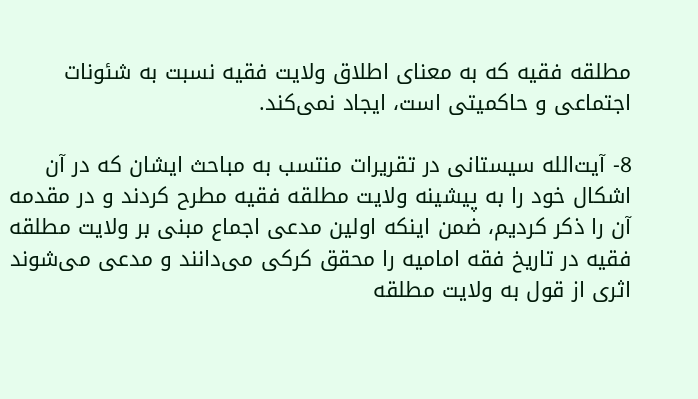مطلقه فقیه که به معنای اطلاق ولایت فقیه نسبت به شئونات اجتماعی و حاکمیتی است، ایجاد نمی‌کند.

8- آیت‌الله سیستانی در تقریرات منتسب به مباحث ایشان که در آن اشکال خود را به پیشینه ولایت مطلقه فقیه مطرح کردند و در مقدمه آن را ذکر کردیم، ضمن اینکه اولین مدعی اجماع مبنی بر ولایت مطلقه فقیه در تاریخ فقه امامیه را محقق کرکی می‌دانند و مدعی می‌شوند اثری از قول به ولایت مطلقه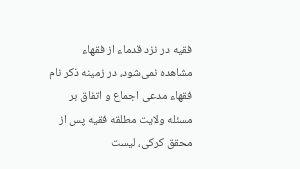فقیه در نزد قدماء از فقهاء مشاهده نمی‌شود، در زمینه ذکر نام فقهاء مدعی اجماع و اتفاق بر مسئله ولایت مطلقه فقیه پس از محقق کرکی، لیست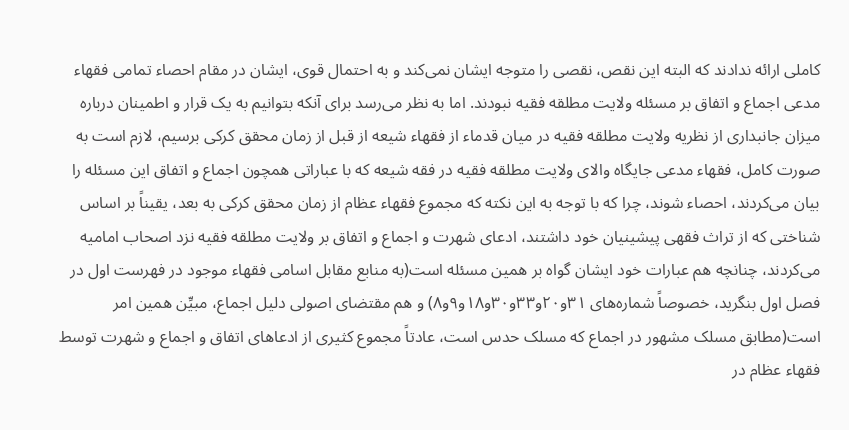کاملی ارائه ندادند که البته این نقص، نقصی را متوجه ایشان نمی‌کند و به احتمال قوی، ایشان در مقام احصاء تمامی فقهاء مدعی اجماع و اتفاق بر مسئله ولایت مطلقه فقیه نبودند. اما به نظر می‌رسد برای آنکه بتوانیم به یک قرار و اطمینان درباره میزان جانبداری از نظریه ولایت مطلقه فقیه در میان قدماء از فقهاء شیعه از قبل از زمان محقق کرکی برسیم، لازم است به صورت کامل، فقهاء مدعی جایگاه والای ولایت مطلقه فقیه در فقه شیعه که با عباراتی همچون اجماع و اتفاق این مسئله را بیان می‌کردند، احصاء شوند، چرا که با توجه به این نکته که مجموع فقهاء عظام از زمان محقق کرکی به بعد، یقیناً بر اساس شناختی که از تراث فقهی پیشینیان خود داشتند، ادعای شهرت و اجماع و اتفاق بر ولایت مطلقه فقیه نزد اصحاب امامیه می‌کردند، چنانچه هم عبارات خود ایشان گواه بر همین مسئله است(به منابع مقابل اسامی فقهاء موجود در فهرست اول در فصل اول بنگرید، خصوصاً شماره‌های ۳۱و۲۰و۳۳و۳۰و۱۸و۹و۸) و هم مقتضای اصولی دلیل اجماع، مبیِّن همین امر است(مطابق مسلک مشهور در اجماع که مسلک حدس است، عادتاً مجموع کثیری از ادعاهای اتفاق و اجماع و شهرت توسط فقهاء عظام در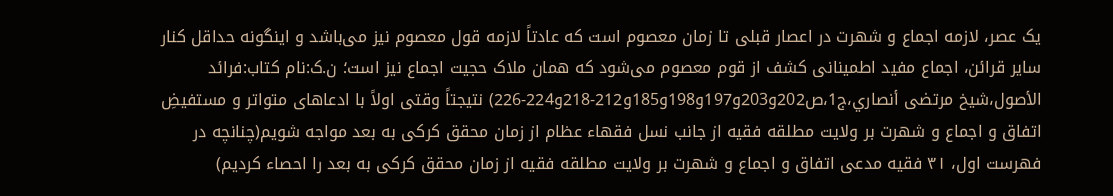یک عصر، لازمه اجماع و شهرت در اعصار قبلی تا زمان معصوم است که عادتاً لازمه قول معصوم نیز می‌باشد و اینگونه حداقل کنار سایر قرائن، اجماع مفید اطمینانی کشف از قوم معصوم می‌شود که همان ملاک حجیت اجماع نیز است؛ ن.ک:نام کتاب:فرائد الأصول،شيخ مرتضى أنصاري،ج1،ص202و203و197و198و185و212-218و224-226) نتیجتاً وقتی اولاً با ادعاهای متواتر و مستفیضِ اتفاق و اجماع و شهرت بر ولایت مطلقه فقیه از جانب نسل فقهاء عظام از زمان محقق کرکی به بعد مواجه شویم(چنانچه در فهرست اول، ۳۱ فقیه مدعی اتفاق و اجماع و شهرت بر ولایت مطلقه فقیه از زمان محقق کرکی به بعد را احصاء کردیم)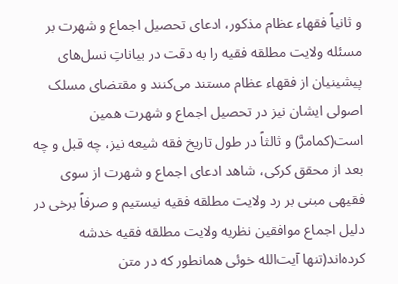و ثانیاً فقهاء عظام مذکور، ادعای تحصیل اجماع و شهرت بر مسئله ولایت مطلقه فقیه را به دقت در بیاناتِ نسل‌های پیشینیان از فقهاء عظام مستند می‌کنند و مقتضای مسلک اصولی ایشان نیز در تحصیل اجماع و شهرت همین است(کمامرَّ) و ثالثاً در طول تاریخ فقه شیعه نیز، چه قبل و چه بعد از محقق کرکی، شاهد ادعای اجماع و شهرت از سوی فقیهی مبنی بر رد ولایت مطلقه فقیه نیستیم و صرفاً برخی در دلیل اجماع موافقین نظریه ولایت مطلقه فقیه خدشه کرده‌اند(تنها آیت‌الله خوئی همانطور که در متن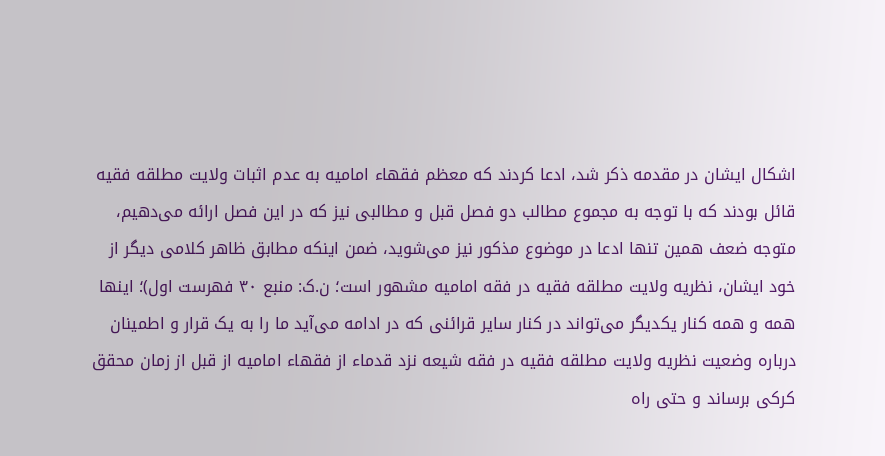اشکال ایشان در مقدمه ذکر شد، ادعا کردند که معظم فقهاء امامیه به عدم اثبات ولایت مطلقه فقیه قائل بودند که با توجه به مجموع مطالب دو فصل قبل و مطالبی نیز که در این فصل ارائه می‌دهیم، متوجه ضعف همین تنها ادعا در موضوع مذکور نیز می‌شوید، ضمن اینکه مطابق ظاهر کلامی دیگر از خود ایشان، نظریه ولایت مطلقه فقیه در فقه امامیه مشهور است؛ ن.ک: منبع ۳۰ فهرست اول)؛ اینها همه و همه کنار یکدیگر می‌تواند در کنار سایر قرائنی که در ادامه می‌آید ما را به یک قرار و اطمینان درباره وضعیت نظریه ولایت مطلقه فقیه در فقه شیعه نزد قدماء از فقهاء امامیه از قبل از زمان محقق کرکی برساند و حتی راه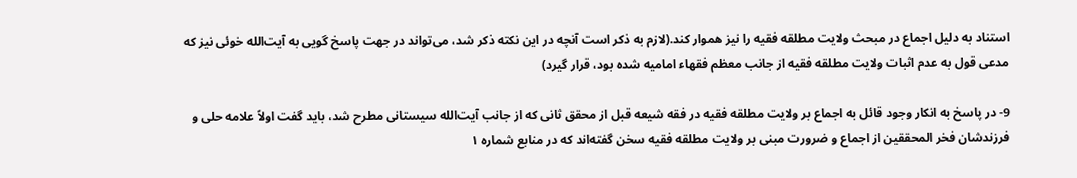استناد به دلیل اجماع در مبحث ولایت مطلقه فقیه را نیز هموار کند.(لازم به ذکر است آنچه در این نکته ذکر شد، می‌تواند در جهت پاسخ گویی به آیت‌الله خوئی نیز که مدعی قول به عدم اثبات ولایت مطلقه فقیه از جانب معظم فقهاء امامیه شده بود، قرار گیرد)

9- در پاسخ به انکار وجود قائل به اجماع بر ولایت مطلقه فقیه در فقه شیعه قبل از محقق ثانی که از جانب آیت‌الله سیستانی مطرح شد، باید گفت اولاً علامه حلی و فرزندشان فخر المحققین از اجماع و ضرورت مبنی بر ولایت مطلقه فقیه سخن گفته‌اند که در منابع شماره ۱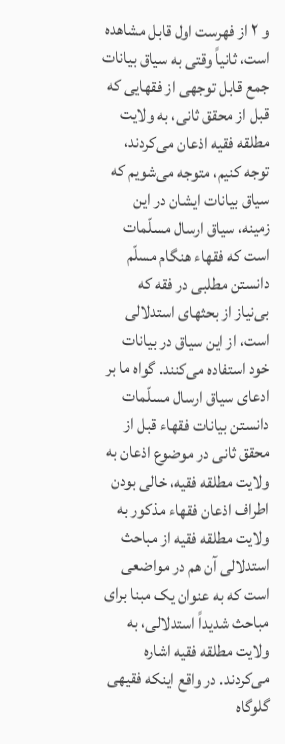و ۲ از فهرست اول قابل مشاهده است، ثانیاً وقتی به سیاق بیانات جمع قابل توجهی از فقهایی که قبل از محقق ثانی، به ولایت مطلقه فقیه اذعان می‌کردند، توجه کنیم، متوجه می‌شویم که سیاق بیانات ایشان در این زمینه، سیاق ارسال مسلّمات است که فقهاء هنگام مسلّم دانستن مطلبی در فقه که بی‌نیاز از بحثهای استدلالی است، از این سیاق در بیانات خود استفاده می‌کنند. گواه ما بر ادعای سیاق ارسال مسلّمات دانستن بیانات فقهاء قبل از محقق ثانی در موضوع اذعان به ولایت مطلقه فقیه، خالی بودن اطراف اذعان فقهاء مذکور به ولایت مطلقه فقیه از مباحث استدلالی آن هم در مواضعی است که به عنوان یک مبنا برای مباحث شدیداً استدلالی، به ولایت مطلقه فقیه اشاره می‌کردند. در واقع اینکه فقیهی گلوگاه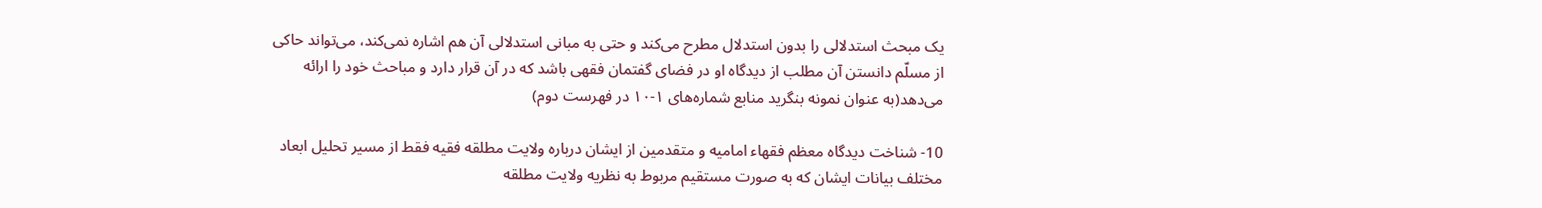یک مبحث استدلالی را بدون استدلال مطرح می‌کند و حتی به مبانی استدلالی آن هم اشاره نمی‌کند، می‌تواند حاکی از مسلّم دانستن آن مطلب از دیدگاه او در فضای گفتمان فقهی باشد که در آن قرار دارد و مباحث خود را ارائه می‌دهد(به عنوان نمونه بنگرید منابع شماره‌های ۱-۱۰ در فهرست دوم)

10- شناخت دیدگاه معظم فقهاء امامیه و متقدمین از ایشان درباره ولایت مطلقه فقیه فقط از مسیر تحلیل ابعاد مختلف بیانات ایشان که به صورت مستقیم مربوط به نظریه ولایت مطلقه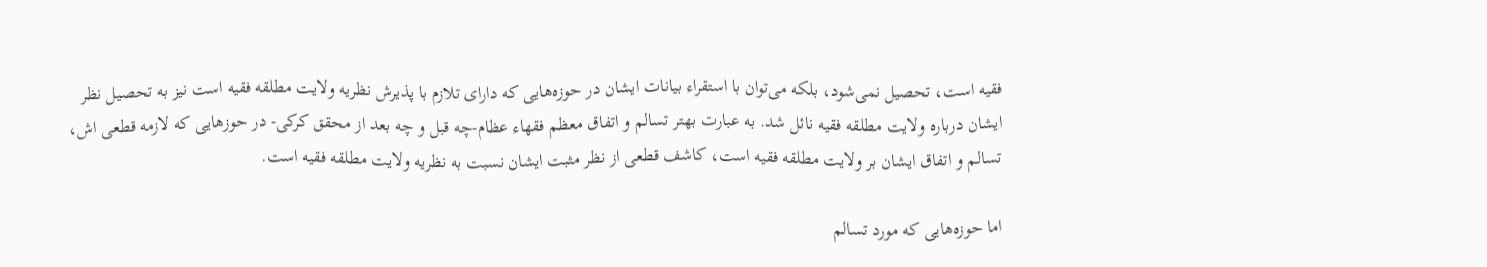فقیه است، تحصیل نمی‌شود، بلکه می‌توان با استقراء بیانات ایشان در حوزه‌هایی که دارای تلازم با پذیرش نظریه ولایت مطلقه فقیه است نیز به تحصیل نظر ایشان درباره ولایت مطلقه فقیه نائل شد. به عبارت بهتر تسالم و اتفاق معظم فقهاء عظام-چه قبل و چه بعد از محقق کرکی- در حوز‌هایی که لازمه قطعی اش، تسالم و اتفاق ایشان بر ولایت مطلقه فقیه است، کاشف قطعی از نظر مثبت ایشان نسبت به نظریه ولایت مطلقه فقیه است.

اما حوزه‌هایی که مورد تسالم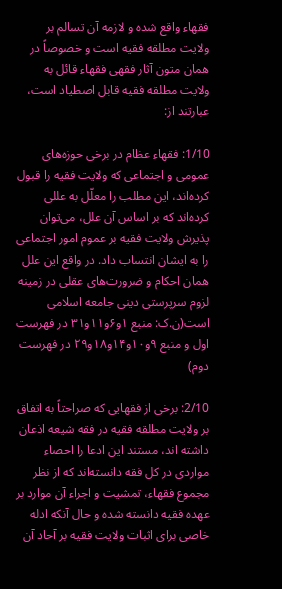فقهاء واقع شده و لازمه آن تسالم بر ولایت مطلقه فقیه است و خصوصاً در همان متون آثار فقهی فقهاء قائل به ولایت مطلقه فقیه قابل اصطیاد است، عبارتند از:

1/10: فقهاء عظام در برخی حوزه‌های عمومی و اجتماعی که ولایت فقیه را قبول کرده‌اند، این مطلب را معلّل به عللی کرده‌اند که بر اساس آن علل، می‌توان پذیرش ولایت فقیه بر عموم امور اجتماعی را به ایشان انتساب داد. در واقع این علل همان احکام و ضرورت‌های عقلی در زمینه لزوم سرپرستی دینی جامعه اسلامی است(ن.ک: منبع ۱و۶و۱۱و۳۱ در فهرست اول و منبع ۹و۱۰و۱۴و۱۸و۲۹ در فهرست دوم)

2/10: برخی از فقهایی که صراحتاً به اتفاق بر ولایت مطلقه فقیه در فقه شیعه اذعان داشته اند، مستند این ادعا را احصاء مواردی در کل فقه دانسته‌اند که از نظر مجموع فقهاء، تمشیت و اجراء آن موارد بر عهده فقیه دانسته شده و حال آنکه ادله خاصی برای اثبات ولایت فقیه بر آحاد آن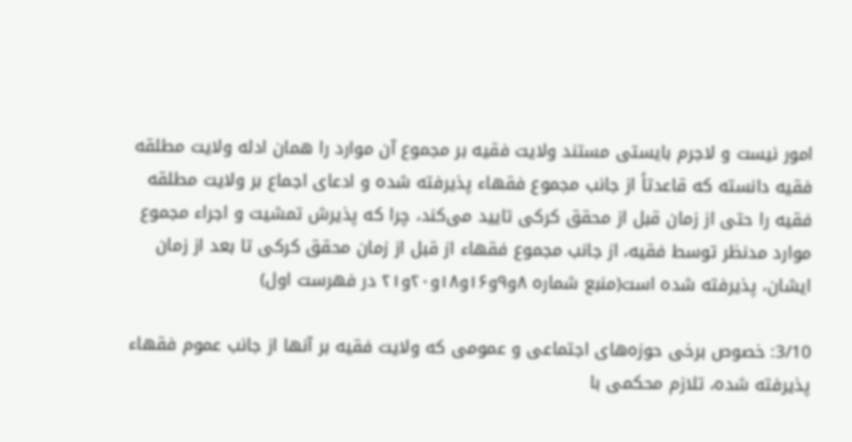امور نیست و لاجرم بایستی مستند ولایت فقیه بر مجموع آن موارد را همان ادله ولایت مطلقه فقیه دانسته که قاعدتاً از جانب مجموع فقهاء پذیرفته شده و ادعای اجماع بر ولایت مطلقه فقیه را حتی از زمان قبل از محقق کرکی تایید می‌کند، چرا که پذیرش تمشیت و اجراء مجموع موارد مدنظر توسط فقیه، از جانب مجموع فقهاء از قبل از زمان محقق کرکی تا بعد از زمان ایشان، پذیرفته شده است(منبع شماره ۸و۹و۱۶و۱۸و۲۰و۲۱ در فهرست اول)

3/10: خصوص برخی حوزه‌های اجتماعی و عمومی که ولایت فقیه بر آنها از جانب عموم فقهاء پذیرفته شده، تلازم محکمی با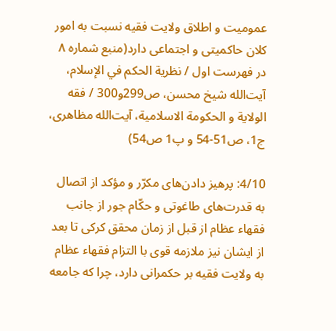عمومیت و اطلاق ولایت فقیه نسبت به امور کلان حاکمیتی و اجتماعی دارد(منبع شماره ۸ در فهرست اول / نظرية الحكم في الإسلام، آیت‌الله شيخ محسن، ص299و300 / فقه الولاية و الحكومة الاسلامية، آیت‌الله مظاهری، ج1، ص51-54 و پ1 ص54)

4/10: پرهیز دادن‌های مکرّر و مؤکد از اتصال به قدرت‌های طاغوتی و حکّام جور از جانب فقهاء عظام از قبل از زمان محقق کرکی تا بعد از ایشان نیز ملازمه قوی با التزام فقهاء عظام به ولایت فقیه بر حکمرانی دارد، چرا که جامعه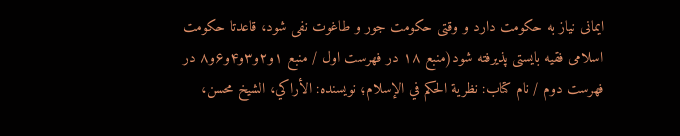ایمانی نیاز به حکومت دارد و وقتی حکومت جور و طاغوت نفی شود، قاعدتا حکومت اسلامی فقیه بایستی پذیرفته شود(منبع ۱۸ در فهرست اول / منبع ۱و۲و۳و۴و۶و۸ در فهرست دوم / نام کتاب: نظرية الحكم في الإسلام؛ نویسنده: الأراكي، الشيخ محسن،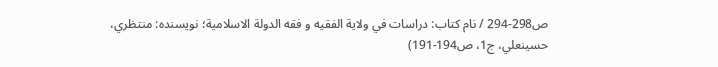ص298-294 / نام کتاب: دراسات في ولاية الفقيه و فقه الدولة الاسلامية؛ نویسنده: منتظري، حسينعلي، ج1، ص194-191)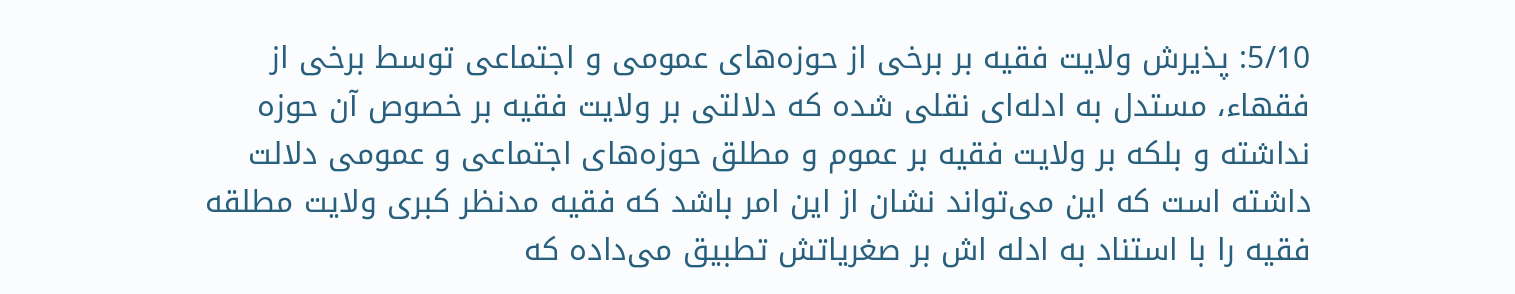5/10: پذیرش ولایت فقیه بر برخی از حوزه‌های عمومی و اجتماعی توسط برخی از فقهاء، مستدل به ادله‌ای نقلی شده که دلالتی بر ولایت فقیه بر خصوص آن حوزه نداشته و بلکه بر ولایت فقیه بر عموم و مطلق حوزه‌های اجتماعی و عمومی دلالت داشته است که این می‌تواند نشان از این امر باشد که فقیه مدنظر کبری ولایت مطلقه فقیه را با استناد به ادله اش بر صغریاتش تطبیق می‌داده که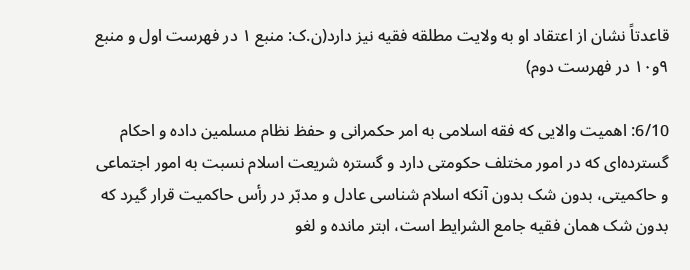قاعدتاً نشان از اعتقاد او به ولایت مطلقه فقیه نیز دارد(ن.ک: منبع ۱ در فهرست اول و منبع ۹و۱۰ در فهرست دوم)

6/10: اهمیت والایی که فقه اسلامی به امر حکمرانی و حفظ نظام مسلمین داده و احکام گسترده‌ای که در امور مختلف حکومتی دارد و گستره شریعت اسلام نسبت به امور اجتماعی و حاکمیتی، بدون شک بدون آنکه اسلام شناسی عادل و مدبّر در رأس حاکمیت قرار گیرد که بدون شک همان فقیه جامع الشرایط است، ابتر مانده و لغو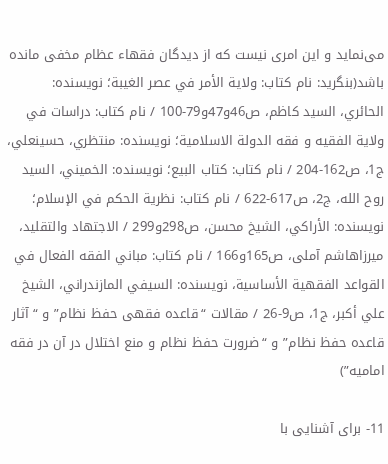می‌نماید و این امری نیست که از دیدگان فقهاء عظام مخفی مانده باشد(بنگرید: نام کتاب: ولاية الأمر في عصر الغيبة؛ نویسنده: الحائري، السيد كاظم، ص46و47و79-100 / نام کتاب: دراسات في ولاية الفقيه و فقه الدولة الاسلامية؛ نویسنده: منتظري، حسينعلي، ج1، ص162-204 / نام کتاب: كتاب البيع؛ نویسنده: الخميني، السيد روح الله، ج2، ص617-622 / نام کتاب: نظرية الحكم في الإسلام؛ نویسنده: الأراكي، الشيخ محسن، ص298و299 / الاجتهاد والتقليد، ميرزا‌هاشم آملی، ص165و166 / نام کتاب: مباني الفقه الفعال في القواعد الفقهية الأساسية، نویسنده: السيفي المازندراني، الشيخ علي أكبر، ج1، ص9-26 / مقالات “قاعده فقهی حفظ نظام” و “آثار قاعده حفظ نظام” و “ضرورت حفظ نظام و منع اختلال در آن در فقه امامیه”)

11- برای آشنایی با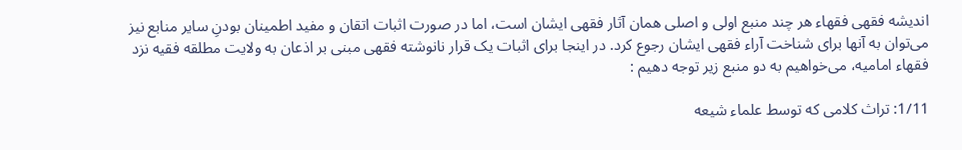اندیشه فقهی فقهاء هر چند منبع اولی و اصلی همان آثار فقهی ایشان است، اما در صورت اثبات اتقان و مفید اطمینان بودنِ سایر منابع نیز می‌توان به آنها برای شناخت آراء فقهی ایشان رجوع کرد. در اینجا برای اثبات یک قرار نانوشته فقهی مبنی بر اذعان به ولایت مطلقه فقیه نزد فقهاء امامیه، می‌خواهیم به دو منبع زیر توجه دهیم :

1/11: تراث کلامی که توسط علماء شیعه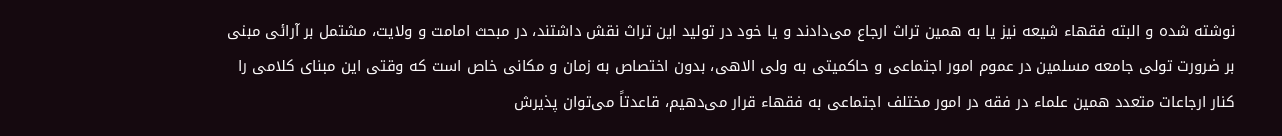نوشته شده و البته فقهاء شیعه نیز یا به همین تراث ارجاع می‌دادند و یا خود در تولید این تراث نقش داشتند، در مبحث امامت و ولایت، مشتمل بر آرائی مبنی بر ضرورت تولی جامعه مسلمین در عموم امور اجتماعی و حاکمیتی به ولی الاهی، بدون اختصاص به زمان و مکانی خاص است که وقتی این مبنای کلامی را کنار ارجاعات متعدد همین علماء در فقه در امور مختلف اجتماعی به فقهاء قرار می‌دهیم، قاعدتاً می‌توان پذیرش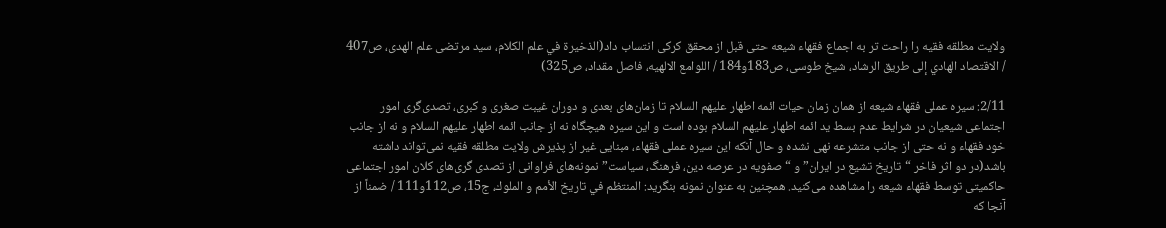ولایت مطلقه فقیه را راحت تر به اجماع فقهاء شیعه حتی قبل از محقق کرکی انتساب داد(الذخيرة في علم الکلام، سید مرتضی علم الهدی، ص407 / الاقتصاد الهادي إلى طريق الرشاد، شيخ طوسی، ص183و184 / اللوامع الالهیه، فاصل مقداد، ص325)

2/11: سیره عملی فقهاء شیعه از همان زمان حیات ائمه اطهار علیهم السلام تا زمان‌های بعدی و دوران غیبت صغری و کبری، تصدی‌گری امور اجتماعی شیعیان در شرایط عدم بسط ید ائمه اطهار علیهم السلام بوده است و این سیره هیچگاه نه از جانب ائمه اطهار علیهم السلام و نه از جانب خود فقهاء و نه حتی از جانب متشرعه نهی نشده و حال آنکه این سیره عملی فقهاء، مبنایی غیر از پذیرش ولایت مطلقه فقیه نمی‌تواند داشته باشد(در دو اثر فاخر “تاریخ تشیع در ایران” و “صفویه در عرصه دین، فرهنگ، سیاست” نمونه‌های فراوانی از تصدی گری‌های کلان امور اجتماعی حاکمیتی توسط فقهاء شیعه را مشاهده می‌کنید. همچنین به عنوان نمونه بنگرید: المنتظم في تاريخ الأمم و الملوك، ج15، ص112و111 / ضمناً از آنجا که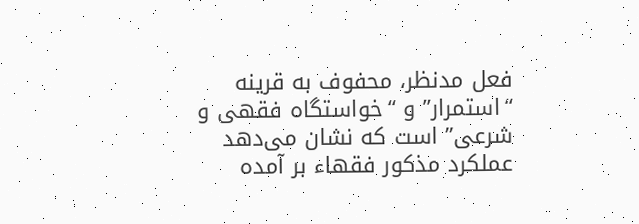فعل مدنظر، محفوف به قرینه “استمرار” و “خواستگاه فقهی و شرعی” است که نشان می‌دهد عملکرد مذکور فقهاء بر آمده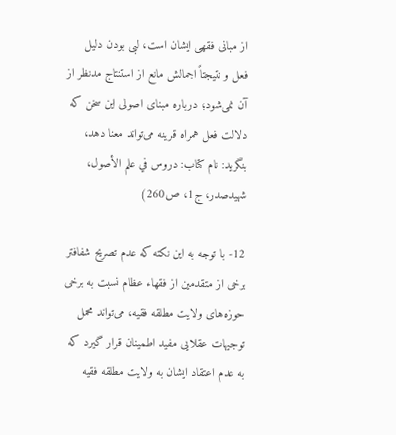از مبانی فقهی ایشان است، لبی بودن دلیل فعل و نتیجتاً اجمالش مانع از استنتاج مدنظر از آن نمی‌شود؛ درباره مبنای اصولی این سخن که دلالت فعل همراه قرینه می‌تواند معنا دهد، بنگرید: نام کتاب: دروس في علم الأصول، شهیدصدر، ج1، ص260)

12- با توجه به این نکته که عدم تصریح شفافتر برخی از متقدمین از فقهاء عظام نسبت به برخی حوزه‌های ولایت مطلقه فقیه، می‌تواند محمل توجیهات عقلایی مفید اطمینان قرار گیرد که به عدم اعتقاد ایشان به ولایت مطلقه فقیه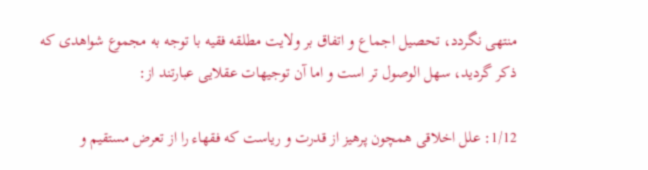منتهی نگردد، تحصیل اجماع و اتفاق بر ولایت مطلقه فقیه با توجه به مجموع شواهدی که ذکر گردید، سهل الوصول تر است و اما آن توجیهات عقلایی عبارتند از:

1/12: علل اخلاقی همچون پرهیز از قدرت و ریاست که فقهاء را از تعرض مستقیم و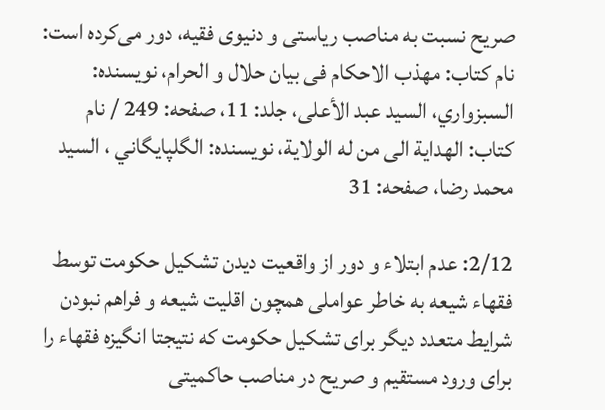صریح نسبت به مناصب ریاستی و دنیوی فقیه، دور می‌کرده است: نام کتاب: مهذب الاحکام فی بیان حلال و الحرام، نویسنده: السبزواري، السيد عبد الأعلى، جلد: 11، صفحه: 249 / نام کتاب: الهداية الی من له الولاية، نویسنده: الگلپايگاني ، السيد محمد رضا، صفحه: 31

2/12: عدم ابتلاء و دور از واقعیت دیدن تشکیل حکومت توسط فقهاء شیعه به خاطر عواملی همچون اقلیت شیعه و فراهم نبودن شرایط متعدد دیگر برای تشکیل حکومت که نتیجتا انگیزه فقهاء را برای ورود مستقیم و صریح در مناصب حاکمیتی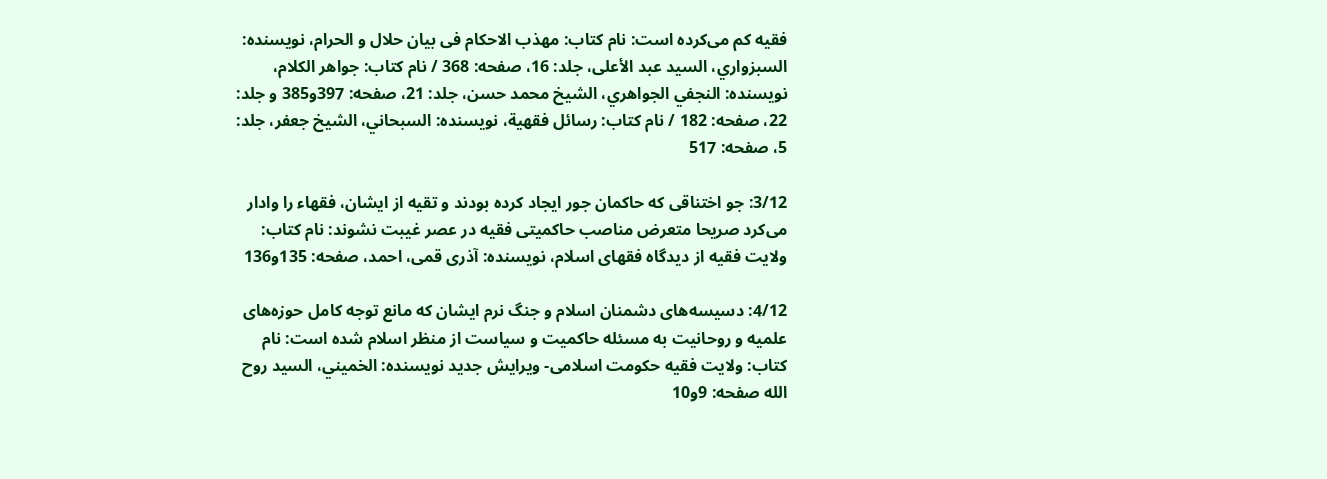فقیه کم می‌کرده است: نام کتاب: مهذب الاحکام فی بیان حلال و الحرام، نویسنده: السبزواري، السيد عبد الأعلى، جلد: 16، صفحه: 368 / نام کتاب: جواهر الكلام، نویسنده: النجفي الجواهري، الشيخ محمد حسن، جلد: 21، صفحه: 397و385 و جلد: 22، صفحه: 182 / نام کتاب: رسائل فقهية، نویسنده: السبحاني، الشيخ جعفر، جلد: 5، صفحه: 517

3/12: جو اختناقی که حاکمان جور ایجاد کرده بودند و تقیه از ایشان، فقهاء را وادار می‌کرد صریحا متعرض مناصب حاکمیتی فقیه در عصر غیبت نشوند: نام کتاب: ولايت فقيه از ديدگاه فقهاى اسلام، نویسنده: آذری قمی، احمد، صفحه: 135و136

4/12: دسیسه‌های دشمنان اسلام و جنگ نرم ایشان که مانع توجه کامل حوزه‌های علمیه و روحانیت به مسئله حاکمیت و سیاست از منظر اسلام شده است: نام کتاب: ولايت فقيه حكومت اسلامى- ويرايش جديد نویسنده: الخميني، السيد روح الله صفحه: 9و10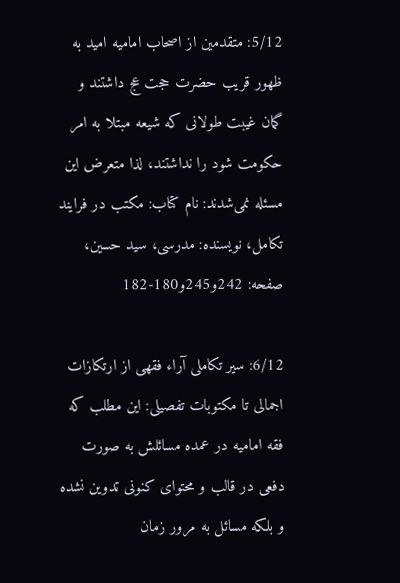5/12: متقدمین از اصحاب امامیه امید به ظهور قریب حضرت حجت عج داشتند و گمان غیبت طولانی که شیعه مبتلا به امر حکومت شود را نداشتند، لذا متعرض این مسئله نمی‌شدند: نام کتاب: مکتب در فرایند تکامل، نویسنده: مدرسی، سید حسین، صفحه: 242و245و180-182

6/12: سیر تکاملی آراء فقهی از ارتکازات اجمالی تا مکتوبات تفصیلی: این مطلب که فقه امامیه در عمده مسائلش به صورت دفعی در قالب و محتوای کنونی تدوین نشده و بلکه مسائل به مرور زمان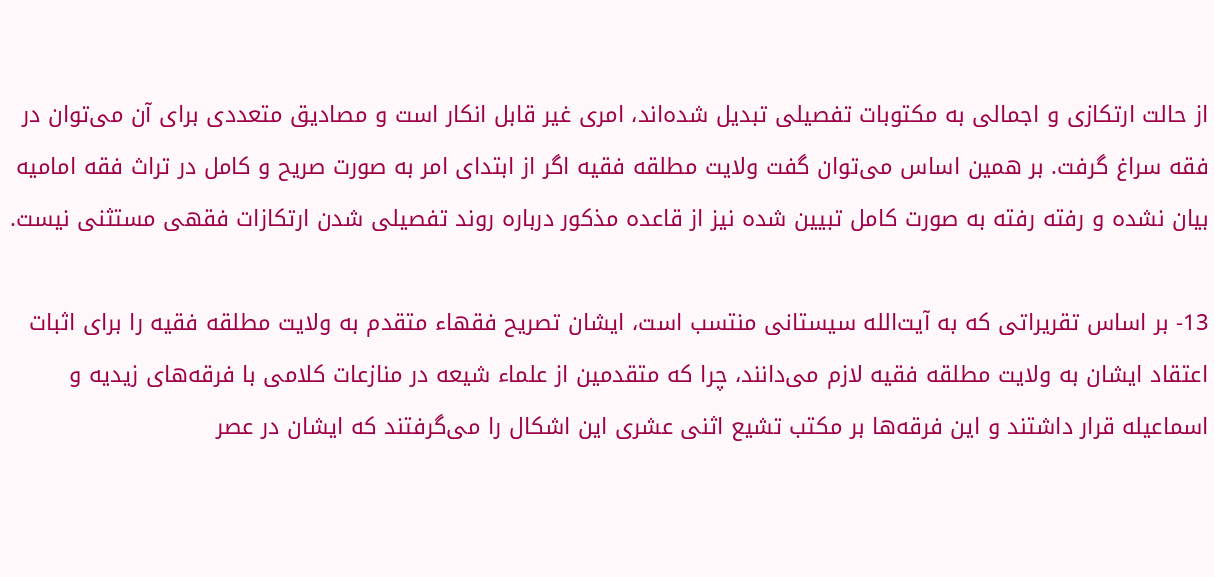از حالت ارتکازی و اجمالی به مکتوبات تفصیلی تبدیل شده‌اند، امری غیر قابل انکار است و مصادیق متعددی برای آن می‌توان در فقه سراغ گرفت. بر همین اساس می‌توان گفت ولایت مطلقه فقیه اگر از ابتدای امر به صورت صریح و کامل در تراث فقه امامیه بیان نشده و رفته رفته به صورت کامل تبیین شده نیز از قاعده مذکور درباره روند تفصیلی شدن ارتکازات فقهی مستثنی نیست.

13- بر اساس تقریراتی که به آیت‌الله سیستانی منتسب است، ایشان تصریح فقهاء متقدم به ولایت مطلقه فقیه را برای اثبات اعتقاد ایشان به ولایت مطلقه فقیه لازم می‌دانند، چرا که متقدمین از علماء شیعه در منازعات کلامی با فرقه‌های زیدیه و اسماعیله قرار داشتند و این فرقه‌ها بر مکتب تشیع اثنی عشری این اشکال را می‌گرفتند که ایشان در عصر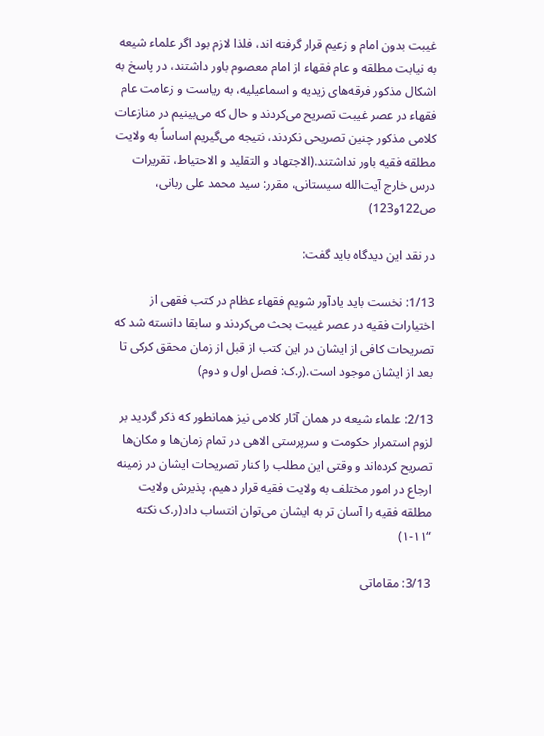غیبت بدون امام و زعیم قرار گرفته اند، فلذا لازم بود اگر علماء شیعه به نیابت مطلقه و عام فقهاء از امام معصوم باور داشتند، در پاسخ به اشکال مذکور فرقه‌های زیدیه و اسماعیلیه، به ریاست و زعامت عام فقهاء در عصر غیبت تصریح می‌کردند و حال که می‌بینیم در منازعات کلامی مذکور چنین تصریحی نکردند، نتیجه می‌گیریم اساساً به ولایت مطلقه فقیه باور نداشتند.(الاجتهاد و التقليد و الاحتیاط، تقریرات درس خارج آیت‌الله سیستانی، مقرر: سید محمد علی ربانی، ص122و123)

در نقد این دیدگاه باید گفت:

1/13: نخست باید یادآور شویم فقهاء عظام در کتب فقهی از اختیارات فقیه در عصر غیبت بحث می‌کردند و سابقا دانسته شد که تصریحات کافی از ایشان در این کتب از قبل از زمان محقق کرکی تا بعد از ایشان موجود است.(ر.ک: فصل اول و دوم)

2/13: علماء شیعه در همان آثار کلامی نیز همانطور که ذکر گردید بر لزوم استمرار حکومت و سرپرستی الاهی در تمام زمان‌ها و مکان‌ها تصریح کرده‌اند و وقتی این مطلب را کنار تصریحات ایشان در زمینه ارجاع در امور مختلف به ولایت فقیه قرار دهیم، پذیرش ولایت مطلقه فقیه را آسان تر به ایشان می‌توان انتساب داد(ر.ک نکته “۱۱-۱)

3/13: مقاماتی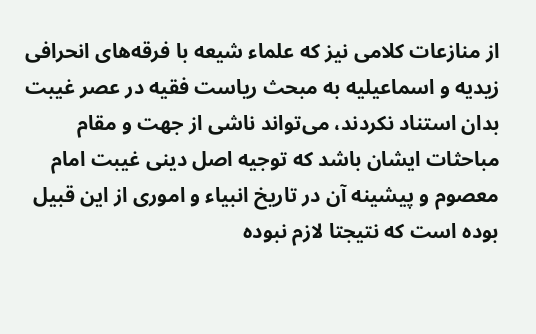از منازعات کلامی نیز که علماء شیعه با فرقه‌های انحرافی زیدیه و اسماعیلیه به مبحث ریاست فقیه در عصر غیبت بدان استناد نکردند، می‌تواند ناشی از جهت و مقام مباحثات ایشان باشد که توجیه اصل دینی غیبت امام معصوم و پیشینه آن در تاریخ انبیاء و اموری از این قبیل بوده است که نتیجتا لازم نبوده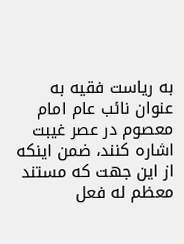به ریاست فقیه به عنوان نائب عام امام معصوم در عصر غیبت اشاره کنند، ضمن اینکه از این جهت که مستند معظم له فعل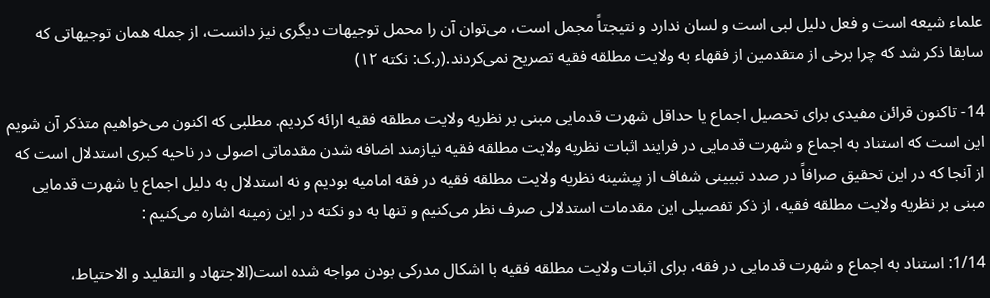علماء شیعه است و فعل دلیل لبی است و لسان ندارد و نتیجتاً مجمل است، می‌توان آن را محمل توجیهات دیگری نیز دانست، از جمله همان توجیهاتی که سابقا ذکر شد که چرا برخی از متقدمین از فقهاء به ولایت مطلقه فقیه تصریح نمی‌کردند.(ر.ک: نکته ۱۲)

14- تاکنون قرائن مفیدی برای تحصیل اجماع یا حداقل شهرت قدمایی مبنی بر نظریه ولایت مطلقه فقیه ارائه کردیم. مطلبی که اکنون می‌خواهیم متذکر آن شویم این است که استناد به اجماع و شهرت قدمایی در فرایند اثبات نظریه ولایت مطلقه فقیه نیازمند اضافه شدن مقدماتی اصولی در ناحیه کبری استدلال است که از آنجا که در این تحقیق صرافاً در صدد تبیینی شفاف از پیشینه نظریه ولایت مطلقه فقیه در فقه امامیه بودیم و نه استدلال به دلیل اجماع یا شهرت قدمایی مبنی بر نظریه ولایت مطلقه فقیه، از ذکر تفصیلی این مقدمات استدلالی صرف نظر می‌کنیم و تنها به دو نکته در این زمینه اشاره می‌کنیم :

1/14: استناد به اجماع و شهرت قدمایی در فقه، برای اثبات ولایت مطلقه فقیه با اشکال مدرکی بودن مواجه شده است(الاجتهاد و التقليد و الاحتیاط،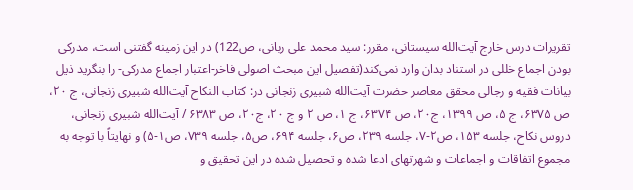تقریرات درس خارج آیت‌الله سیستانی، مقرر: سید محمد علی ربانی، ص122) در این زمینه گفتنی است، مدرکی بودن اجماع خللی در استناد بدان وارد نمی‌کند(تفصیل این مبحث اصولی فاخر-اعتبار اجماع مدرکی- را بنگرید ذیل بیانات فقیه و رجالی محقق معاصر حضرت آیت‌الله شبیری زنجانی در: کتاب النکاح آیت‌الله شبیری زنجانی، ج ۲۰، ص ۶۳۷۵، ج ۵، ص ۱۳۹۹، ج۲۰، ص ۶۳۷۴، ج ۱، ص ۲ و ج ۲۰، ج۲۰، ص ۶۳۸۳ / آیت‌الله شبیری زنجانی، دروس نکاح، جلسه ۱۵۳، ص۲-۷، جلسه ۲۳۹، ص۶، جلسه ۶۹۴، ص۵، جلسه ۷۳۹، ص۱-۵) و نهایتاً با توجه به مجموع اتفاقات و اجماعات و شهرتهای ادعا شده و تحصیل شده در این تحقیق و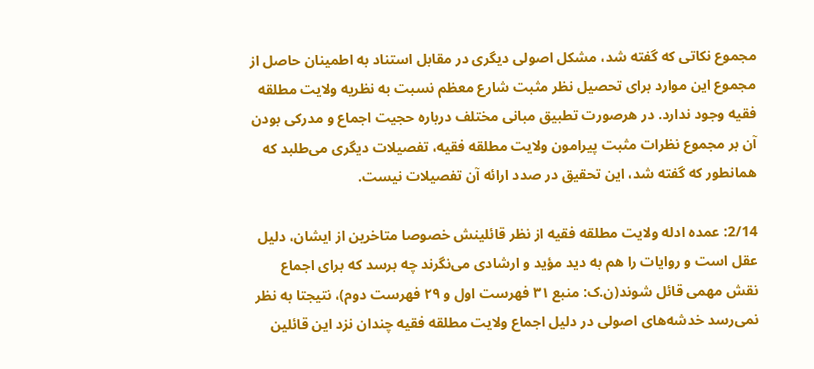مجموع نکاتی که گفته شد، مشکل اصولی دیگری در مقابل استناد به اطمینان حاصل از مجموع این موارد برای تحصیل نظر مثبت شارع معظم نسبت به نظریه ولایت مطلقه فقیه وجود ندارد. در هرصورت تطبیق مبانی مختلف درباره حجیت اجماع و مدرکی بودن آن بر مجموع نظرات مثبت پیرامون ولایت مطلقه فقیه، تفصیلات دیگری می‌طلبد که همانطور که گفته شد، این تحقیق در صدد ارائه آن تفصیلات نیست.

2/14: عمده ادله ولایت مطلقه فقیه از نظر قائلینش خصوصا متاخرین از ایشان، دلیل عقل است و روایات را هم به دید مؤید و ارشادی می‌نگرند چه برسد که برای اجماع نقش مهمی قائل شوند(ن.ک: منبع ۳۱ فهرست اول و ۲۹ فهرست دوم)، نتیجتا به نظر نمی‌رسد خدشه‌های اصولی در دلیل اجماع ولایت مطلقه فقیه چندان نزد این قائلین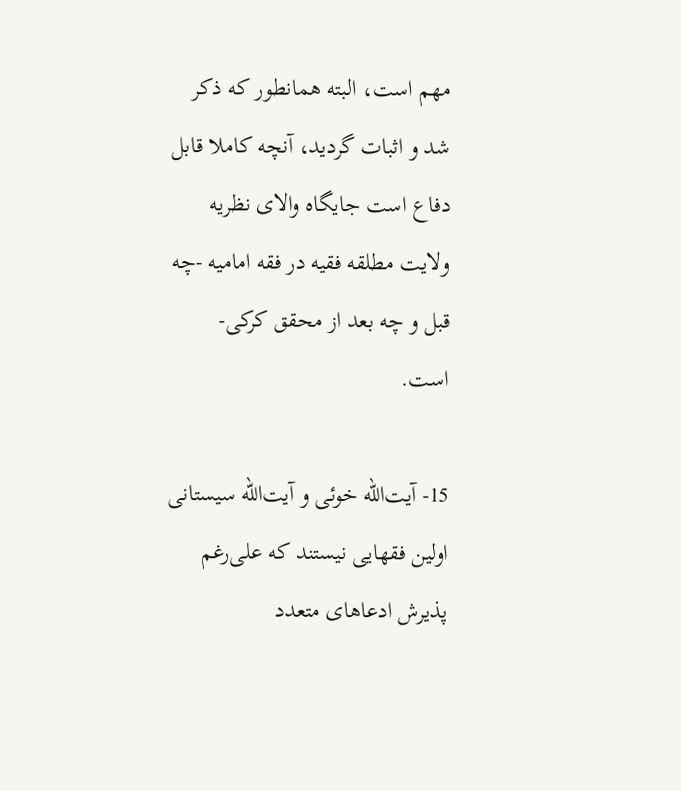مهم است، البته همانطور که ذکر شد و اثبات گردید، آنچه کاملا قابل دفاع است جایگاه والای نظریه ولایت مطلقه فقیه در فقه امامیه -چه قبل و چه بعد از محقق کرکی- است.

15- آیت‌الله خوئی و آیت‌الله سیستانی اولین فقهایی نیستند که علی‌رغم پذیرش ادعاهای متعدد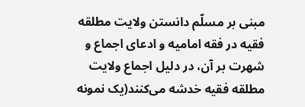مبنی بر مسلّم دانستن ولایت مطلقه فقیه در فقه امامیه و ادعای اجماع و شهرت بر آن، در دلیل اجماع ولایت مطلقه فقیه خدشه می‌کنند(یک نمونه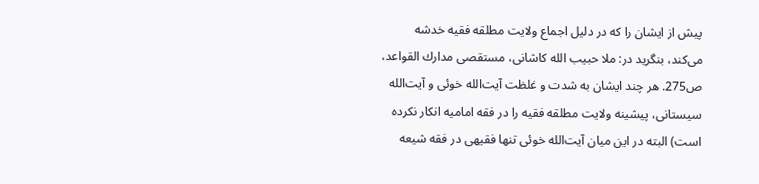پیش از ایشان را که در دلیل اجماع ولایت مطلقه فقیه خدشه می‌کند، بنگرید در: ملا حبيب الله كاشانی، مستقصى مدارك القواعد، ص275. هر چند ایشان به شدت و غلظت آیت‌الله خوئی و آیت‌الله سیستانی، پیشینه ولایت مطلقه فقیه را در فقه امامیه انکار نکرده است) البته در این میان آیت‌الله خوئی تنها فقیهی در فقه شیعه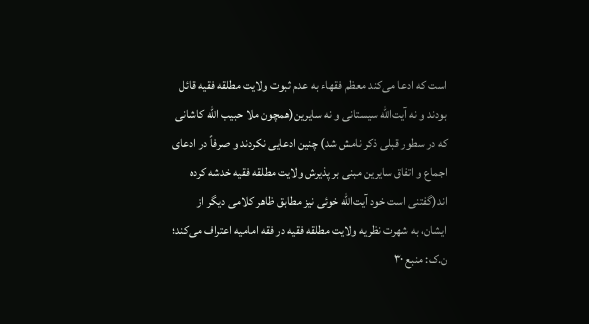است که ادعا می‌کند معظم فقهاء به عدم ثبوت ولایت مطلقه فقیه قائل بودند و نه آیت‌الله سیستانی و نه سایرین(همچون ملا حبيب الله کاشانی که در سطور قبلی ذکر نامش شد) چنین ادعایی نکردند و صرفاً در ادعای اجماع و اتفاق سایرین مبنی بر پذیرش ولایت مطلقه فقیه خدشه کرده اند(گفتنی است خود آیت‌الله خوئی نیز مطابق ظاهر کلامی دیگر از ایشان، به شهرت نظریه ولایت مطلقه فقیه در فقه امامیه اعتراف می‌کند؛ ن.ک: منبع ۳۰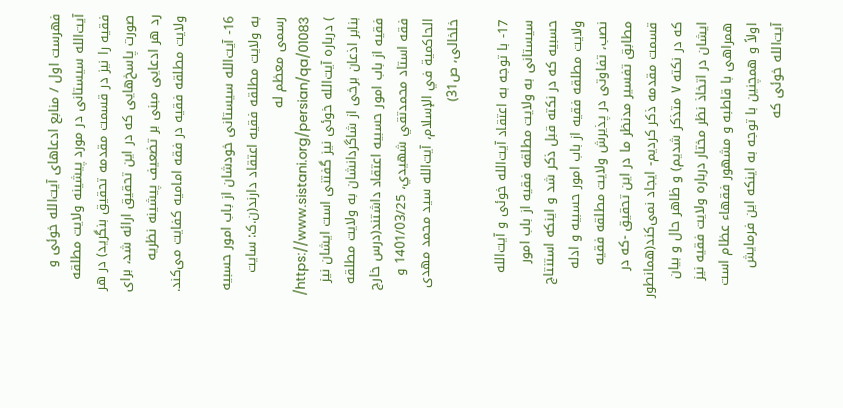فهرست اول / منابع ادعاهای آیت‌الله خوئی و آیت‌الله سیستانی در مورد پیشینه ولایت مطلقه فقیه را نیز در قسمت مقدمه تحقیق بنگرید) در هر صورت پاسخ‌هایی که در این تحقیق ارائه شد، برای رد هر ادعایی مبنی بر تضعیف پیشینه نظریه ولایت مطلقه فقیه در فقه امامیه کفایت می‌کند.

16- آیت‌الله سیستانی خودشان از باب امور حسبیه به ولایت مطلقه فقیه اعتقاد دارند(ن.ک: سایت رسمی معظم له https://www.sistani.org/persian/qa/01083/ ) درباره آیت‌الله خوئی نیز گفتنی است ایشان نیز بنابر اذعان برخی از شاگردانشان به ولایت مطلقه فقیه از باب امور حسبیه اعتقاد داشتند(درس خارج فقه استاد محمدتقي شهيدي، 1401/03/25 و الحاكمية في الإسلام، آیت‌الله سید محمد مهدی خلخالی، ص31)

17- با توجه به اعتقاد آیت‌الله خوئی و آیت‌الله سیستانی به ولایت مطلقه فقیه از باب امور حسبیه که در نکته قبل ذکر شد و اینکه استنتاج ولایت مطلقه فقیه از باب امور حسبیه و ادله نصب، تفاوتی در پذیرش ولایت مطلقه فقیه مطابق تفسیر مدنظر ما در این تحقیق -که در قسمت مقدمه ذکر کردیم- ایجاد نمی‌کند(همانطور که در نکته ۷ متذکر شدیم) و ظاهر حال و بیان ایشان در اتخاذ نظر مختار درباره ولایت فقیه نیز همراهی با قاطبه و مشهور فقهاء عظام است اولاً و همچنین با توجه به اینکه این فرمایش آیت‌الله خوئی که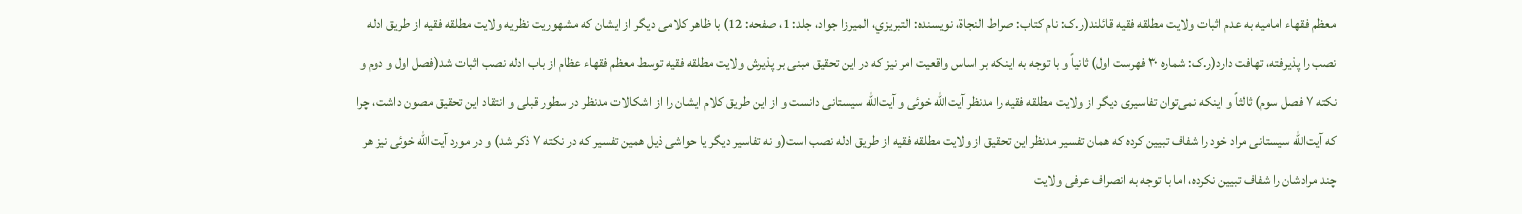معظم فقهاء امامیه به عدم اثبات ولایت مطلقه فقیه قائلند(ر.ک: نام کتاب: صراط النجاة، نویسنده: التبريزي، الميرزا جواد، جلد: 1، صفحه: 12) با ظاهر کلامی دیگر از ایشان که مشهوریت نظریه ولایت مطلقه فقیه از طریق ادله نصب را پذیرفته، تهافت دارد(ر.ک: شماره ۳۰ فهرست اول) ثانیاً و با توجه به اینکه بر اساس واقعیت امر نیز که در این تحقیق مبنی بر پذیرش ولایت مطلقه فقیه توسط معظم فقهاء عظام از باب ادله نصب اثبات شد(فصل اول و دوم و نکته ۷ فصل سوم) ثالثاً و اینکه نمی‌توان تفاسیری دیگر از ولایت مطلقه فقیه را مدنظر آیت‌الله خوئی و آیت‌الله سیستانی دانست و از این طریق کلام ایشان را از اشکالات مدنظر در سطور قبلی و انتقاد این تحقیق مصون داشت، چرا که آیت‌الله سیستانی مراد خود را شفاف تبیین کرده که همان تفسیر مدنظر این تحقیق از ولایت مطلقه فقیه از طریق ادله نصب است(و نه تفاسیر دیگر یا حواشی ذیل همین تفسیر که در نکته ۷ ذکر شد) و در مورد آیت‌الله خوئی نیز هر چند مرادشان را شفاف تبیین نکرده، اما با توجه به انصراف عرفی ولایت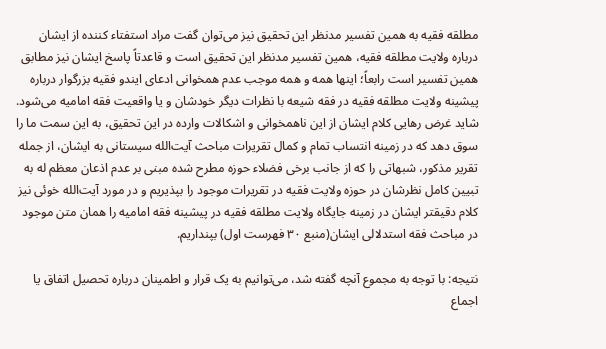مطلقه فقیه به همین تفسیر مدنظر این تحقیق نیز می‌توان گفت مراد استفتاء کننده از ایشان درباره ولایت مطلقه فقیه، همین تفسیر مدنظر این تحقیق است و قاعدتاً پاسخ ایشان نیز مطابق همین تفسیر است رابعاً؛ اینها همه و همه موجب عدم همخوانی ادعای ایندو فقیه بزرگوار درباره پیشینه ولایت مطلقه فقیه در فقه شیعه با نظرات دیگر خودشان و یا واقعیت فقه امامیه می‌شود. شاید غرض رهایی کلام ایشان از این ناهمخوانی و اشکالات وارده در این تحقیق، به این سمت ما را سوق دهد که در زمینه انتساب تمام و کمال تقریرات مباحث آیت‌الله سیستانی به ایشان، از جمله تقریر مذکور، شبهاتی را که از جانب برخی فضلاء حوزه مطرح شده مبنی بر عدم اذعان معظم له به تبیین کامل نظرشان در حوزه ولایت فقیه در تقریرات موجود را بپذیریم و در مورد آیت‌الله خوئی نیز کلام دقیقتر ایشان در زمینه جایگاه ولایت مطلقه فقیه در پیشینه فقه امامیه را همان متن موجود در مباحث فقه استدلالی ایشان(منبع ۳۰ فهرست اول) بپنداریم.

نتیجه: با توجه به مجموع آنچه گفته شد، می‌توانیم به یک قرار و اطمینان درباره تحصیل اتفاق یا اجماع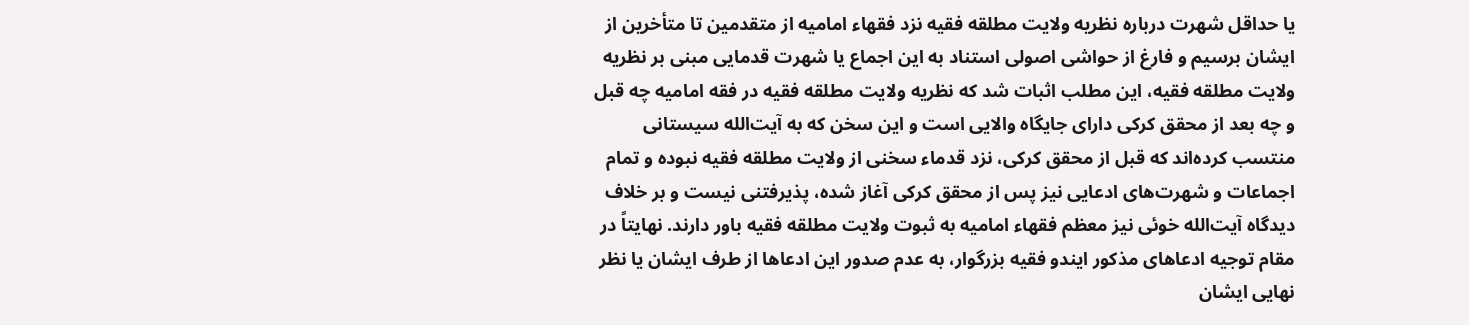یا حداقل شهرت درباره نظریه ولایت مطلقه فقیه نزد فقهاء امامیه از متقدمین تا متأخرین از ایشان برسیم و فارغ از حواشی اصولی استناد به این اجماع یا شهرت قدمایی مبنی بر نظریه ولایت مطلقه فقیه، این مطلب اثبات شد که نظریه ولایت مطلقه فقیه در فقه امامیه چه قبل و چه بعد از محقق کرکی دارای جایگاه والایی است و این سخن که به آیت‌الله سیستانی منتسب کرده‌اند که قبل از محقق کرکی، نزد قدماء سخنی از ولایت مطلقه فقیه نبوده و تمام اجماعات و شهرت‌های ادعایی نیز پس از محقق کرکی آغاز شده، پذیرفتنی نیست و بر خلاف دیدگاه آیت‌الله خوئی نیز معظم فقهاء امامیه به ثبوت ولایت مطلقه فقیه باور دارند. نهایتاً در مقام توجیه ادعاهای مذکور ایندو فقیه بزرگوار، به عدم صدور این ادعاها از طرف ایشان یا نظر نهایی ایشان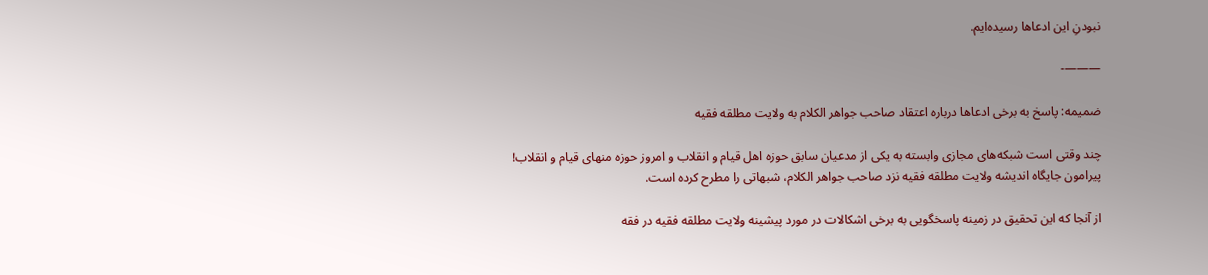نبودنِ این ادعاها رسیده‌ایم.

———-

ضمیمه: پاسخ به برخی ادعاها درباره اعتقاد صاحب جواهر الکلام به ولایت مطلقه فقیه

چند وقتی است شبکه‌های مجازی وابسته به یکی از مدعیان سابق حوزه اهل قیام و انقلاب و امروز حوزه منهای قیام و انقلاب! پیرامون جایگاه اندیشه ولایت مطلقه فقیه نزد صاحب جواهر الکلام، شبهاتی را مطرح کرده است.

از آنجا که این تحقیق در زمینه پاسخگویی به برخی اشکالات در مورد پیشینه ولایت مطلقه فقیه در فقه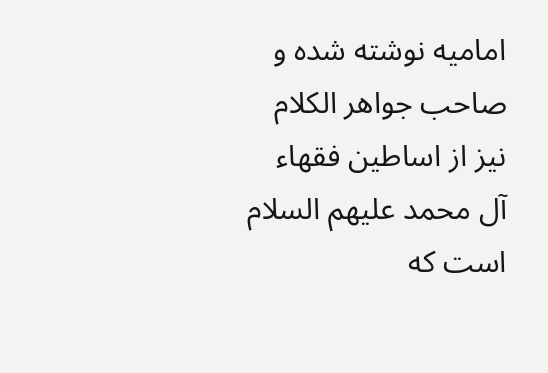امامیه نوشته شده و صاحب جواهر الکلام نیز از اساطین فقهاء آل محمد علیهم السلام است که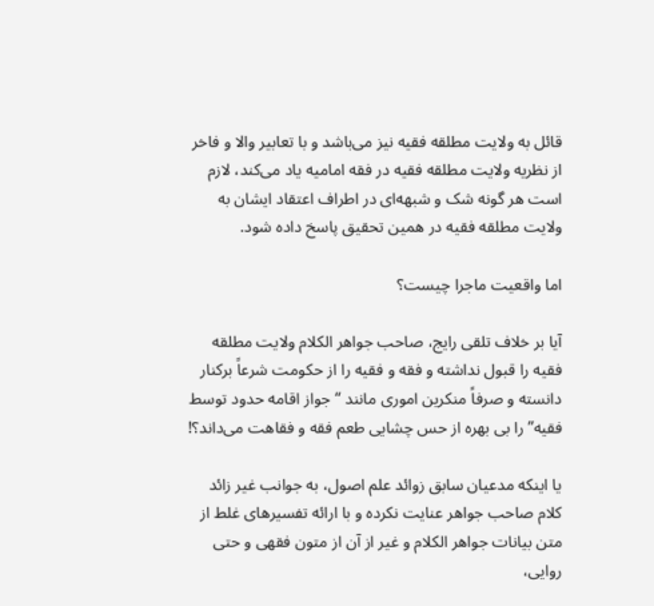قائل به ولایت مطلقه فقیه نیز می‌باشد و با تعابیر والا و فاخر از نظریه ولایت مطلقه فقیه در فقه امامیه یاد می‌کند، لازم است هر گونه شک و شبهه‌ای در اطراف اعتقاد ایشان به ولایت مطلقه فقیه در همین تحقیق پاسخ داده شود.

اما واقعیت ماجرا چیست؟

آیا بر خلاف تلقی رایج، صاحب جواهر الکلام ولایت مطلقه فقیه را قبول نداشته و فقه و فقیه را از حکومت شرعاً برکنار دانسته و صرفاً منکرین اموری مانند “جواز اقامه حدود توسط فقیه” را بی بهره از حس چشایی طعم فقه و فقاهت می‌داند؟!

یا اینکه مدعیان سابق زوائد علم اصول، به جوانب غیر زائد کلام صاحب جواهر عنایت نکرده و با ارائه تفسیرهای غلط از متن بیانات جواهر الکلام و غیر از آن از متون فقهی و حتی روایی،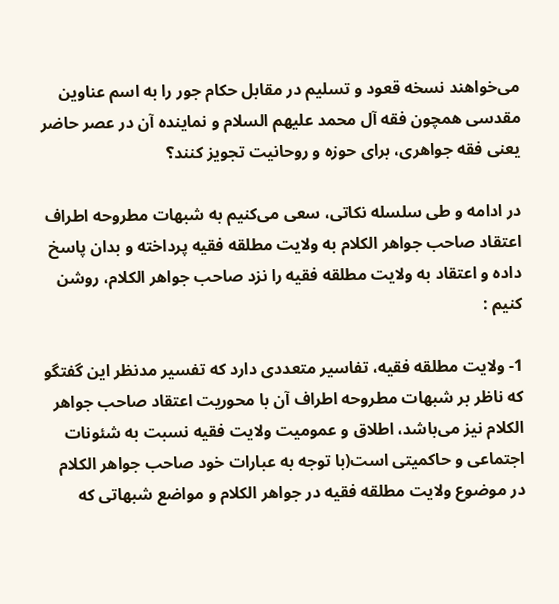می‌خواهند نسخه قعود و تسلیم در مقابل حکام جور را به اسم عناوین مقدسی همچون فقه آل محمد علیهم السلام و نماینده آن در عصر حاضر یعنی فقه جواهری، برای حوزه و روحانیت تجویز کنند؟

در ادامه و طی سلسله نکاتی، سعی می‌کنیم به شبهات مطروحه اطراف اعتقاد صاحب جواهر الکلام به ولایت مطلقه فقیه پرداخته و بدان پاسخ داده و اعتقاد به ولایت مطلقه فقیه را نزد صاحب جواهر الکلام، روشن کنیم :

1- ولایت مطلقه فقیه، تفاسیر متعددی دارد که تفسیر مدنظر این گفتگو که ناظر بر شبهات مطروحه اطراف آن با محوریت اعتقاد صاحب جواهر الکلام نیز می‌باشد، اطلاق و عمومیت ولایت فقیه نسبت به شئونات اجتماعی و حاکمیتی است(با توجه به عبارات خود صاحب جواهر الکلام در موضوع ولایت مطلقه فقیه در جواهر الکلام و مواضع شبهاتی که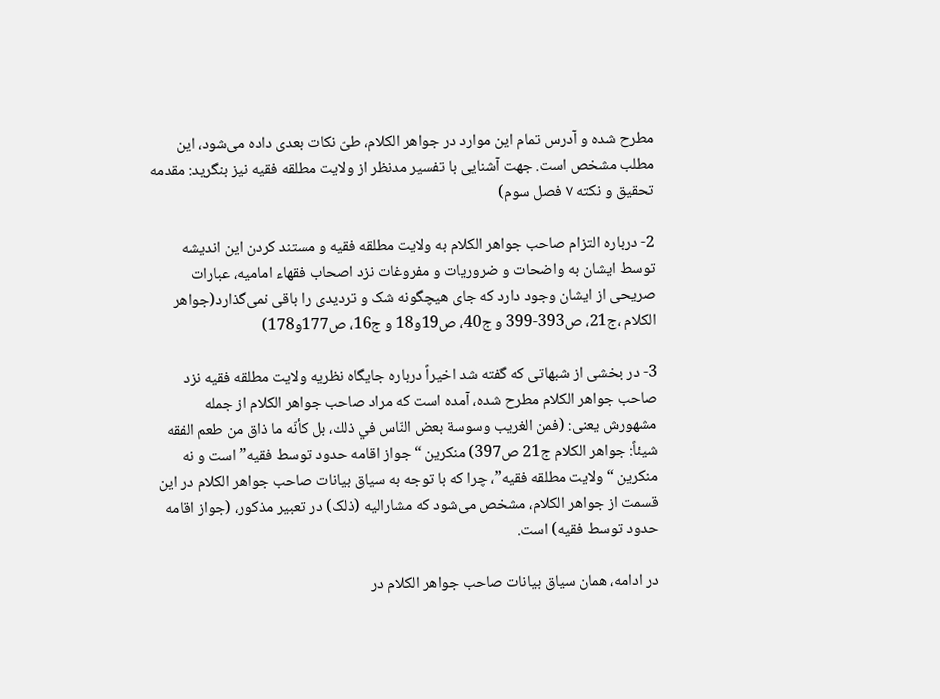مطرح شده و آدرس تمام این موارد در جواهر الکلام، طیّ نکات بعدی داده می‌شود، این مطلب مشخص است. جهت آشنایی با تفسیر مدنظر از ولایت مطلقه فقیه نیز بنگرید: مقدمه تحقیق و نکته ۷ فصل سوم)

2- درباره التزام صاحب جواهر الکلام به ولایت مطلقه فقیه و مستند کردن این اندیشه توسط ایشان به واضحات و ضروریات و مفروغات نزد اصحاب فقهاء امامیه، عبارات صریحی از ایشان وجود دارد که جای هیچگونه شک و تردیدی را باقی نمی‌گذارد(جواهر الكلام ،ج21، ص393-399 و ج40، ص19و18 و ج16، ص177و178)

3- در بخشی از شبهاتی که گفته شد اخیراً درباره جایگاه نظریه ولایت مطلقه فقیه نزد صاحب جواهر الكلام مطرح شده، آمده است که مراد صاحب جواهر الکلام از جمله مشهورش یعنی: (فمن الغريب وسوسة بعض النّاس في ذلك، بل كأنّه ما ذاق من طعم الفقه شيئاً: جواهر الکلام ج21 ص397) منکرین “جواز اقامه حدود توسط فقیه” است و نه منکرین “ولایت مطلقه فقیه”، چرا که با توجه به سیاق بیانات صاحب جواهر الکلام در این قسمت از جواهر الکلام، مشخص می‌شود که مشارالیه (ذلک) در تعبیر مذکور، (جواز اقامه حدود توسط فقیه) است.

در ادامه، همان سیاق بیانات صاحب جواهر الکلام در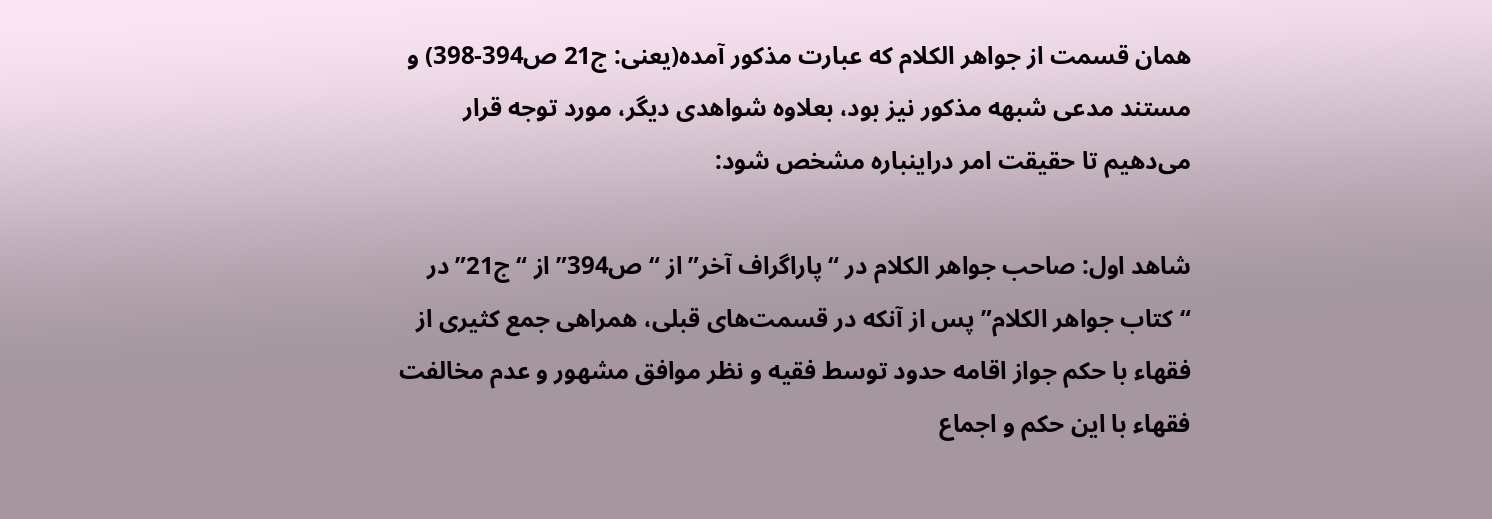همان قسمت از جواهر الكلام که عبارت مذکور آمده(یعنی: ج21 ص394-398) و مستند مدعی شبهه مذکور نیز بود، بعلاوه شواهدی دیگر، مورد توجه قرار می‌دهیم تا حقیقت امر دراینباره مشخص شود:

شاهد اول: صاحب جواهر الکلام در “پاراگراف آخر” از “ص394” از “ج21” در “کتاب جواهر الکلام” پس از آنکه در قسمت‌های قبلی، همراهی جمع کثیری از فقهاء با حکم جواز اقامه حدود توسط فقیه و نظر موافق مشهور و عدم مخالفت فقهاء با این حکم و اجماع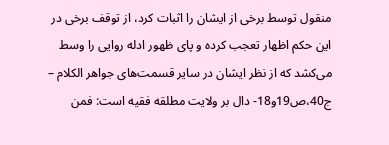منقول توسط برخی از ایشان را اثبات کرد، از توقف برخی در این حکم اظهار تعجب کرده و پای ظهور ادله روایی را وسط می‌کشد که از نظر ایشان در سایر قسمت‌های جواهر الکلام – ج40،ص19و18- دال بر ولایت مطلقه فقیه است: فمن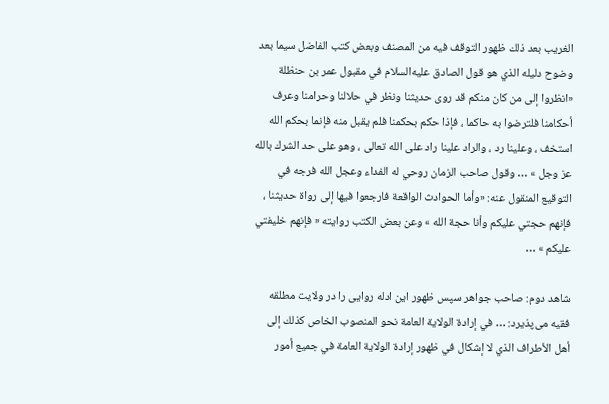الغريب بعد ذلك ظهور التوقف فيه من المصنف وبعض كتب الفاضل سيما بعد وضوح دليله الذي هو‌ قول الصادق عليه‌السلام في مقبول عمر بن حنظلة «انظروا إلى من كان منكم قد روى حديثنا ونظر في حلالنا وحرامنا وعرف أحكامنا فلترضوا به حاكما ، فإذا حكم بحكمنا فلم يقبل منه فإنما بحكم الله استخف ، وعلينا رد ، والراد علينا راد على الله تعالى ، وهو على حد الشرك بالله عز وجل » … وقول صاحب الزمان روحي له الفداء وعجل الله فرجه في التوقيع المنقول عنه: «وأما الحوادث الواقعة فارجعوا فيها إلى رواة حديثنا ، فإنهم حجتي عليكم وأنا حجة الله » وعن بعض الكتب روايته « فإنهم خليفتي عليكم » …

شاهد دوم: صاحب جواهر سپس ظهور این ادله روایی را در ولایت مطلقه فقیه می‌پذیرد: … في إرادة الولاية العامة نحو المنصوب الخاص كذلك إلى أهل الأطراف الذي لا إشكال في ظهور إرادة الولاية العامة في جميع أمور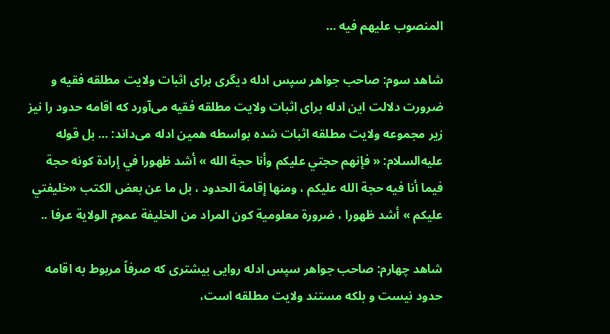المنصوب عليهم فيه …

شاهد سوم: صاحب جواهر سپس ادله دیگری برای اثبات ولایت مطلقه فقیه و ضرورت دلالت این ادله برای اثبات ولایت مطلقه فقیه می‌آورد که اقامه حدود را نیز زیر مجموعه ولایت مطلقه اثبات شده بواسطه همین ادله می‌داند: … بل‌ قوله عليه‌السلام: « فإنهم حجتي عليكم وأنا حجة الله » أشد ظهورا في إرادة كونه حجة فيما أنا فيه حجة الله عليكم ، ومنها إقامة الحدود ، بل ما عن بعض الكتب «خليفتي عليكم » أشد ظهورا ، ضرورة معلومية كون المراد من الخليفة عموم الولاية عرفا ..

شاهد چهارم: صاحب جواهر سپس ادله روایی بیشتری که صرفاً مربوط به اقامه حدود نیست و بلکه مستند ولایت مطلقه است،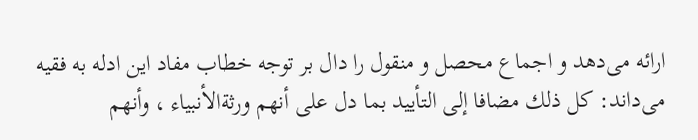ارائه می‌دهد و اجماع محصل و منقول را دال بر توجه خطاب مفاد این ادله به فقیه می‌داند: كل ذلك مضافا إلى التأييد بما دل على أنهم ورثة‌الأنبياء ، وأنهم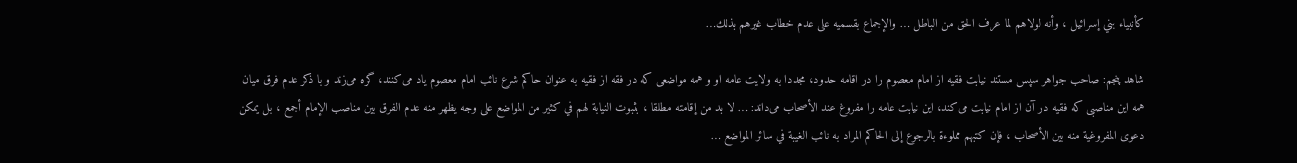كأنبياء بني إسرائيل ، وأنه لولاهم لما عرف الحق من الباطل … والإجماع بقسميه على عدم خطاب غيرهم بذلك…

شاهد پنجم: صاحب جواهر سپس مستند نيابت فقیه از امام معصوم را در اقامه حدود، مجددا به ولایت عامه او و همه مواضعی که در فقه از فقیه به عنوان حاکم شرع نائب امام معصوم یاد می‌کنند، گره می‌زند و با ذکر عدم فرق میان همه این مناصبی که فقیه در آن از امام نيابت می‌کند، این نيابت عامه را مفروغ عند الأصحاب می‌داند: … لا بد من إقامته مطلقا ، بثبوت النيابة لهم في كثير من المواضع على وجه يظهر منه عدم الفرق بين مناصب الإمام أجمع ، بل يمكن دعوى المفروغية منه بين الأصحاب ، فإن كتبهم مملوءة بالرجوع إلى الحاكم المراد به نائب الغيبة في سائر المواضع …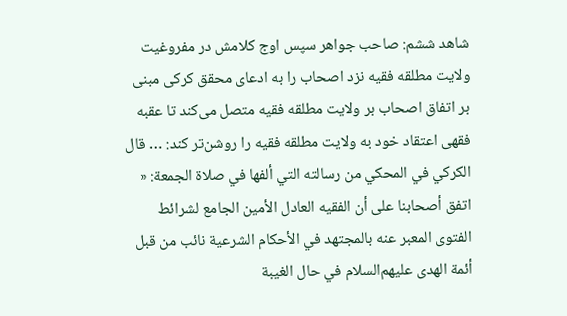شاهد ششم: صاحب جواهر سپس اوج کلامش در مفروغیت ولایت مطلقه فقیه نزد اصحاب را به ادعای محقق کرکی مبنی بر اتفاق اصحاب بر ولایت مطلقه فقیه متصل می‌کند تا عقبه فقهی اعتقاد خود به ولایت مطلقه فقیه را روشن‌تر کند: … قال الكركي في المحكي من رسالته التي ألفها في صلاة الجمعة: « اتفق أصحابنا على أن الفقيه العادل الأمين الجامع لشرائط الفتوى المعبر عنه بالمجتهد في الأحكام الشرعية نائب من قبل أئمة الهدى عليهم‌السلام في حال الغيبة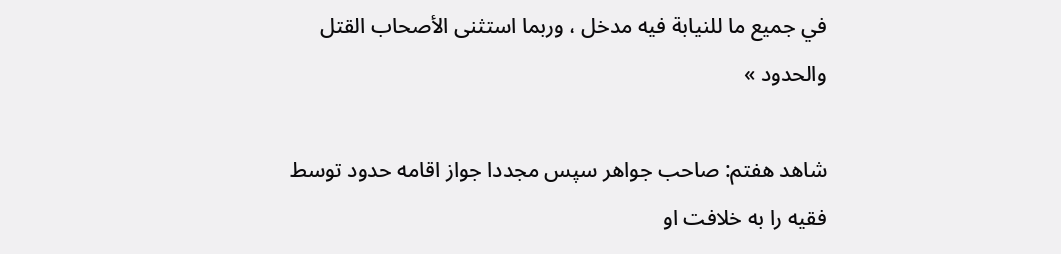في جميع ما للنيابة فيه مدخل ، وربما استثنى الأصحاب القتل والحدود »

شاهد هفتم: صاحب جواهر سپس مجددا جواز اقامه حدود توسط فقیه را به خلافت او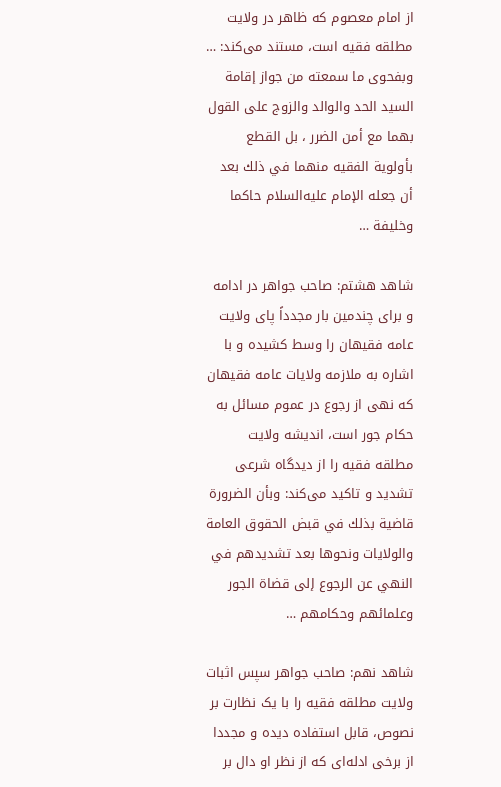از امام معصوم که ظاهر در ولایت مطلقه فقیه است، مستند می‌کند: … وبفحوى ما سمعته من جواز إقامة السيد الحد والوالد والزوج على القول بهما مع أمن الضرر ، بل القطع بأولوية الفقيه منهما في ذلك بعد أن جعله الإمام عليه‌السلام حاكما وخليفة …

شاهد هشتم: صاحب جواهر در ادامه و برای چندمین بار مجدداً پای ولایت عامه فقیهان را وسط کشیده و با اشاره به ملازمه ولایات عامه فقیهان که نهی از رجوع در عموم مسائل به حکام جور است، اندیشه ولایت مطلقه فقیه را از دیدگاه شرعی تشدید و تاکید می‌کند: وبأن الضرورة قاضية بذلك في قبض الحقوق العامة والولايات ونحوها بعد تشديدهم في النهي عن الرجوع إلى قضاة الجور وعلمائهم وحكامهم …

شاهد نهم: صاحب جواهر سپس اثبات ولایت مطلقه فقیه را با یک نظارت بر نصوص، قابل استفاده دیده و مجددا از برخی ادله‌ای که از نظر او دال بر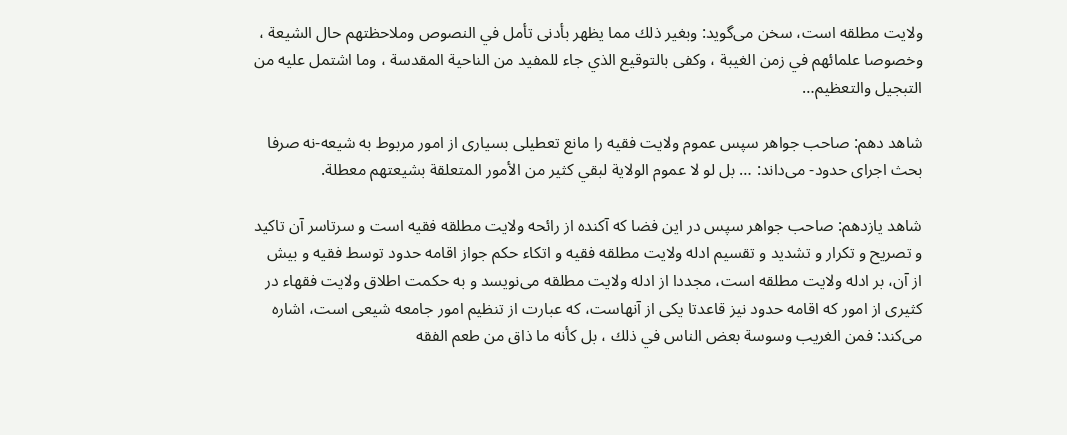ولایت مطلقه است، سخن می‌گوید: وبغير ذلك مما يظهر بأدنى تأمل في النصوص وملاحظتهم حال الشيعة ، وخصوصا علمائهم في زمن الغيبة ، وكفى بالتوقيع الذي جاء للمفيد من الناحية المقدسة ، وما اشتمل عليه من التبجيل والتعظيم…

شاهد دهم: صاحب جواهر سپس عموم ولایت فقیه را مانع تعطیلی بسیاری از امور مربوط به شیعه-نه صرفا بحث اجرای حدود- می‌داند: … بل لو لا عموم الولاية لبقي كثير من الأمور المتعلقة بشيعتهم معطلة.

شاهد یازدهم: صاحب جواهر سپس در این فضا که آکنده از رائحه ولایت مطلقه فقیه است و سرتاسر آن تاکید و تصریح و تکرار و تشدید و تقسیم ادله ولایت مطلقه فقیه و اتکاء حکم جواز اقامه حدود توسط فقیه و بیش از آن، بر ادله ولایت مطلقه است، مجددا از ادله ولایت مطلقه می‌نویسد و به حکمت اطلاق ولایت فقهاء در کثیری از امور که اقامه حدود نیز قاعدتا یکی از آنهاست، که عبارت از تنظیم امور جامعه شیعی است، اشاره می‌کند: فمن الغريب وسوسة بعض الناس في ذلك ، بل كأنه ما ذاق من طعم الفقه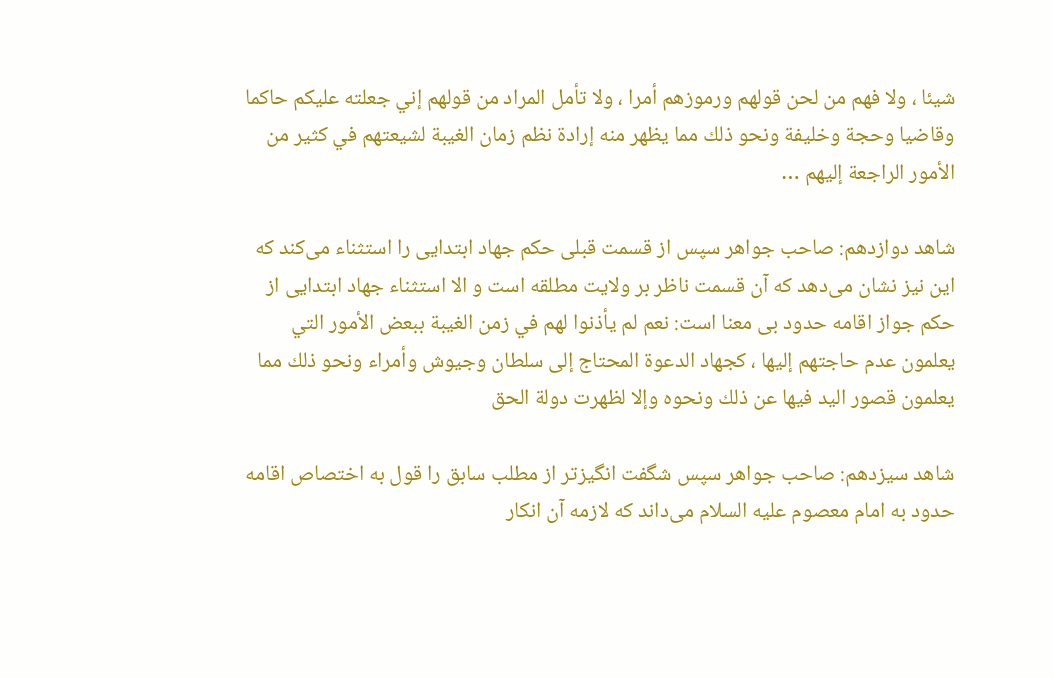شيئا ، ولا فهم من لحن قولهم ورموزهم أمرا ، ولا تأمل المراد من قولهم إني جعلته عليكم حاكما وقاضيا وحجة وخليفة ونحو ذلك مما يظهر منه إرادة نظم زمان الغيبة لشيعتهم في كثير من الأمور الراجعة إليهم …

شاهد دوازدهم: صاحب جواهر سپس از قسمت قبلی حکم جهاد ابتدایی را استثناء می‌کند که این نیز نشان می‌دهد که آن قسمت ناظر بر ولایت مطلقه است و الا استثناء جهاد ابتدایی از حکم جواز اقامه حدود بی معنا است: نعم لم يأذنوا لهم في زمن الغيبة ببعض الأمور التي يعلمون عدم حاجتهم إليها ، كجهاد الدعوة المحتاج إلى سلطان وجيوش وأمراء ونحو ذلك مما يعلمون قصور اليد فيها عن ذلك ونحوه وإلا لظهرت دولة الحق

شاهد سیزدهم: صاحب جواهر سپس شگفت انگیزتر از مطلب سابق را قول به اختصاص اقامه حدود به امام معصوم علیه السلام می‌داند که لازمه آن انکار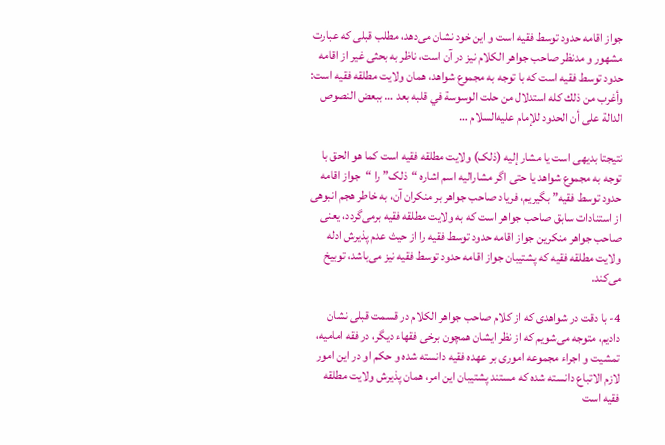جواز اقامه حدود توسط فقیه است و این خود نشان می‌دهد، مطلب قبلی که عبارت مشهور و مدنظر صاحب جواهر الکلام نیز در آن است، ناظر به بحثی غیر از اقامه حدود توسط فقیه است که با توجه به مجموع شواهد، همان ولایت مطلقه فقیه است: وأغرب من ذلك كله استدلال من حلت الوسوسة في قلبه بعد‌ … ببعض النصوص الدالة على أن الحدود للإمام عليه‌السلام …

نتیجتا بدیهی است یا مشار إليه (ذلک) ولایت مطلقه فقیه است کما هو الحق با توجه به مجموع شواهد یا حتی اگر مشارالیه اسم اشاره “ذلک” را “جواز اقامه حدود توسط فقیه” بگیریم، فریاد صاحب جواهر بر منکران آن، به خاطر هجم انبوهی از استنادات سابق صاحب جواهر است که به ولایت مطلقه فقیه برمی‌گردد، یعنی صاحب جواهر منکرین جواز اقامه حدود توسط فقیه را از حیث عدم پذیرش ادله ولایت مطلقه فقیه که پشتیبان جواز اقامه حدود توسط فقیه نیز می‌باشد، توبیخ می‌کند.

4- با دقت در شواهدی که از کلام صاحب جواهر الکلام در قسمت قبلی نشان دادیم، متوجه می‌شویم که از نظر ایشان همچون برخی فقهاء دیگر، در فقه امامیه، تمشیت و اجراء مجموعه اموری بر عهده فقیه دانسته شده و حکم او در این امور لازم الاتباع دانسته شده که مستند پشتیبان این امر، همان پذیرش ولایت مطلقه فقیه است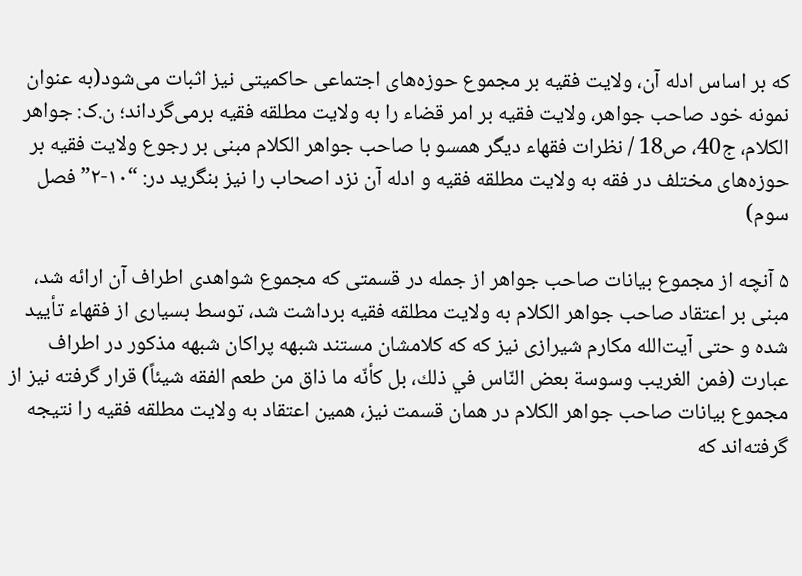که بر اساس ادله آن، ولایت فقیه بر مجموع حوزه‌های اجتماعی حاکمیتی نیز اثبات می‌شود(به عنوان نمونه خود صاحب جواهر، ولایت فقیه بر امر قضاء را به ولایت مطلقه فقیه برمی‌گرداند؛ ن.ک: جواهر الکلام، ج40، ص18 / نظرات فقهاء دیگر همسو با صاحب جواهر الکلام مبنی بر رجوع ولایت فقیه بر حوزه‌های مختلف در فقه به ولایت مطلقه فقیه و ادله آن نزد اصحاب را نیز بنگرید در: “۱۰-۲” فصل سوم)

۵ آنچه از مجموع بیانات صاحب جواهر از جمله در قسمتی که مجموع شواهدی اطراف آن ارائه شد، مبنی بر اعتقاد صاحب جواهر الکلام به ولایت مطلقه فقیه برداشت شد، توسط بسیاری از فقهاء تأیید شده و حتی آیت‌الله مکارم شیرازی نیز که که کلامشان مستند شبهه پراکان شبهه مذکور در اطراف عبارت (فمن الغريب وسوسة بعض النّاس في ذلك، بل كأنّه ما ذاق من طعم الفقه شيئاً) قرار گرفته نیز از مجموع بیانات صاحب جواهر الکلام در همان قسمت نیز، همین اعتقاد به ولایت مطلقه فقیه را نتیجه گرفته‌اند که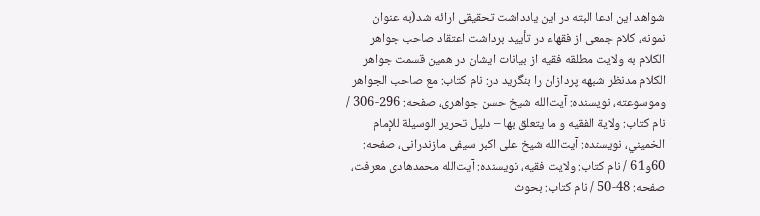شواهد این ادعا البته در این یادداشت تحقیقی ارائه شد(به عنوان نمونه، کلام جمعی از فقهاء در تأیید برداشت اعتقاد صاحب جواهر الکلام به ولایت مطلقه فقیه از بیانات ایشان در همین قسمت جواهر الکلام مدنظر شبهه پردازان را بنگرید در: نام کتاب: مع صاحب الجواهر وموسوعته، نویسنده: آیت‌الله شيخ حسن جواهری، صفحه: 296-306 / نام کتاب: ولاية الفقيه و ما يتعلق بها – دليل تحرير الوسيلة للإمام الخميني، نویسنده: آیت‌الله شیخ علی اکبر سيفی مازندرانی، صفحه: 60و61 / نام کتاب: ولايت فقيه، نویسنده: آیت‌الله محمد‌هادی معرفت، صفحه: 48-50 / نام کتاب: بحوث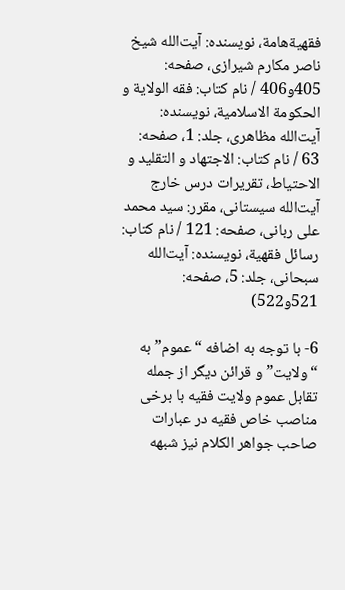فقهية‌هامة، نویسنده: آیت‌الله شیخ ناصر مكارم شيرازی، صفحه: 405و406 / نام کتاب: فقه الولاية و الحكومة الاسلامية، نویسنده: آیت‌الله مظاهری، جلد: 1، صفحه: 63 / نام کتاب: الاجتهاد و التقليد و الاحتیاط، تقریرات درس خارج آیت‌الله سیستانی، مقرر: سید محمد علی ربانی، صفحه: 121 / نام کتاب: رسائل فقهية، نویسنده: آیت‌الله سبحانی، جلد: 5، صفحه: 521و522)

6- با توجه به اضافه “عموم” به “ولایت” و قرائن دیگر از جمله تقابل عموم ولایت فقیه با برخی مناصب خاص فقیه در عبارات صاحب جواهر الکلام نیز شبهه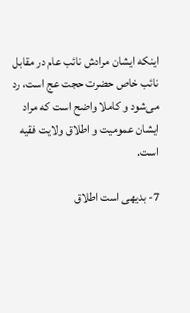اینکه ایشان مرادش نائب عام در مقابل نائب خاص حضرت حجت عج است، رد می‌شود و کاملا واضح است که مراد ایشان عمومیت و اطلاق ولایت فقیه است.

7- بدیهی است اطلاق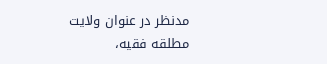مدنظر در عنوان ولایت مطلقه فقیه،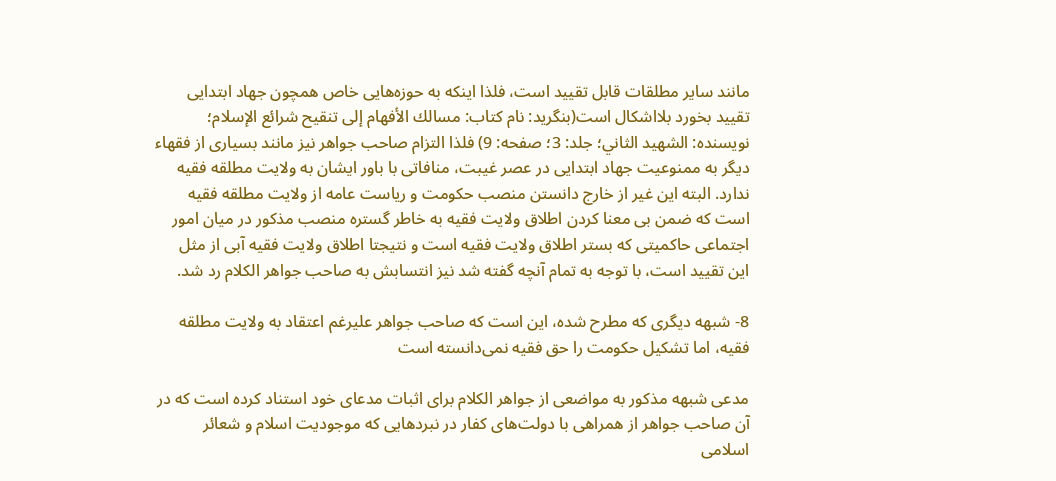مانند سایر مطلقات قابل تقیید است، فلذا اینکه به حوزه‌هایی خاص همچون جهاد ابتدایی تقیید بخورد بلااشکال است(بنگرید: نام کتاب: مسالك الأفهام إلى تنقيح شرائع الإسلام؛ نویسنده: الشهيد الثاني؛ جلد: 3؛ صفحه: 9) فلذا التزام صاحب جواهر نیز مانند بسیاری از فقهاء دیگر به ممنوعیت جهاد ابتدایی در عصر غیبت، منافاتی با باور ایشان به ولایت مطلقه فقیه ندارد. البته این غیر از خارج دانستن منصب حکومت و ریاست عامه از ولایت مطلقه فقیه است که ضمن بی معنا کردن اطلاق ولایت فقیه به خاطر گستره منصب مذکور در میان امور اجتماعی حاکمیتی که بستر اطلاق ولایت فقیه است و نتیجتا اطلاق ولایت فقیه آبی از مثل این تقیید است، با توجه به تمام آنچه گفته شد نیز انتسابش به صاحب جواهر الکلام رد شد.

8- شبهه دیگری که مطرح شده، این است که صاحب جواهر علیرغم اعتقاد به ولایت مطلقه فقیه، اما تشکیل حکومت را حق فقیه نمی‌دانسته است

مدعی شبهه مذکور به مواضعی از جواهر الکلام برای اثبات مدعای خود استناد کرده است که در آن صاحب جواهر از همراهی با دولت‌های کفار در نبردهایی که موجودیت اسلام و شعائر اسلامی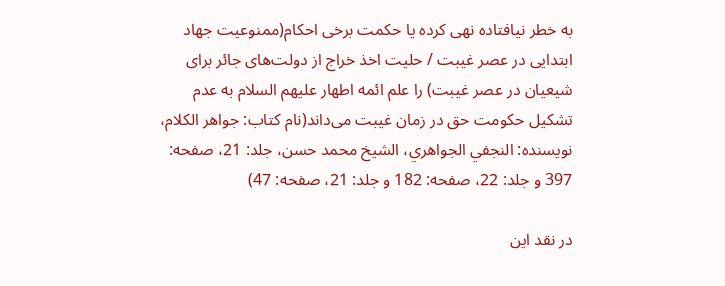به خطر نیافتاده نهی کرده یا حکمت برخی احکام(ممنوعیت جهاد ابتدایی در عصر غیبت / حلیت اخذ خراج از دولت‌های جائر برای شیعیان در عصر غیبت) را علم ائمه اطهار علیهم السلام به عدم تشکیل حکومت حق در زمان غیبت می‌داند(نام کتاب: جواهر الكلام، نویسنده: النجفي الجواهري، الشيخ محمد حسن، جلد: 21، صفحه: 397 و جلد: 22، صفحه: 182 و جلد: 21، صفحه: 47)

در نقد این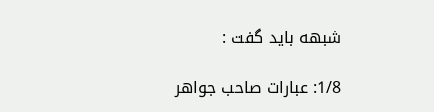شبهه باید گفت :

1/8: عبارات صاحب جواهر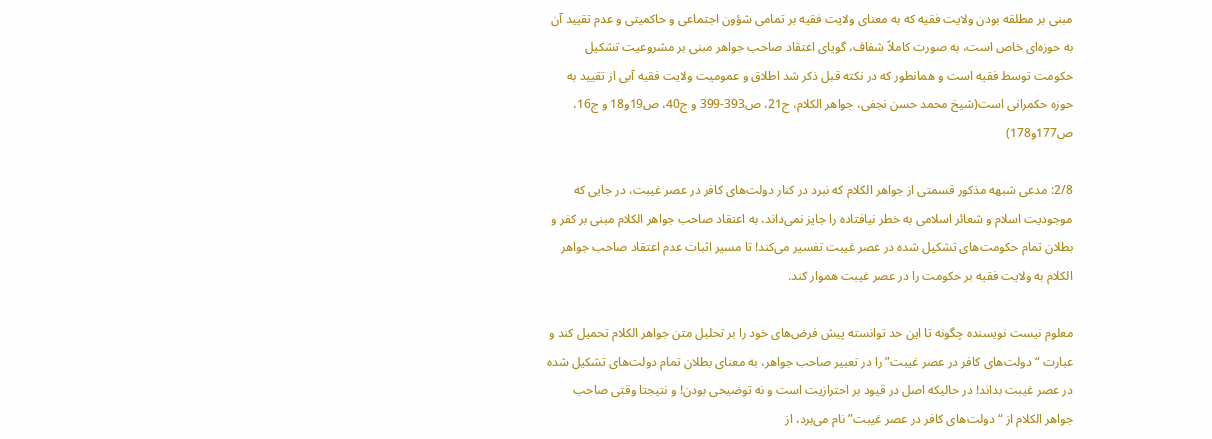مبنی بر مطلقه بودن ولایت فقیه که به معنای ولایت فقیه بر تمامی شؤون اجتماعی و حاکمیتی و عدم تقیید آن به حوزه‌ای خاص است، به صورت کاملاً شفاف، گویای اعتقاد صاحب جواهر مبنی بر مشروعیت تشکیل حکومت توسط فقیه است و همانطور که در نکته قبل ذکر شد اطلاق و عمومیت ولایت فقیه آبی از تقیید به حوزه حکمرانی است(شیخ محمد حسن نجفی، جواهر الكلام، ج21، ص393-399 و ج40، ص19و18 و ج16، ص177و178)

2/8: مدعی شبهه مذکور قسمتی از جواهر الكلام که نبرد در کنار دولت‌های کافر در عصر غیبت، در جایی که موجودیت اسلام و شعائر اسلامی به خطر نیافتاده را جایز نمی‌داند، به اعتقاد صاحب جواهر الکلام مبنی بر کفر و بطلان تمام حکومت‌های تشکیل شده در عصر غیبت تفسیر می‌کند! تا مسیر اثبات عدم اعتقاد صاحب جواهر الکلام به ولایت فقیه بر حکومت را در عصر غیبت هموار کند.

معلوم نیست نویسنده چگونه تا این حد توانسته پیش فرض‌های خود را بر تحلیل متن جواهر الكلام تحمیل کند و عبارت “دولت‌های کافر در عصر غیبت” را در تعبیر صاحب جواهر، به معنای بطلان تمام دولت‌های تشکیل شده در عصر غیبت بداند! در حالیکه اصل در قیود بر احترازیت است و نه توضیحی بودن! و نتیجتا وقتی صاحب جواهر الکلام از “دولت‌های کافر در عصر غیبت” نام می‌برد، از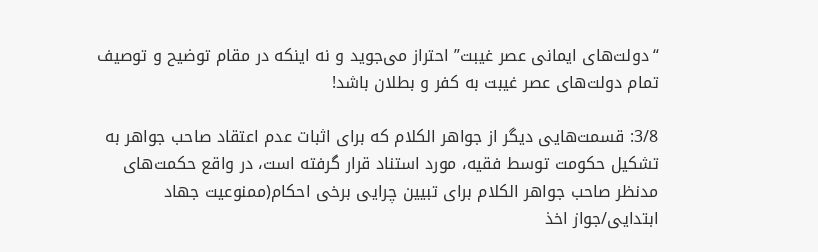“دولت‌های ایمانی عصر غیبت” احتراز می‌جوید و نه اینکه در مقام توضیح و توصیف تمام دولت‌های عصر غیبت به کفر و بطلان باشد!

3/8: قسمت‌هایی دیگر از جواهر الکلام که برای اثبات عدم اعتقاد صاحب جواهر به تشکیل حکومت توسط فقیه، مورد استناد قرار گرفته است، در واقع حکمت‌های مدنظر صاحب جواهر الکلام برای تبیین چرایی برخی احکام(ممنوعیت جهاد ابتدایی/جواز اخذ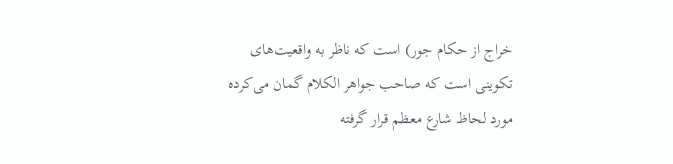خراج از حکام جور) است که ناظر به واقعیت‌های تکوینی است که صاحب جواهر الکلام گمان می‌کرده مورد لحاظ شارع معظم قرار گرفته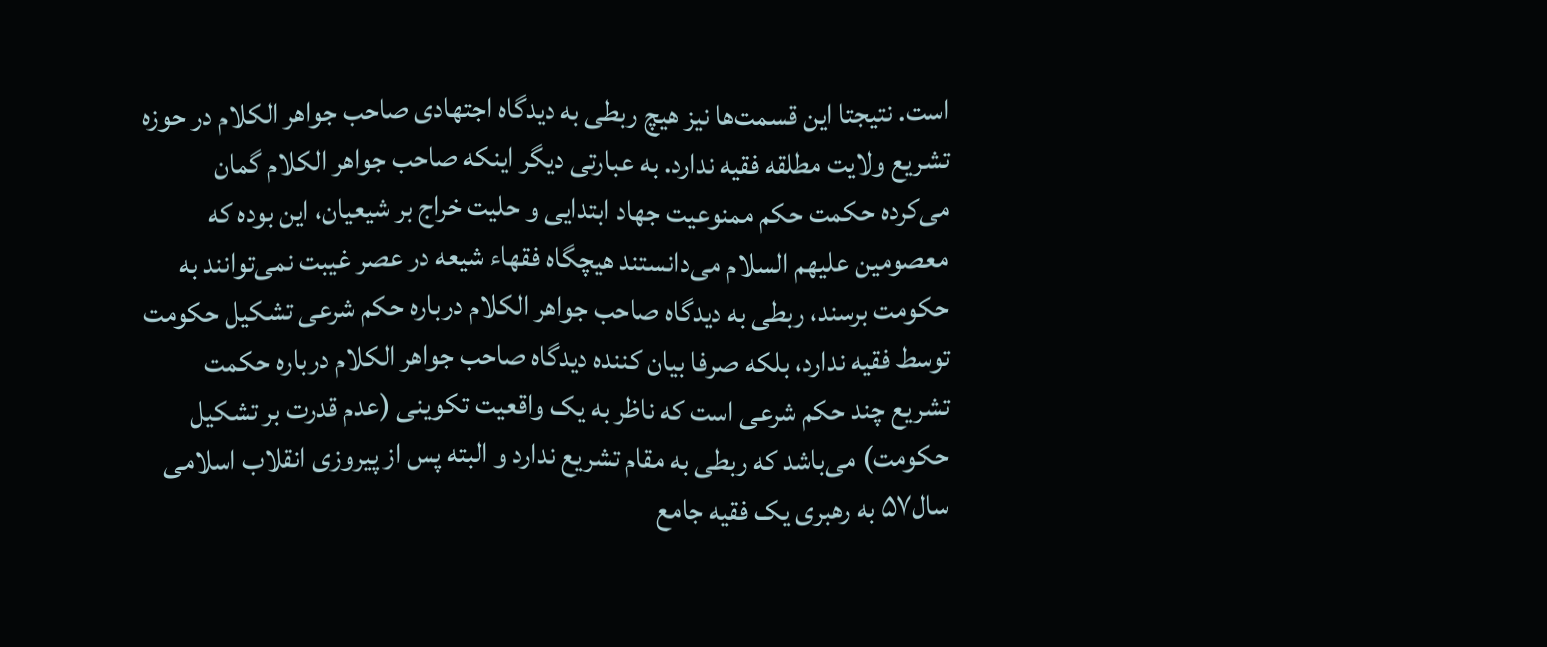است. نتیجتا این قسمت‌ها نیز هیچ ربطی به دیدگاه اجتهادی صاحب جواهر الکلام در حوزه تشریع ولایت مطلقه فقیه ندارد. به عبارتی دیگر اینکه صاحب جواهر الکلام گمان می‌کرده حکمت حکم ممنوعیت جهاد ابتدایی و حلیت خراج بر شیعیان، این بوده که معصومین علیهم السلام می‌دانستند هیچگاه فقهاء شیعه در عصر غیبت نمی‌توانند به حکومت برسند، ربطی به دیدگاه صاحب جواهر الکلام درباره حکم شرعی تشکیل حکومت توسط فقیه ندارد، بلکه صرفا بیان کننده دیدگاه صاحب جواهر الکلام درباره حکمت تشریع چند حکم شرعی است که ناظر به یک واقعیت تکوینی (عدم قدرت بر تشکیل حکومت) می‌باشد که ربطی به مقام تشریع ندارد و البته پس از پیروزی انقلاب اسلامی سال۵۷ به رهبری یک فقیه جامع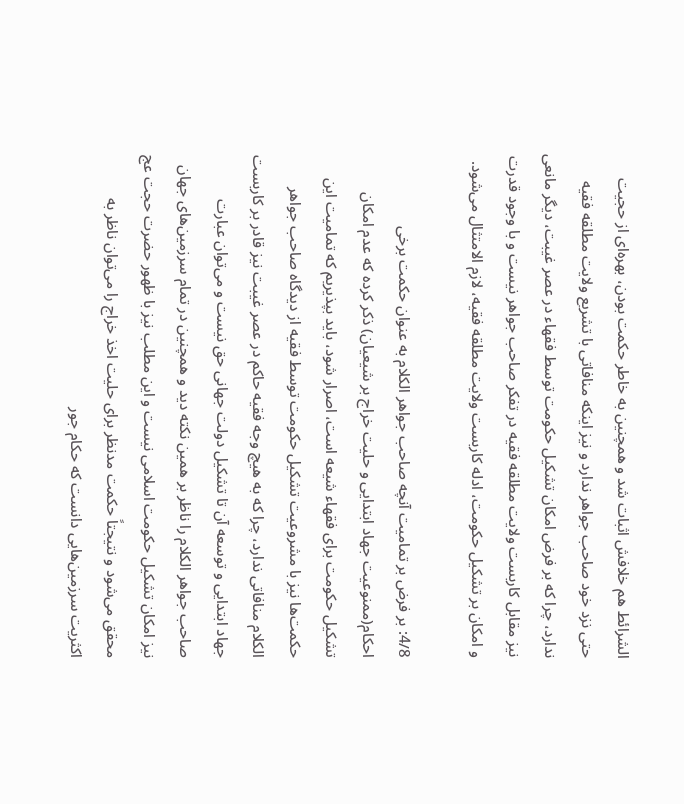الشرائط هم خلافش اثبات شد و همچنین به خاطر حکمت بودن، بهره‌ای از حجیت حتی نزد خود صاحب جواهر ندارد و نیز اینکه منافاتی با تشریع ولایت مطلقه فقیه ندارد، چرا که بر فرض امکان تشکیل حکومت توسط فقهاء در عصر غیبت، دیگر مانعی نیز مقابل کاربست ولایت مطلقه فقیه در تفکر صاحب جواهر نیست و با وجود قدرت و امکان بر تشکیل حکومت، ادله کاربست ولایت مطلقه فقیه، لازم الامتثال می‌شود.

4/8: بر فرض بر تمامیت آنچه صاحب جواهر الکلام به عنوان حکمت برخی احکام(ممنوعیت جهاد ابتدایی و حلیت خراج بر شیعیان) ذکر کرده که عدم امکان تشکیل حکومت برای فقهاء شیعه است، اصرار شود، باید بپذیریم که تمامیت این حکمت‌ها نیز با مشروعیت تشکيل حکومت توسط فقیه از دیدگاه صاحب جواهر الکلام منافاتی ندارد، چرا که به هیچ وجه فقیه حاکم در عصر غیبت نیز قادر بر کاربست جهاد ابتدایی و توسعه آن تا تشکیل دولت جهانی حق نیست و می‌توان عبارت صاحب جواهر الکلام را ناظر بر همین نکته دید و همچنین در تمام سرزمین‌های جهان نیز امکان تشکیل حکومت اسلامی نیست و این مطلب نیز با ظهور حضرت حجت عج محقق می‌شود و نتیجتاً حکمت مدنظر برای حلیت اخذ خراج را می‌توان ناظر به اکثریت سرزمین‌هایی دانست که حکام جور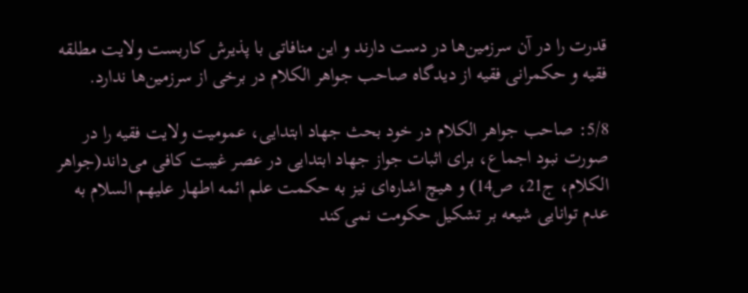قدرت را در آن سرزمین‌ها در دست دارند و این منافاتی با پذیرش کاربست ولایت مطلقه فقیه و حکمرانی فقیه از دیدگاه صاحب جواهر الکلام در برخی از سرزمین‌ها ندارد.

5/8: صاحب جواهر الکلام در خود بحث جهاد ابتدایی، عمومیت ولایت فقیه را در صورت نبود اجماع، برای اثبات جواز جهاد ابتدایی در عصر غیبت کافی می‌داند(جواهر الكلام، ج21، ص14) و هیچ اشاره‌ای نیز به حکمت علم ائمه اطهار علیهم السلام به عدم توانایی شیعه بر تشکیل حکومت نمی‌کند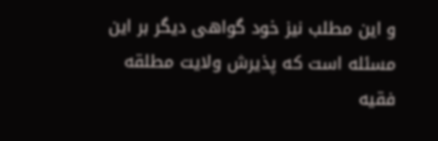و این مطلب نیز خود گواهی دیگر بر این مسئله است که پذیرش ولایت مطلقه فقیه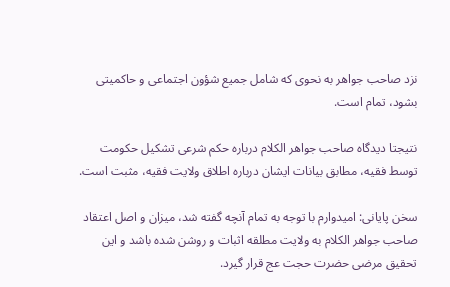نزد صاحب جواهر به نحوی که شامل جميع شؤون اجتماعی و حاکمیتی بشود، تمام است.

نتیجتا دیدگاه صاحب جواهر الکلام درباره حکم شرعی تشکیل حکومت توسط فقیه، مطابق بیانات ایشان درباره اطلاق ولایت فقیه، مثبت است.

سخن پایانی: امیدوارم با توجه به تمام آنچه گفته شد، میزان و اصل اعتقاد صاحب جواهر الکلام به ولایت مطلقه اثبات و روشن شده باشد و این تحقیق مرضی حضرت حجت عج قرار گیرد.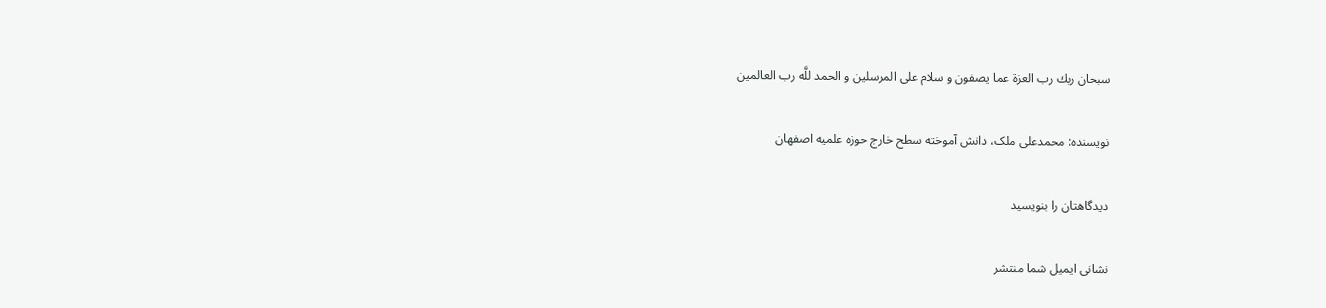سبحان ربك رب العزة عما يصفون و سلام على المرسلين و الحمد للَّه رب العالمين

نویسنده: محمدعلی ملک، دانش آموخته سطح خارج حوزه علمیه اصفهان

دیدگاهتان را بنویسید

نشانی ایمیل شما منتشر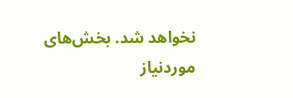نخواهد شد. بخش‌های موردنیاز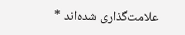علامت‌گذاری شده‌اند *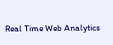Real Time Web Analytics